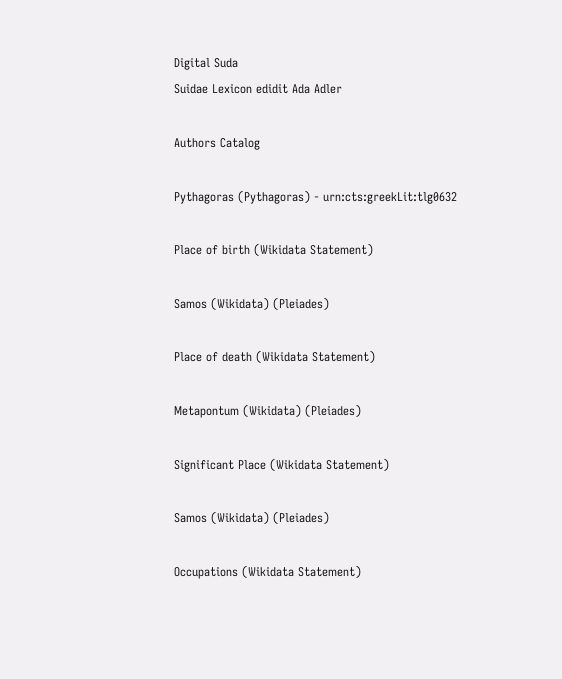Digital Suda
Suidae Lexicon edidit Ada Adler

Authors Catalog

Pythagoras (Pythagoras) - urn:cts:greekLit:tlg0632

Place of birth (Wikidata Statement)

Samos (Wikidata) (Pleiades)

Place of death (Wikidata Statement)

Metapontum (Wikidata) (Pleiades)

Significant Place (Wikidata Statement)

Samos (Wikidata) (Pleiades)

Occupations (Wikidata Statement)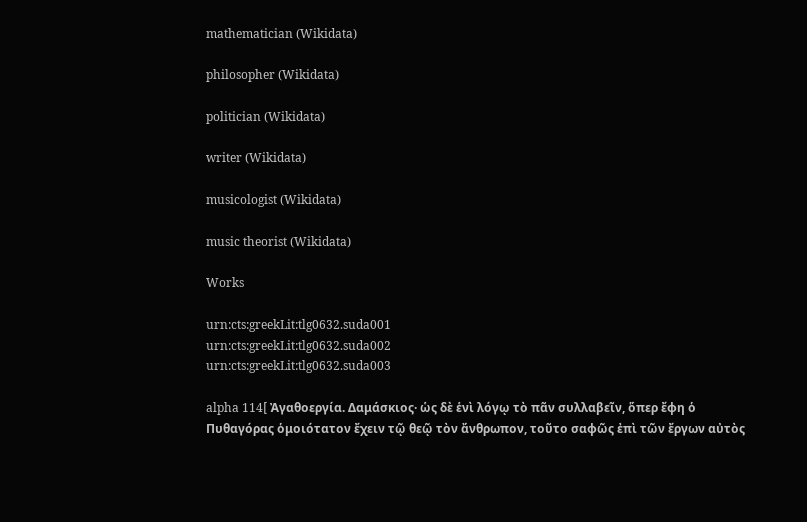mathematician (Wikidata)

philosopher (Wikidata)

politician (Wikidata)

writer (Wikidata)

musicologist (Wikidata)

music theorist (Wikidata)

Works

urn:cts:greekLit:tlg0632.suda001
urn:cts:greekLit:tlg0632.suda002
urn:cts:greekLit:tlg0632.suda003

alpha 114[ Ἀγαθοεργία. Δαμάσκιος· ὡς δὲ ἑνὶ λόγῳ τὸ πᾶν συλλαβεῖν, ὅπερ ἔφη ὁ Πυθαγόρας ὁμοιότατον ἔχειν τῷ θεῷ τὸν ἄνθρωπον, τοῦτο σαφῶς ἐπὶ τῶν ἔργων αὐτὸς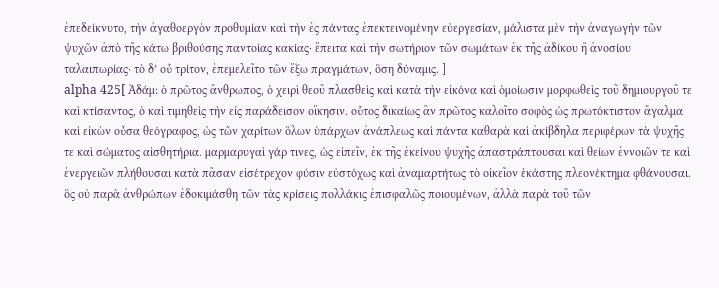ἐπεδείκνυτο, τὴν ἀγαθοεργὸν προθυμίαν καὶ τὴν ἐς πάντας ἐπεκτεινομένην εὐεργεσίαν, μάλιστα μὲν τὴν ἀναγωγὴν τῶν ψυχῶν ἀπὸ τῆς κάτω βριθούσης παντοίας κακίας· ἔπειτα καὶ τὴν σωτήριον τῶν σωμάτων ἐκ τῆς ἀδίκου ἢ ἀνοσίου ταλαιπωρίας· τὸ δ’ οὖ τρίτον, ἐπεμελεῖτο τῶν ἔξω πραγμάτων, ὅση δύναμις. ]
alpha 425[ Ἀδάμ: ὁ πρῶτος ἄνθρωπος, ὁ χειρὶ θεοῦ πλασθεὶς καὶ κατὰ τὴν εἰκόνα καὶ ὁμοίωσιν μορφωθεὶς τοῦ δημιουργοῦ τε καὶ κτίσαντος, ὁ καὶ τιμηθεὶς τὴν εἰς παράδεισον οἴκησιν. οὗτος δικαίως ἂν πρῶτος καλοῖτο σοφὸς ὡς πρωτόκτιστον ἄγαλμα καὶ εἰκὼν οὖσα θεόγραφος, ὡς τῶν χαρίτων ὅλων ὑπάρχων ἀνάπλεως καὶ πάντα καθαρὰ καὶ ἀκίβδηλα περιφέρων τὰ ψυχῆς τε καὶ σώματος αἰσθητήρια. μαρμαρυγαὶ γάρ τινες, ὡς εἰπεῖν, ἐκ τῆς ἐκείνου ψυχῆς ἀπαστράπτουσαι καὶ θείων ἐννοιῶν τε καὶ ἐνεργειῶν πλήθουσαι κατὰ πᾶσαν εἰσέτρεχον φύσιν εὐστόχως καὶ ἀναμαρτήτως τὸ οἰκεῖον ἑκάστης πλεονέκτημα φθάνουσαι. ὃς οὐ παρὰ ἀνθρώπων ἐδοκιμάσθη τῶν τὰς κρίσεις πολλάκις ἐπισφαλῶς ποιουμένων, ἀλλὰ παρὰ τοῦ τῶν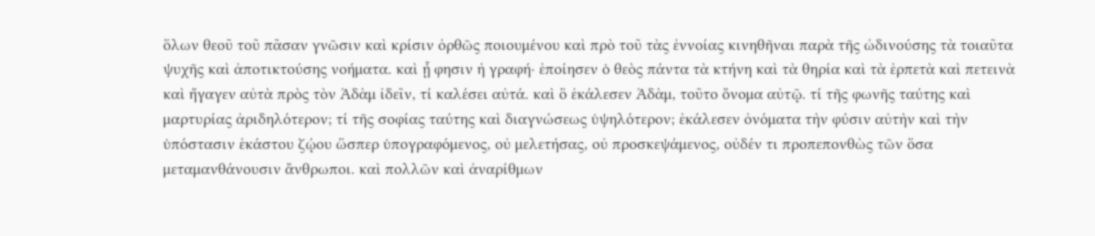ὅλων θεοῦ τοῦ πᾶσαν γνῶσιν καὶ κρίσιν ὀρθῶς ποιουμένου καὶ πρὸ τοῦ τὰς ἐννοίας κινηθῆναι παρὰ τῆς ὠδινούσης τὰ τοιαῦτα ψυχῆς καὶ ἀποτικτούσης νοήματα. καὶ ᾗ φησιν ἡ γραφή· ἐποίησεν ὁ θεὸς πάντα τὰ κτήνη καὶ τὰ θηρία καὶ τὰ ἑρπετὰ καὶ πετεινὰ καὶ ἤγαγεν αὐτὰ πρὸς τὸν Ἀδὰμ ἰδεῖν, τί καλέσει αὐτά. καὶ ὃ ἐκάλεσεν Ἀδὰμ, τοῦτο ὄνομα αὐτῷ. τί τῆς φωνῆς ταύτης καὶ μαρτυρίας ἀριδηλότερον; τί τῆς σοφίας ταύτης καὶ διαγνώσεως ὑψηλότερον; ἐκάλεσεν ὀνόματα τὴν φύσιν αὐτὴν καὶ τὴν ὑπόστασιν ἑκάστου ζῴου ὥσπερ ὑπογραφόμενος, οὐ μελετήσας, οὐ προσκεψάμενος, οὐδέν τι προπεπονθὼς τῶν ὅσα μεταμανθάνουσιν ἄνθρωποι. καὶ πολλῶν καὶ ἀναρίθμων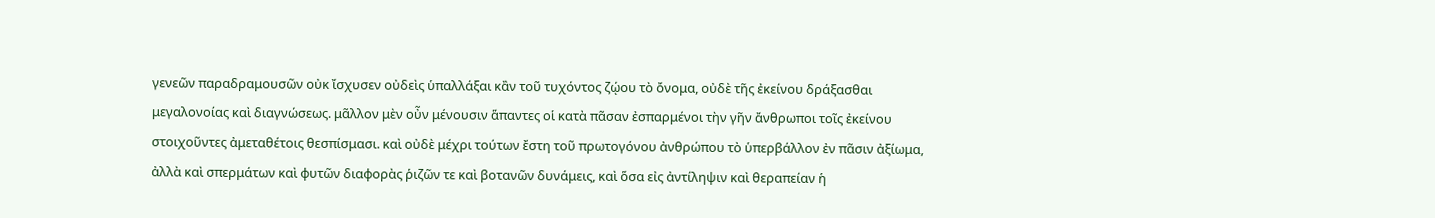γενεῶν παραδραμουσῶν οὐκ ἴσχυσεν οὐδεὶς ὑπαλλάξαι κἂν τοῦ τυχόντος ζῴου τὸ ὄνομα, οὐδὲ τῆς ἐκείνου δράξασθαι μεγαλονοίας καὶ διαγνώσεως. μᾶλλον μὲν οὖν μένουσιν ἅπαντες οἱ κατὰ πᾶσαν ἐσπαρμένοι τὴν γῆν ἄνθρωποι τοῖς ἐκείνου στοιχοῦντες ἀμεταθέτοις θεσπίσμασι. καὶ οὐδὲ μέχρι τούτων ἔστη τοῦ πρωτογόνου ἀνθρώπου τὸ ὑπερβάλλον ἐν πᾶσιν ἀξίωμα, ἀλλὰ καὶ σπερμάτων καὶ φυτῶν διαφορὰς ῥιζῶν τε καὶ βοτανῶν δυνάμεις, καὶ ὅσα εἰς ἀντίληψιν καὶ θεραπείαν ἡ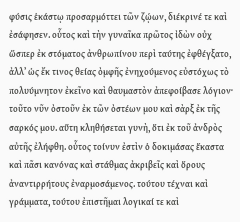φύσις ἑκάστῳ προσαρμόττει τῶν ζῴων, διέκρινέ τε καὶ ἐσάφησεν. οὗτος καὶ τὴν γυναῖκα πρῶτος ἰδὼν οὐχ ὥσπερ ἐκ στόματος ἀνθρωπίνου περὶ ταύτης ἐφθέγξατο, ἀλλ’ ὡς ἔκ τινος θείας ὀμφῆς ἐνηχούμενος εὐστόχως τὸ πολυύμνητον ἐκεῖνο καὶ θαυμαστὸν ἀπεφοίβασε λόγιον· τοῦτο νῦν ὀστοῦν ἐκ τῶν ὀστέων μου καὶ σὰρξ ἐκ τῆς σαρκός μου. αὕτη κληθήσεται γυνὴ, ὅτι ἐκ τοῦ ἀνδρὸς αὐτῆς ἐλήφθη. οὗτος τοίνυν ἐστὶν ὁ δοκιμάσας ἕκαστα καὶ πᾶσι κανόνας καὶ στάθμας ἀκριβεῖς καὶ ὅρους ἀναντιρρήτους ἐναρμοσάμενος. τούτου τέχναι καὶ γράμματα, τούτου ἐπιστῆμαι λογικαί τε καὶ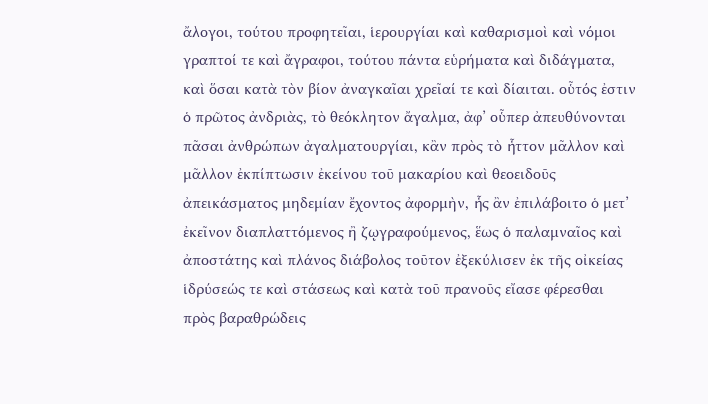ἄλογοι, τούτου προφητεῖαι, ἱερουργίαι καὶ καθαρισμοὶ καὶ νόμοι γραπτοί τε καὶ ἄγραφοι, τούτου πάντα εὑρήματα καὶ διδάγματα, καὶ ὅσαι κατὰ τὸν βίον ἀναγκαῖαι χρεῖαί τε καὶ δίαιται. οὗτός ἐστιν ὁ πρῶτος ἀνδριὰς, τὸ θεόκλητον ἄγαλμα, ἀφ’ οὗπερ ἀπευθύνονται πᾶσαι ἀνθρώπων ἀγαλματουργίαι, κἂν πρὸς τὸ ἧττον μᾶλλον καὶ μᾶλλον ἐκπίπτωσιν ἐκείνου τοῦ μακαρίου καὶ θεοειδοῦς ἀπεικάσματος μηδεμίαν ἔχοντος ἀφορμὴν, ἧς ἂν ἐπιλάβοιτο ὁ μετ’ ἐκεῖνον διαπλαττόμενος ἢ ζῳγραφούμενος, ἕως ὁ παλαμναῖος καὶ ἀποστάτης καὶ πλάνος διάβολος τοῦτον ἐξεκύλισεν ἐκ τῆς οἰκείας ἱδρύσεώς τε καὶ στάσεως καὶ κατὰ τοῦ πρανοῦς εἴασε φέρεσθαι πρὸς βαραθρώδεις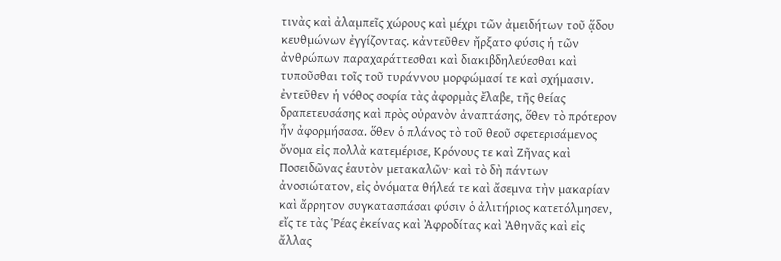τινὰς καὶ ἀλαμπεῖς χώρους καὶ μέχρι τῶν ἀμειδήτων τοῦ ᾅδου κευθμώνων ἐγγίζοντας. κἀντεῦθεν ἤρξατο φύσις ἡ τῶν ἀνθρώπων παραχαράττεσθαι καὶ διακιβδηλεύεσθαι καὶ τυποῦσθαι τοῖς τοῦ τυράννου μορφώμασί τε καὶ σχήμασιν. ἐντεῦθεν ἡ νόθος σοφία τὰς ἀφορμὰς ἔλαβε, τῆς θείας δραπετευσάσης καὶ πρὸς οὐρανὸν ἀναπτάσης, ὅθεν τὸ πρότερον ἦν ἀφορμήσασα. ὅθεν ὁ πλάνος τὸ τοῦ θεοῦ σφετερισάμενος ὄνομα εἰς πολλὰ κατεμέρισε, Κρόνους τε καὶ Ζῆνας καὶ Ποσειδῶνας ἑαυτὸν μετακαλῶν· καὶ τὸ δὴ πάντων ἀνοσιώτατον, εἰς ὀνόματα θήλεά τε καὶ ἄσεμνα τὴν μακαρίαν καὶ ἄρρητον συγκατασπάσαι φύσιν ὁ ἀλιτήριος κατετόλμησεν, εἴς τε τὰς Ῥέας ἐκείνας καὶ Ἀφροδίτας καὶ Ἀθηνᾶς καὶ εἰς ἄλλας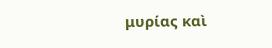μυρίας καὶ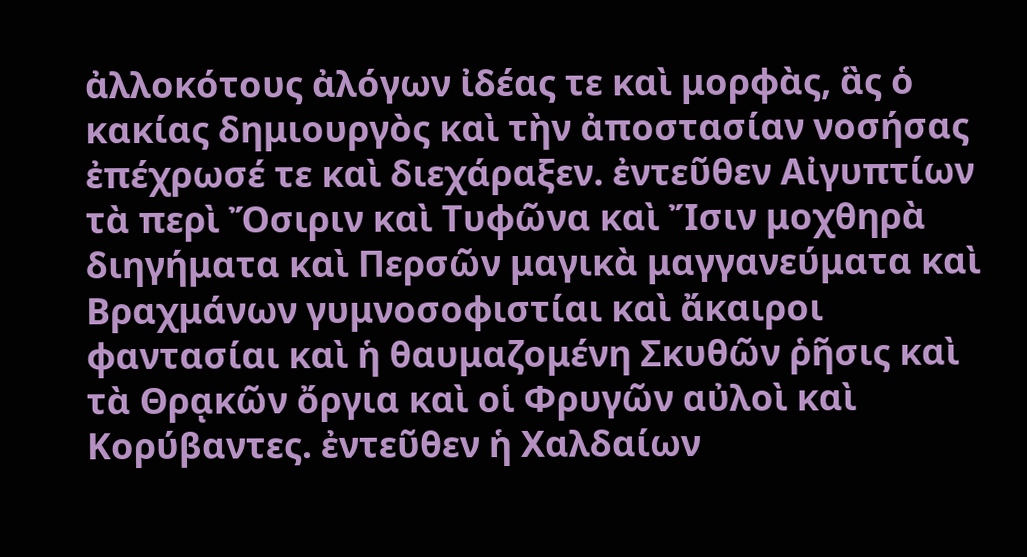ἀλλοκότους ἀλόγων ἰδέας τε καὶ μορφὰς, ἃς ὁ κακίας δημιουργὸς καὶ τὴν ἀποστασίαν νοσήσας ἐπέχρωσέ τε καὶ διεχάραξεν. ἐντεῦθεν Αἰγυπτίων τὰ περὶ Ὄσιριν καὶ Τυφῶνα καὶ Ἴσιν μοχθηρὰ διηγήματα καὶ Περσῶν μαγικὰ μαγγανεύματα καὶ Βραχμάνων γυμνοσοφιστίαι καὶ ἄκαιροι φαντασίαι καὶ ἡ θαυμαζομένη Σκυθῶν ῥῆσις καὶ τὰ Θρᾳκῶν ὄργια καὶ οἱ Φρυγῶν αὐλοὶ καὶ Κορύβαντες. ἐντεῦθεν ἡ Χαλδαίων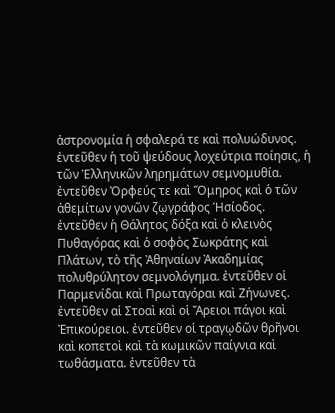ἀστρονομία ἡ σφαλερά τε καὶ πολυώδυνος. ἐντεῦθεν ἡ τοῦ ψεύδους λοχεύτρια ποίησις, ἡ τῶν Ἑλληνικῶν ληρημάτων σεμνομυθία. ἐντεῦθεν Ὀρφεύς τε καὶ Ὅμηρος καὶ ὁ τῶν ἀθεμίτων γονῶν ζῳγράφος Ἡσίοδος. ἐντεῦθεν ἡ Θάλητος δόξα καὶ ὁ κλεινὸς Πυθαγόρας καὶ ὁ σοφὸς Σωκράτης καὶ Πλάτων, τὸ τῆς Ἀθηναίων Ἀκαδημίας πολυθρύλητον σεμνολόγημα. ἐντεῦθεν οἱ Παρμενίδαι καὶ Πρωταγόραι καὶ Ζήνωνες. ἐντεῦθεν αἱ Στοαὶ καὶ οἱ Ἄρειοι πάγοι καὶ Ἐπικούρειοι. ἐντεῦθεν οἱ τραγῳδῶν θρῆνοι καὶ κοπετοὶ καὶ τὰ κωμικῶν παίγνια καὶ τωθάσματα. ἐντεῦθεν τὰ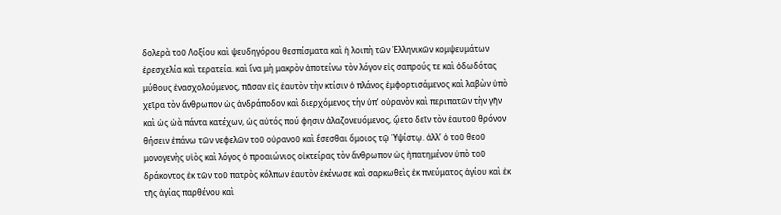δολερὰ τοῦ Λοξίου καὶ ψευδηγόρου θεσπίσματα καὶ ἡ λοιπὴ τῶν Ἑλληνικῶν κομψευμάτων ἐρεσχελία καὶ τερατεία. καὶ ἵνα μὴ μακρὸν ἀποτείνω τὸν λόγον εἰς σαπρούς τε καὶ ὀδωδότας μύθους ἐνασχολούμενος, πᾶσαν εἰς ἑαυτὸν τὴν κτίσιν ὁ πλάνος ἐμφορτισάμενος καὶ λαβὼν ὑπὸ χεῖρα τὸν ἄνθρωπον ὡς ἀνδράποδον καὶ διερχόμενος τὴν ὑπ’ οὐρανὸν καὶ περιπατῶν τὴν γῆν καὶ ὡς ὠὰ πάντα κατέχων, ὡς αὐτός πού φησιν ἀλαζονευόμενος, ᾤετο δεῖν τὸν ἑαυτοῦ θρόνον θήσειν ἐπάνω τῶν νεφελῶν τοῦ οὐρανοῦ καὶ ἔσεσθαι ὅμοιος τῷ Ὑψίστῳ. ἀλλ’ ὁ τοῦ θεοῦ μονογενὴς υἱὸς καὶ λόγος ὁ προαιώνιος οἰκτείρας τὸν ἄνθρωπον ὡς ἠπατημένον ὑπὸ τοῦ δράκοντος ἐκ τῶν τοῦ πατρὸς κόλπων ἑαυτὸν ἐκένωσε καὶ σαρκωθεὶς ἐκ πνεύματος ἁγίου καὶ ἐκ τῆς ἁγίας παρθένου καὶ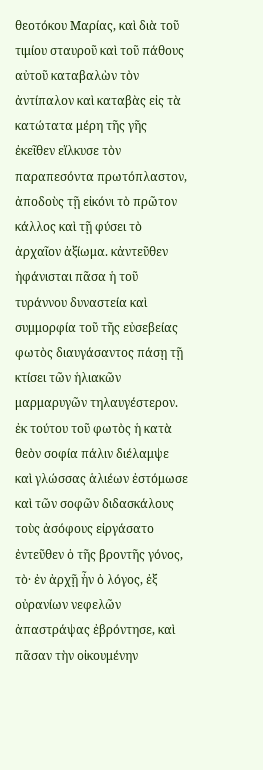θεοτόκου Μαρίας, καὶ διὰ τοῦ τιμίου σταυροῦ καὶ τοῦ πάθους αὐτοῦ καταβαλὼν τὸν ἀντίπαλον καὶ καταβὰς εἰς τὰ κατώτατα μέρη τῆς γῆς ἐκεῖθεν εἵλκυσε τὸν παραπεσόντα πρωτόπλαστον, ἀποδοὺς τῇ εἰκόνι τὸ πρῶτον κάλλος καὶ τῇ φύσει τὸ ἀρχαῖον ἀξίωμα. κἀντεῦθεν ἠφάνισται πᾶσα ἡ τοῦ τυράννου δυναστεία καὶ συμμορφία τοῦ τῆς εὐσεβείας φωτὸς διαυγάσαντος πάσῃ τῇ κτίσει τῶν ἡλιακῶν μαρμαρυγῶν τηλαυγέστερον. ἐκ τούτου τοῦ φωτὸς ἡ κατὰ θεὸν σοφία πάλιν διέλαμψε καὶ γλώσσας ἁλιέων ἐστόμωσε καὶ τῶν σοφῶν διδασκάλους τοὺς ἀσόφους εἰργάσατο ἐντεῦθεν ὁ τῆς βροντῆς γόνος, τὸ· ἐν ἀρχῇ ἦν ὁ λόγος, ἐξ οὐρανίων νεφελῶν ἀπαστράψας ἐβρόντησε, καὶ πᾶσαν τὴν οἰκουμένην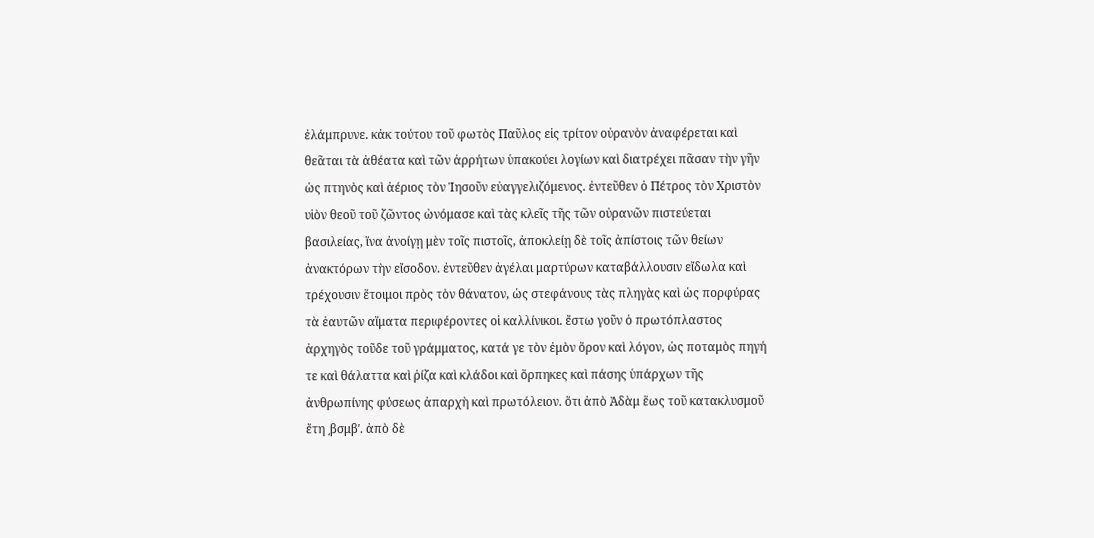ἐλάμπρυνε. κἀκ τούτου τοῦ φωτὸς Παῦλος εἰς τρίτον οὐρανὸν ἀναφέρεται καὶ θεᾶται τὰ ἀθέατα καὶ τῶν ἀρρήτων ὑπακούει λογίων καὶ διατρέχει πᾶσαν τὴν γῆν ὡς πτηνὸς καὶ ἀέριος τὸν Ἰησοῦν εὐαγγελιζόμενος. ἐντεῦθεν ὁ Πέτρος τὸν Χριστὸν υἱὸν θεοῦ τοῦ ζῶντος ὠνόμασε καὶ τὰς κλεῖς τῆς τῶν οὐρανῶν πιστεύεται βασιλείας, ἵνα ἀνοίγῃ μὲν τοῖς πιστοῖς, ἀποκλείῃ δὲ τοῖς ἀπίστοις τῶν θείων ἀνακτόρων τὴν εἴσοδον. ἐντεῦθεν ἀγέλαι μαρτύρων καταβάλλουσιν εἴδωλα καὶ τρέχουσιν ἕτοιμοι πρὸς τὸν θάνατον, ὡς στεφάνους τὰς πληγὰς καὶ ὡς πορφύρας τὰ ἑαυτῶν αἵματα περιφέροντες οἱ καλλίνικοι. ἔστω γοῦν ὁ πρωτόπλαστος ἀρχηγὸς τοῦδε τοῦ γράμματος, κατά γε τὸν ἐμὸν ὅρον καὶ λόγον, ὡς ποταμὸς πηγή τε καὶ θάλαττα καὶ ῥίζα καὶ κλάδοι καὶ ὅρπηκες καὶ πάσης ὑπάρχων τῆς ἀνθρωπίνης φύσεως ἀπαρχὴ καὶ πρωτόλειον. ὅτι ἀπὸ Ἀδὰμ ἕως τοῦ κατακλυσμοῦ ἔτη ͵βσμβʹ. ἀπὸ δὲ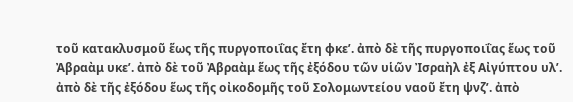τοῦ κατακλυσμοῦ ἕως τῆς πυργοποιΐας ἔτη φκεʹ. ἀπὸ δὲ τῆς πυργοποιΐας ἕως τοῦ Ἀβραὰμ υκεʹ. ἀπὸ δὲ τοῦ Ἀβραὰμ ἕως τῆς ἐξόδου τῶν υἱῶν Ἰσραὴλ ἐξ Αἰγύπτου υλʹ. ἀπὸ δὲ τῆς ἐξόδου ἕως τῆς οἰκοδομῆς τοῦ Σολομωντείου ναοῦ ἔτη ψνζʹ. ἀπὸ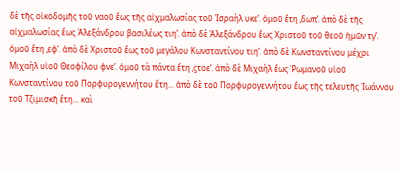δὲ τῆς οἰκοδομῆς τοῦ ναοῦ ἕως τῆς αἰχμαλωσίας τοῦ Ἰσραὴλ υκεʹ. ὁμοῦ ἔτη ͵δωπʹ. ἀπὸ δὲ τῆς αἰχμαλωσίας ἕως Ἀλεξάνδρου βασιλέως τιηʹ. ἀπὸ δὲ Ἀλεξάνδρου ἕως Χριστοῦ τοῦ θεοῦ ἡμῶν τγʹ. ὁμοῦ ἔτη ͵εφʹ. ἀπὸ δὲ Χριστοῦ ἕως τοῦ μεγάλου Κωνσταντίνου τιηʹ. ἀπὸ δὲ Κωνσταντίνου μέχρι Μιχαὴλ υἱοῦ Θεοφίλου φνεʹ. ὁμοῦ τὰ πάντα ἔτη ͵ϛτοεʹ. ἀπὸ δὲ Μιχαὴλ ἕως Ῥωμανοῦ υἱοῦ Κωνσταντίνου τοῦ Πορφυρογεννήτου ἔτη... ἀπὸ δὲ τοῦ Πορφυρογεννήτου ἕως τῆς τελευτῆς Ἰωάννου τοῦ Τζιμισκῆ ἔτη... καὶ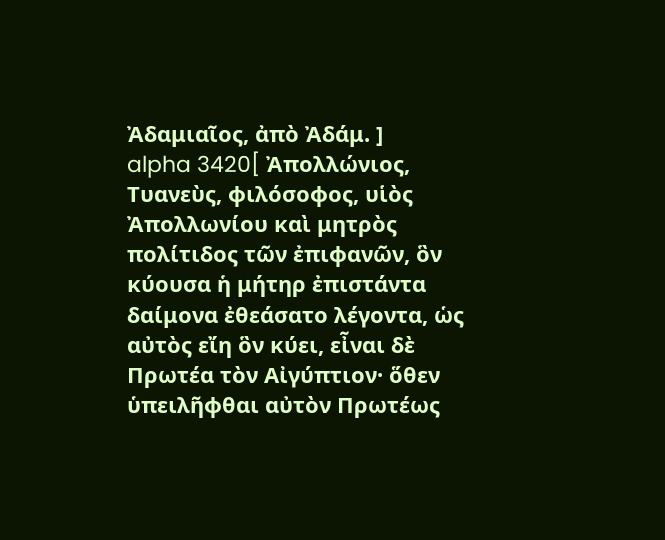Ἀδαμιαῖος, ἀπὸ Ἀδάμ. ]
alpha 3420[ Ἀπολλώνιος, Τυανεὺς, φιλόσοφος, υἱὸς Ἀπολλωνίου καὶ μητρὸς πολίτιδος τῶν ἐπιφανῶν, ὃν κύουσα ἡ μήτηρ ἐπιστάντα δαίμονα ἐθεάσατο λέγοντα, ὡς αὐτὸς εἴη ὃν κύει, εἶναι δὲ Πρωτέα τὸν Αἰγύπτιον· ὅθεν ὑπειλῆφθαι αὐτὸν Πρωτέως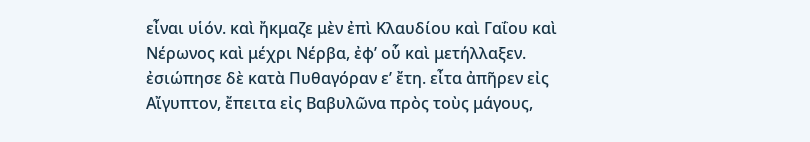εἶναι υἱόν. καὶ ἤκμαζε μὲν ἐπὶ Κλαυδίου καὶ Γαΐου καὶ Νέρωνος καὶ μέχρι Nέρβα, ἐφ’ οὗ καὶ μετήλλαξεν. ἐσιώπησε δὲ κατὰ Πυθαγόραν εʹ ἔτη. εἶτα ἀπῆρεν εἰς Αἴγυπτον, ἔπειτα εἰς Βαβυλῶνα πρὸς τοὺς μάγους,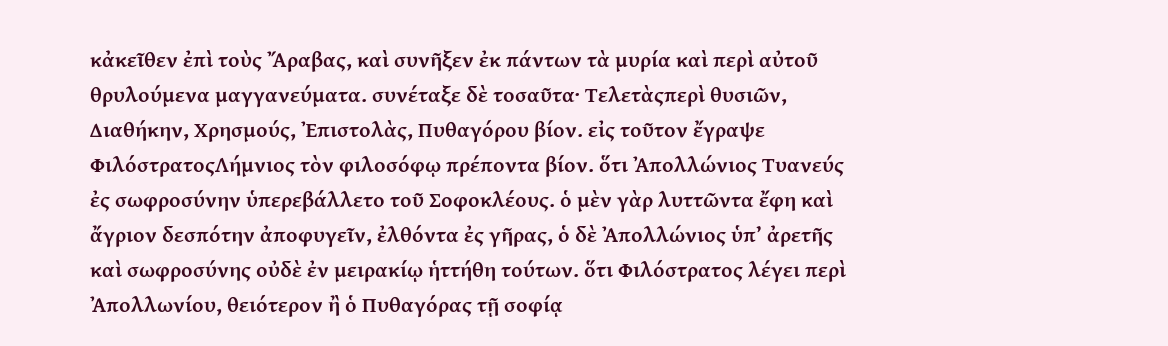κἀκεῖθεν ἐπὶ τοὺς Ἄραβας, καὶ συνῆξεν ἐκ πάντων τὰ μυρία καὶ περὶ αὐτοῦ θρυλούμενα μαγγανεύματα. συνέταξε δὲ τοσαῦτα· Τελετὰςπερὶ θυσιῶν, Διαθήκην, Χρησμούς, Ἐπιστολὰς, Πυθαγόρου βίον. εἰς τοῦτον ἔγραψε ΦιλόστρατοςΛήμνιος τὸν φιλοσόφῳ πρέποντα βίον. ὅτι Ἀπολλώνιος Τυανεύς ἐς σωφροσύνην ὑπερεβάλλετο τοῦ Σοφοκλέους. ὁ μὲν γὰρ λυττῶντα ἔφη καὶ ἄγριον δεσπότην ἀποφυγεῖν, ἐλθόντα ἐς γῆρας, ὁ δὲ Ἀπολλώνιος ὑπ’ ἀρετῆς καὶ σωφροσύνης οὐδὲ ἐν μειρακίῳ ἡττήθη τούτων. ὅτι Φιλόστρατος λέγει περὶ Ἀπολλωνίου, θειότερον ἢ ὁ Πυθαγόρας τῇ σοφίᾳ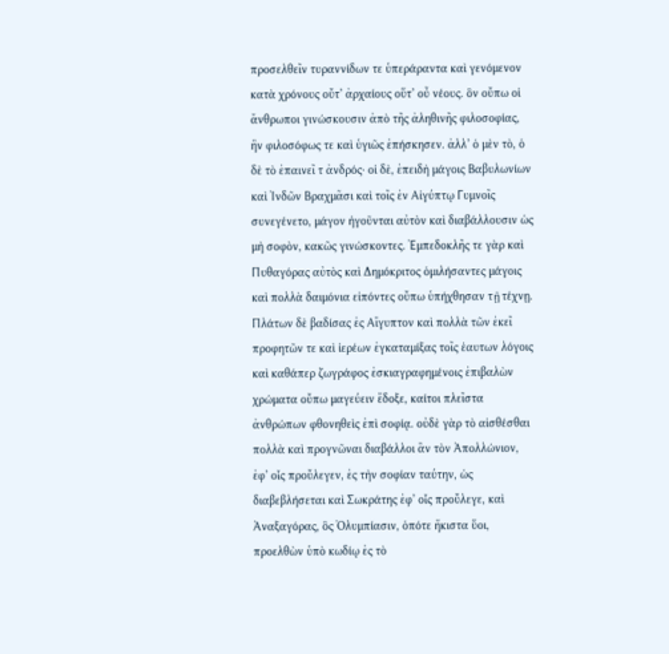προσελθεῖν τυραννίδων τε ὑπεράραντα καὶ γενόμενον κατὰ χρόνους οὔτ’ ἀρχαίους οὕτ’ οὖ νέους. ὃν οὔπω οἱ ἄνθρωποι γινώσκουσιν ἀπὸ τῆς ἀληθινῆς φιλοσοφίας, ἣν φιλοσόφως τε καὶ ὑγιῶς ἐπήσκησεν. ἀλλ’ ὁ μὲν τὸ, ὁ δὲ τὸ ἐπαινεῖ τ ἀνδρός· οἱ δὲ, ἐπειδὴ μάγοις Βαβυλωνίων καὶ Ἰνδῶν Βραχμᾶσι καὶ τοῖς ἐν Αἰγύπτῳ Γυμνοῖς συνεγένετο, μάγον ἡγοῦνται αὐτὸν καὶ διαβάλλουσιν ὡς μὴ σοφὸν, κακῶς γινώσκοντες. Ἐμπεδοκλῆς τε γὰρ καὶ Πυθαγόρας αὐτὸς καὶ Δημόκριτος ὁμιλήσαντες μάγοις καὶ πολλὰ δαιμόνια εἰπόντες οὔπω ὑπήχθησαν τῇ τέχνῃ. Πλάτων δὲ βαδίσας ἐς Αἴγυπτον καὶ πολλὰ τῶν ἐκεῖ προφητῶν τε καὶ ἱερέων ἐγκαταμίξας τοῖς ἑαυτων λόγοις καὶ καθάπερ ζωγράφος ἐσκιαγραφημένοις ἐπιβαλὼν χρώματα οὔπω μαγεύειν ἔδοξε, καίτοι πλεῖστα ἀνθρώπων φθονηθεὶς ἐπὶ σοφίᾳ. οὐδὲ γὰρ τὸ αἰσθέσθαι πολλὰ καὶ προγνῶναι διαβάλλοι ἂν τὸν Ἀπολλώνιον, ἐφ’ οἷς προὔλεγεν, ἐς τὴν σοφίαν ταύτην, ὡς διαβεβλήσεται καὶ Σωκράτης ἐφ’ οἷς προὔλεγε, καὶ Ἀναξαγόρας, ὃς Ὀλυμπίασιν, ὁπότε ἥκιστα ὕοι, προελθὼν ὑπὸ κωδίῳ ἐς τὸ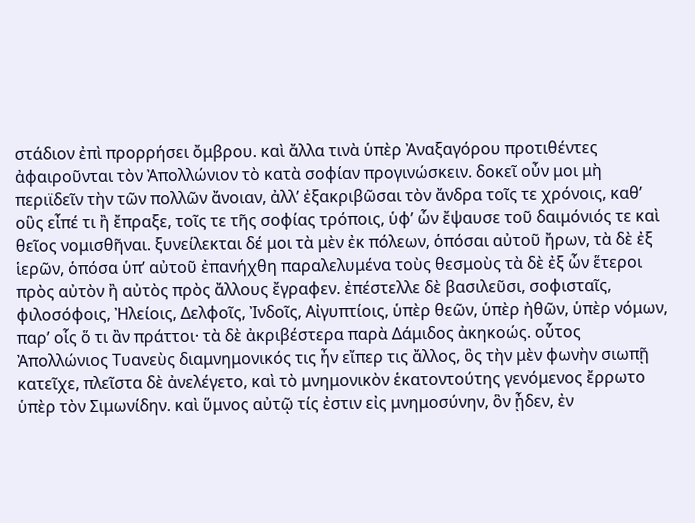στάδιον ἐπὶ προρρήσει ὄμβρου. καὶ ἄλλα τινὰ ὑπὲρ Ἀναξαγόρου προτιθέντες ἀφαιροῦνται τὸν Ἀπολλώνιον τὸ κατὰ σοφίαν προγινώσκειν. δοκεῖ οὖν μοι μὴ περιϊδεῖν τὴν τῶν πολλῶν ἄνοιαν, ἀλλ’ ἐξακριβῶσαι τὸν ἄνδρα τοῖς τε χρόνοις, καθ’ οὓς εἶπέ τι ἢ ἔπραξε, τοῖς τε τῆς σοφίας τρόποις, ὑφ’ ὧν ἔψαυσε τοῦ δαιμόνιός τε καὶ θεῖος νομισθῆναι. ξυνείλεκται δέ μοι τὰ μὲν ἐκ πόλεων, ὁπόσαι αὐτοῦ ἤρων, τὰ δὲ ἐξ ἱερῶν, ὁπόσα ὑπ’ αὐτοῦ ἐπανήχθη παραλελυμένα τοὺς θεσμοὺς τὰ δὲ ἐξ ὧν ἕτεροι πρὸς αὐτὸν ἢ αὐτὸς πρὸς ἄλλους ἔγραφεν. ἐπέστελλε δὲ βασιλεῦσι, σοφισταῖς, φιλοσόφοις, Ἠλείοις, Δελφοῖς, Ἰνδοῖς, Αἰγυπτίοις, ὑπὲρ θεῶν, ὑπὲρ ἠθῶν, ὑπὲρ νόμων, παρ’ οἷς ὅ τι ἂν πράττοι· τὰ δὲ ἀκριβέστερα παρὰ Δάμιδος ἀκηκοώς. οὗτος Ἀπολλώνιος Τυανεὺς διαμνημονικός τις ἦν εἴπερ τις ἄλλος, ὃς τὴν μὲν φωνὴν σιωπῇ κατεῖχε, πλεῖστα δὲ ἀνελέγετο, καὶ τὸ μνημονικὸν ἑκατοντούτης γενόμενος ἔρρωτο ὑπὲρ τὸν Σιμωνίδην. καὶ ὕμνος αὐτῷ τίς ἐστιν εἰς μνημοσύνην, ὃν ᾖδεν, ἐν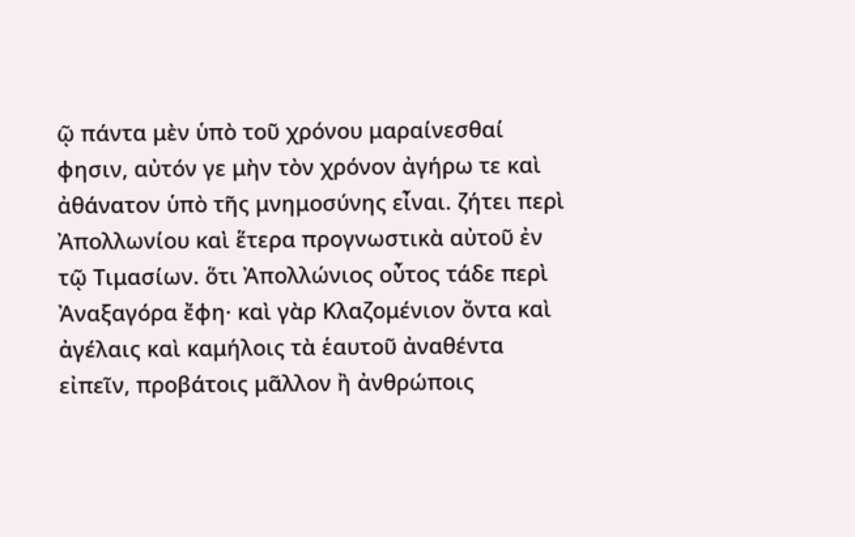ῷ πάντα μὲν ὑπὸ τοῦ χρόνου μαραίνεσθαί φησιν, αὐτόν γε μὴν τὸν χρόνον ἀγήρω τε καὶ ἀθάνατον ὑπὸ τῆς μνημοσύνης εἶναι. ζήτει περὶ Ἀπολλωνίου καὶ ἕτερα προγνωστικὰ αὐτοῦ ἐν τῷ Τιμασίων. ὅτι Ἀπολλώνιος οὖτος τάδε περὶ Ἀναξαγόρα ἔφη· καὶ γὰρ Κλαζομένιον ὄντα καὶ ἀγέλαις καὶ καμήλοις τὰ ἑαυτοῦ ἀναθέντα εἰπεῖν, προβάτοις μᾶλλον ἢ ἀνθρώποις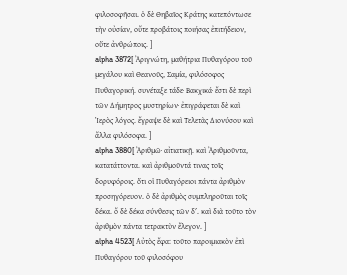φιλοσοφῆσαι. ὁ δὲ Θηβαῖος Κράτης κατεπόντωσε τὴν οὐσίαν, οὔτε προβάτοις ποιήσας ἐπιτήδειον, οὕτε ἀνθρώποις. ]
alpha 3872[ Ἀριγνώτη, μαθήτρια Πυθαγόρου τοῦ μεγάλου καὶ Θεανοῦς, Σαμία, φιλόσοφος Πυθαγορική. συνέταξε τάδε· Βακχικά· ἔστι δὲ περὶ τῶν Δήμητρος μυστηρίων· ἐπιγράφεται δὲ καὶ Ἱερὸς λόγος. ἔγραψε δὲ καὶ Τελετὰς Διονύσου καὶ ἄλλα φιλόσοφα. ]
alpha 3880[ Ἀριθμῶ· αἰτιατικῇ. καὶ Ἀριθμοῦντα, κατατάττοντα. καὶ ἀριθμοῦντά τινας τοῖς δορυφόροις. ὅτι οἱ Πυθαγόρειοι πάντα ἀριθμὸν προσηγόρευον. ὁ δὲ ἀριθμὸς συμπληροῦται τοῖς δέκα. ὄ δὲ δέκα σύνθεσις τῶν δʹ. καὶ διὰ τοῦτο τὸν ἀριθμὸν πάντα τετρακτὺν ἔλεγον. ]
alpha 4523[ Αὐτὸς ἔφα: τοῦτο παροιμιακὸν ἐπὶ Πυθαγόρου τοῦ φιλοσόφου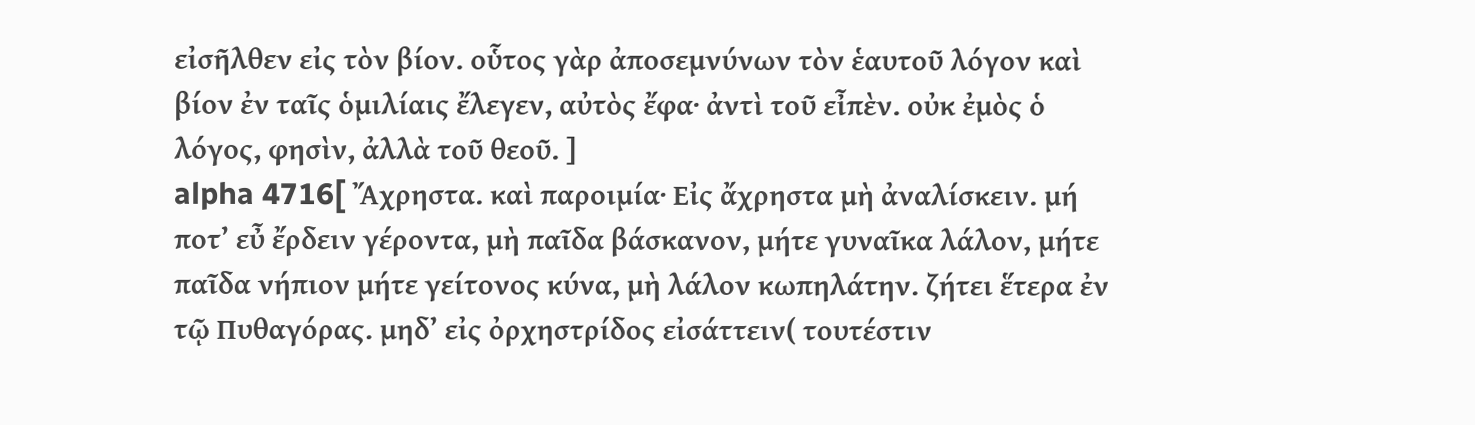εἰσῆλθεν εἰς τὸν βίον. οὗτος γὰρ ἀποσεμνύνων τὸν ἑαυτοῦ λόγον καὶ βίον ἐν ταῖς ὁμιλίαις ἔλεγεν, αὐτὸς ἔφα· ἀντὶ τοῦ εἶπὲν. οὐκ ἐμὸς ὁ λόγος, φησὶν, ἀλλὰ τοῦ θεοῦ. ]
alpha 4716[ Ἄχρηστα. καὶ παροιμία· Εἰς ἄχρηστα μὴ ἀναλίσκειν. μή ποτ’ εὖ ἔρδειν γέροντα, μὴ παῖδα βάσκανον, μήτε γυναῖκα λάλον, μήτε παῖδα νήπιον μήτε γείτονος κύνα, μὴ λάλον κωπηλάτην. ζήτει ἕτερα ἐν τῷ Πυθαγόρας. μηδ’ εἰς ὀρχηστρίδος εἰσάττειν( τουτέστιν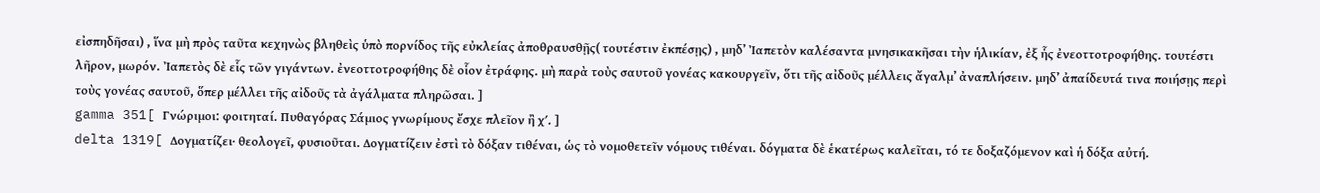εἰσπηδῆσαι) , ἵνα μὴ πρὸς ταῦτα κεχηνὼς βληθεὶς ὑπὸ πορνίδος τῆς εὐκλείας ἀποθραυσθῇς( τουτέστιν ἐκπέσῃς) , μηδ’ Ἰαπετὸν καλέσαντα μνησικακῆσαι τὴν ἡλικίαν, ἐξ ἧς ἐνεοττοτροφήθης. τουτέστι λῆρον, μωρόν. Ἰαπετὸς δὲ εἷς τῶν γιγάντων. ἐνεοττοτροφήθης δὲ οἷον ἐτράφης. μὴ παρὰ τοὺς σαυτοῦ γονέας κακουργεῖν, ὅτι τῆς αἰδοῦς μέλλεις ἄγαλμ’ ἀναπλήσειν. μηδ’ ἀπαίδευτά τινα ποιήσῃς περὶ τοὺς γονέας σαυτοῦ, ὅπερ μέλλει τῆς αἰδοῦς τὰ ἀγάλματα πληρῶσαι. ]
gamma 351[ Γνώριμοι: φοιτηταί. Πυθαγόρας Σάμιος γνωρίμους ἔσχε πλεῖον ἢ χʹ. ]
delta 1319[ Δογματίζει· θεολογεῖ, φυσιοῦται. Δογματίζειν ἐστὶ τὸ δόξαν τιθέναι, ὡς τὸ νομοθετεῖν νόμους τιθέναι. δόγματα δὲ ἑκατέρως καλεῖται, τό τε δοξαζόμενον καὶ ἡ δόξα αὐτή.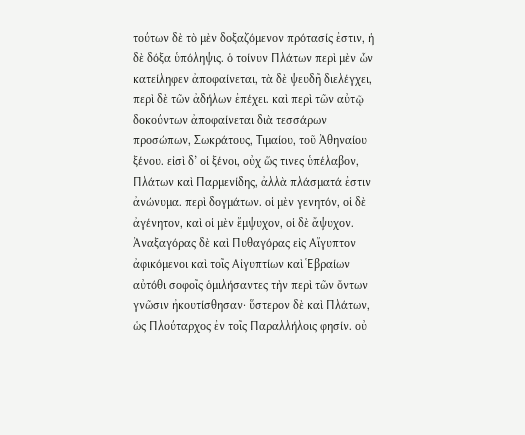τούτων δὲ τὸ μὲν δοξαζόμενον πρότασίς ἐστιν, ἡ δὲ δόξα ὑπόληψις. ὁ τοίνυν Πλάτων περὶ μὲν ὧν κατείληφεν ἀποφαίνεται, τὰ δὲ ψευδῆ διελέγχει, περὶ δὲ τῶν ἀδήλων ἐπέχει. καὶ περὶ τῶν αὐτῷ δοκούντων ἀποφαίνεται διὰ τεσσάρων προσώπων, Σωκράτους, Τιμαίου, τοῦ Ἀθηναίου ξένου. εἰσὶ δ’ οἱ ξένοι, οὐχ ὥς τινες ὑπέλαβον, Πλάτων καὶ Παρμενίδης, ἀλλὰ πλάσματά ἐστιν ἀνώνυμα. περὶ δογμάτων. οἱ μὲν γενητόν, οἱ δὲ ἀγένητον, καὶ οἱ μὲν ἔμψυχον, οἱ δὲ ἄψυχον. Ἀναξαγόρας δὲ καὶ Πυθαγόρας εἰς Αἴγυπτον ἀφικόμενοι καὶ τοῖς Αἰγυπτίων καὶ Ἑβραίων αὐτόθι σοφοῖς ὁμιλήσαντες τὴν περὶ τῶν ὄντων γνῶσιν ἠκουτίσθησαν· ὕστερον δὲ καὶ Πλάτων, ὡς Πλούταρχος ἐν τοῖς Παραλλήλοις φησίν. οὐ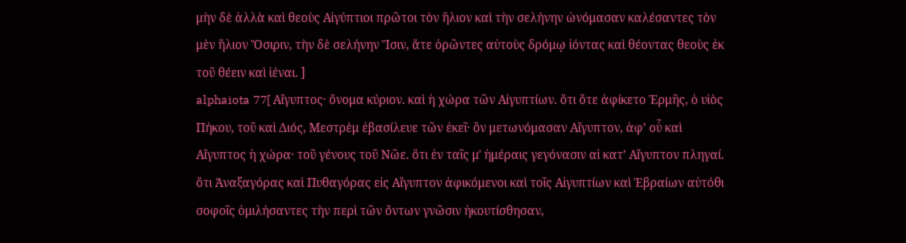μὴν δὲ ἀλλὰ καὶ θεοὺς Αἰγύπτιοι πρῶτοι τὸν ἥλιον καὶ τὴν σελήνην ὠνόμασαν καλέσαντες τὸν μὲν ἥλιον Ὄσιριν, τὴν δὲ σελήνην Ἴσιν, ἅτε ὁρῶντες αὐτοὺς δρόμῳ ἰόντας καὶ θέοντας θεοὺς ἐκ τοῦ θέειν καὶ ἰέναι. ]
alphaiota 77[ Αἴγυπτος· ὄνομα κύριον. καὶ ἡ χώρα τῶν Αἰγυπτίων. ὅτι ὅτε ἀφίκετο Ἑρμῆς, ὁ υἱὸς Πήκου, τοῦ καὶ Διός, Μεστρὲμ ἐβασίλευε τῶν ἐκεῖ· ὃν μετωνόμασαν Αἴγυπτον, ἀφ’ οὗ καὶ Αἴγυπτος ἡ χώρα· τοῦ γένους τοῦ Νῶε. ὅτι ἐν ταῖς μʹ ἡμέραις γεγόνασιν αἱ κατ’ Αἴγυπτον πληγαί. ὅτι Ἀναξαγόρας καὶ Πυθαγόρας εἰς Αἴγυπτον ἀφικόμενοι καὶ τοῖς Αἰγυπτίων καὶ Ἑβραίων αὐτόθι σοφοῖς ὁμιλήσαντες τὴν περὶ τῶν ὄντων γνῶσιν ἠκουτίσθησαν,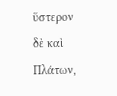ὕστερον δὲ καὶ Πλάτων,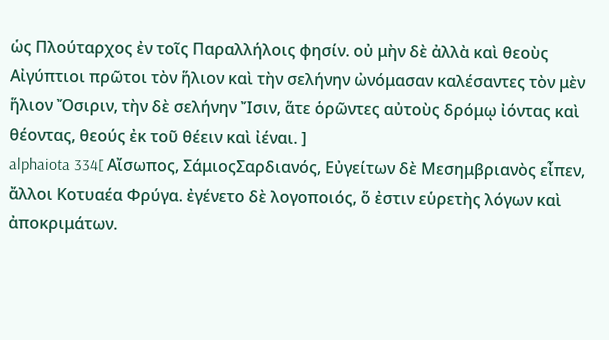ὡς Πλούταρχος ἐν τοῖς Παραλλήλοις φησίν. οὐ μὴν δὲ ἀλλὰ καὶ θεοὺς Αἰγύπτιοι πρῶτοι τὸν ἥλιον καὶ τὴν σελήνην ὠνόμασαν καλέσαντες τὸν μὲν ἥλιον Ὄσιριν, τὴν δὲ σελήνην Ἴσιν, ἅτε ὁρῶντες αὐτοὺς δρόμῳ ἰόντας καὶ θέοντας, θεούς ἐκ τοῦ θέειν καὶ ἰέναι. ]
alphaiota 334[ Αἴσωπος, ΣάμιοςΣαρδιανός, Εὐγείτων δὲ Μεσημβριανὸς εἶπεν, ἄλλοι Κοτυαέα Φρύγα. ἐγένετο δὲ λογοποιός, ὅ ἐστιν εὑρετὴς λόγων καὶ ἀποκριμάτων.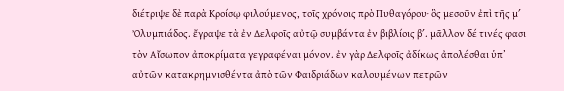διέτριψε δὲ παρὰ Κροίσῳ φιλούμενος, τοῖς χρόνοις πρὸ Πυθαγόρου· ὃς μεσοῦν ἐπὶ τῆς μʹ Ὀλυμπιάδος. ἔγραψε τὰ ἐν Δελφοῖς αὐτῷ συμβάντα ἐν βιβλίοις βʹ. μᾶλλον δέ τινές φασι τὸν Αἴσωπον ἀποκρίματα γεγραφέναι μόνον. ἐν γὰρ Δελφοῖς ἀδίκως ἀπολέσθαι ὑπ’ αὐτῶν κατακρημνισθέντα ἀπὸ τῶν Φαιδριάδων καλουμένων πετρῶν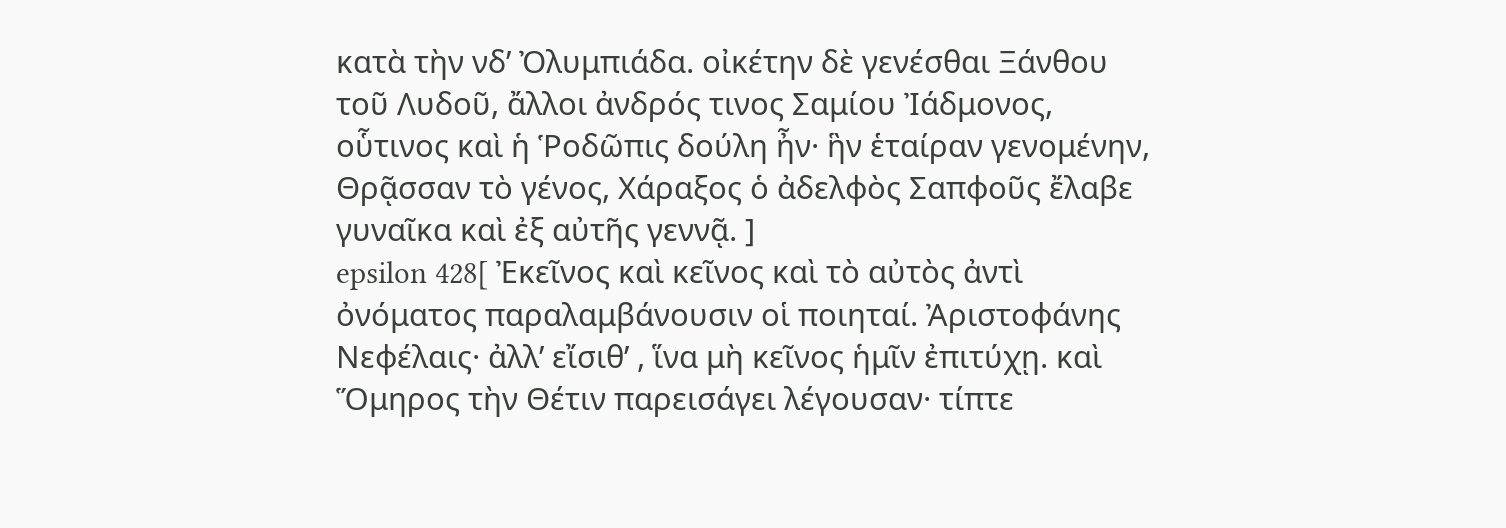κατὰ τὴν νδʹ Ὀλυμπιάδα. οἰκέτην δὲ γενέσθαι Ξάνθου τοῦ Λυδοῦ, ἄλλοι ἀνδρός τινος Σαμίου Ἰάδμονος, οὗτινος καὶ ἡ Ῥοδῶπις δούλη ἦν· ἣν ἑταίραν γενομένην, Θρᾷσσαν τὸ γένος, Χάραξος ὁ ἀδελφὸς Σαπφοῦς ἔλαβε γυναῖκα καὶ ἐξ αὐτῆς γεννᾷ. ]
epsilon 428[ Ἐκεῖνος καὶ κεῖνος καὶ τὸ αὐτὸς ἀντὶ ὀνόματος παραλαμβάνουσιν οἱ ποιηταί. Ἀριστοφάνης Νεφέλαις· ἀλλ’ εἴσιθ’ , ἵνα μὴ κεῖνος ἡμῖν ἐπιτύχῃ. καὶ Ὅμηρος τὴν Θέτιν παρεισάγει λέγουσαν· τίπτε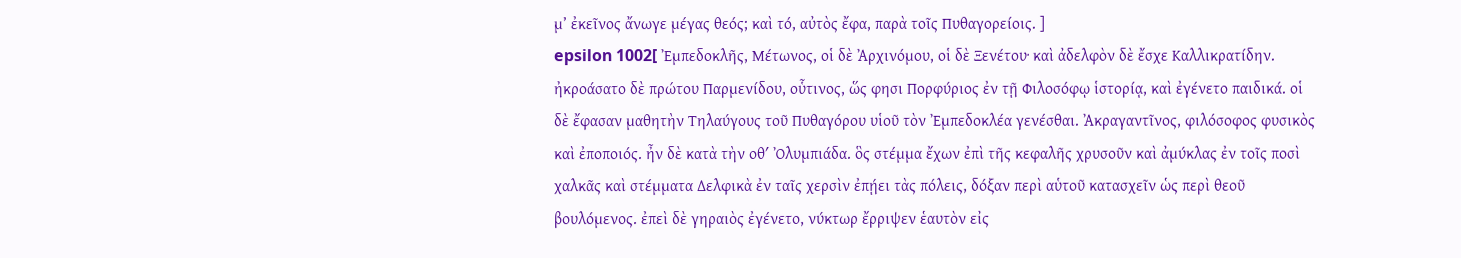μ’ ἐκεῖνος ἄνωγε μέγας θεός; καὶ τό, αὐτὸς ἔφα, παρὰ τοῖς Πυθαγορείοις. ]
epsilon 1002[ Ἐμπεδοκλῆς, Μέτωνος, οἱ δὲ Ἀρχινόμου, οἱ δὲ Ξενέτου· καὶ ἀδελφὸν δὲ ἔσχε Καλλικρατίδην. ἠκροάσατο δὲ πρώτου Παρμενίδου, οὗτινος, ὥς φησι Πορφύριος ἐν τῇ Φιλοσόφῳ ἱστορίᾳ, καὶ ἐγένετο παιδικά. οἱ δὲ ἔφασαν μαθητὴν Τηλαύγους τοῦ Πυθαγόρου υἱοῦ τὸν Ἐμπεδοκλέα γενέσθαι. Ἀκραγαντῖνος, φιλόσοφος φυσικὸς καὶ ἐποποιός. ἦν δὲ κατὰ τὴν οθʹ Ὀλυμπιάδα. ὃς στέμμα ἔχων ἐπὶ τῆς κεφαλῆς χρυσοῦν καὶ ἀμύκλας ἐν τοῖς ποσὶ χαλκᾶς καὶ στέμματα Δελφικὰ ἐν ταῖς χερσὶν ἐπῄει τὰς πόλεις, δόξαν περὶ αὑτοῦ κατασχεῖν ὡς περὶ θεοῦ βουλόμενος. ἐπεὶ δὲ γηραιὸς ἐγένετο, νύκτωρ ἔρριψεν ἑαυτὸν εἰς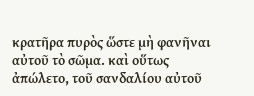κρατῆρα πυρὸς ὥστε μὴ φανῆναι αὐτοῦ τὸ σῶμα. καὶ οὕτως ἀπώλετο, τοῦ σανδαλίου αὐτοῦ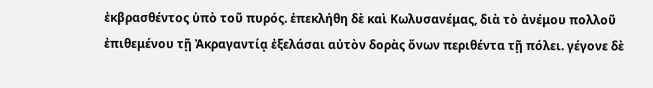ἐκβρασθέντος ὑπὸ τοῦ πυρός. ἐπεκλήθη δὲ καὶ Κωλυσανέμας, διὰ τὸ ἀνέμου πολλοῦ ἐπιθεμένου τῇ Ἀκραγαντίᾳ ἐξελάσαι αὐτὸν δορὰς ὄνων περιθέντα τῇ πόλει. γέγονε δὲ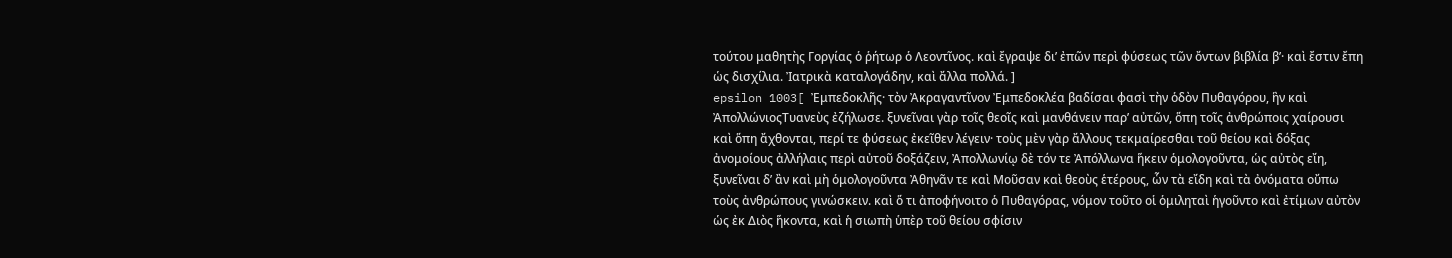τούτου μαθητὴς Γοργίας ὁ ῥήτωρ ὁ Λεοντῖνος. καὶ ἔγραψε δι’ ἐπῶν περὶ φύσεως τῶν ὄντων βιβλία βʹ· καὶ ἔστιν ἔπη ὡς δισχίλια. Ἰατρικὰ καταλογάδην, καὶ ἄλλα πολλά. ]
epsilon 1003[ Ἐμπεδοκλῆς· τὸν Ἀκραγαντῖνον Ἐμπεδοκλέα βαδίσαι φασὶ τὴν ὁδὸν Πυθαγόρου, ἣν καὶ ἈπολλώνιοςΤυανεὺς ἐζήλωσε. ξυνεῖναι γὰρ τοῖς θεοῖς καὶ μανθάνειν παρ’ αὐτῶν, ὅπη τοῖς ἀνθρώποις χαίρουσι καὶ ὅπη ἄχθονται, περί τε φύσεως ἐκεῖθεν λέγειν· τοὺς μὲν γὰρ ἄλλους τεκμαίρεσθαι τοῦ θείου καὶ δόξας ἀνομοίους ἀλλήλαις περὶ αὐτοῦ δοξάζειν, Ἀπολλωνίῳ δὲ τόν τε Ἀπόλλωνα ἥκειν ὁμολογοῦντα, ὡς αὐτὸς εἴη, ξυνεῖναι δ’ ἂν καὶ μὴ ὁμολογοῦντα Ἀθηνᾶν τε καὶ Μοῦσαν καὶ θεοὺς ἑτέρους, ὧν τὰ εἴδη καὶ τὰ ὀνόματα οὔπω τοὺς ἀνθρώπους γινώσκειν. καὶ ὅ τι ἀποφήνοιτο ὁ Πυθαγόρας, νόμον τοῦτο οἱ ὁμιληταὶ ἡγοῦντο καὶ ἐτίμων αὐτὸν ὡς ἐκ Διὸς ἥκοντα, καὶ ἡ σιωπὴ ὑπὲρ τοῦ θείου σφίσιν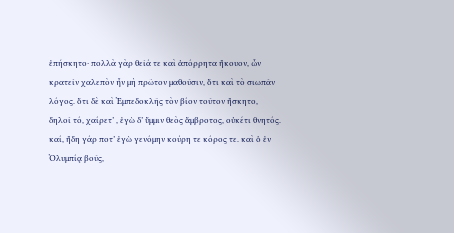ἐπήσκητο· πολλὰ γὰρ θεῖά τε καὶ ἀπόρρητα ἤκουον, ὧν κρατεῖν χαλεπὸν ἦν μὴ πρῶτον μαθοῦσιν, ὅτι καὶ τὸ σιωπᾶν λόγος. ὅτι δὲ καὶ Ἐμπεδοκλῆς τὸν βίον τοῦτον ἤσκητο, δηλοῖ τό, χαίρετ’ , ἐγὼ δ’ ὔμμιν θεὸς ἄμβροτος, οὐκέτι θνητός. καί, ἤδη γάρ ποτ’ ἐγὼ γενόμην κούρη τε κόρος τε. καὶ ὁ ἐν Ὀλυμπίᾳ βοῦς,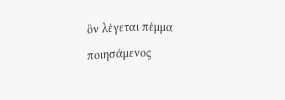ὃν λέγεται πέμμα ποιησάμενος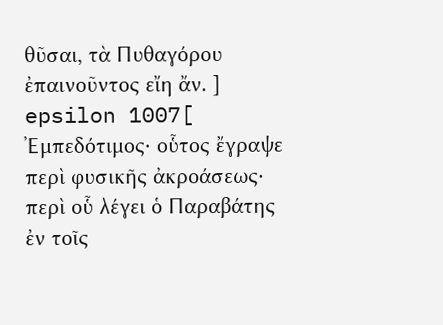θῦσαι, τὰ Πυθαγόρου ἐπαινοῦντος εἴη ἄν. ]
epsilon 1007[ Ἐμπεδότιμος· οὗτος ἔγραψε περὶ φυσικῆς ἀκροάσεως· περὶ οὗ λέγει ὁ Παραβάτης ἐν τοῖς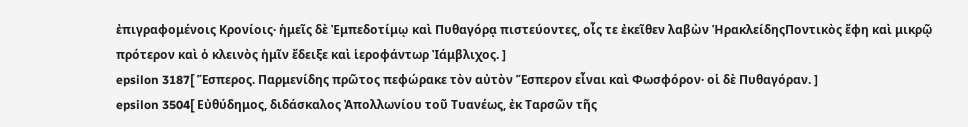ἐπιγραφομένοις Κρονίοις· ἡμεῖς δὲ Ἐμπεδοτίμῳ καὶ Πυθαγόρᾳ πιστεύοντες, οἷς τε ἐκεῖθεν λαβὼν ἩρακλείδηςΠοντικὸς ἔφη καὶ μικρῷ πρότερον καὶ ὁ κλεινὸς ἡμῖν ἔδειξε καὶ ἱεροφάντωρ Ἰάμβλιχος. ]
epsilon 3187[ Ἕσπερος. Παρμενίδης πρῶτος πεφώρακε τὸν αὐτὸν Ἕσπερον εἶναι καὶ Φωσφόρον· οἱ δὲ Πυθαγόραν. ]
epsilon 3504[ Εὐθύδημος, διδάσκαλος Ἀπολλωνίου τοῦ Τυανέως, ἐκ Ταρσῶν τῆς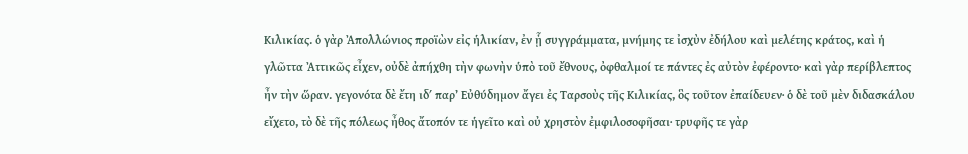Κιλικίας. ὁ γὰρ Ἀπολλώνιος προϊὼν εἰς ἡλικίαν, ἐν ᾗ συγγράμματα, μνήμης τε ἰσχὺν ἐδήλου καὶ μελέτης κράτος, καὶ ἡ γλῶττα Ἀττικῶς εἶχεν, οὐδὲ ἀπήχθη τὴν φωνὴν ὑπὸ τοῦ ἔθνους, ὀφθαλμοί τε πάντες ἐς αὐτὸν ἐφέροντο· καὶ γὰρ περίβλεπτος ἦν τὴν ὥραν. γεγονότα δὲ ἔτη ιδʹ παρ’ Εὐθύδημον ἄγει ἐς Ταρσοὺς τῆς Κιλικίας, ὃς τοῦτον ἐπαίδευεν· ὁ δὲ τοῦ μὲν διδασκάλου εἴχετο, τὸ δὲ τῆς πόλεως ἦθος ἄτοπόν τε ἡγεῖτο καὶ οὐ χρηστὸν ἐμφιλοσοφῆσαι· τρυφῆς τε γὰρ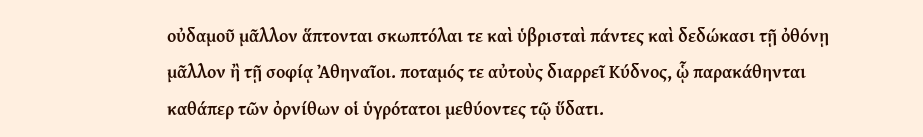οὐδαμοῦ μᾶλλον ἅπτονται σκωπτόλαι τε καὶ ὑβρισταὶ πάντες καὶ δεδώκασι τῇ ὀθόνῃ μᾶλλον ἢ τῇ σοφίᾳ Ἀθηναῖοι. ποταμός τε αὐτοὺς διαρρεῖ Κύδνος, ᾧ παρακάθηνται καθάπερ τῶν ὀρνίθων οἱ ὑγρότατοι μεθύοντες τῷ ὕδατι.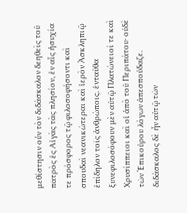μεθίστησιν οὖν τὸν διδάσκαλον δεηθεὶς τοῦ πατρὸς ἐς Αἰγὰς τὰς πλησίον, ἐν αἷς ἡσυχία τε πρόσφορος τῷ φιλοσοφήσοντι καὶ σπουδαὶ νεανικώτεραι καὶ ἱερὸν Ἀσκληπιῷ ἐπίδηλον τοῖς ἀνθρώποις. ἐνταῦθα ξυνεφιλοσόφουν μὲν αὐτῷ Πλατώνειοί τε καὶ Χρυσίππειοι καὶ οἱ ἀπὸ τοῦ Περιπάτου· οὐδὲ τῶν Ἐπικούρου λόγων ἀπεσπούδαζε. διδάσκαλος δὲ ἦν αὐτῷ τῶν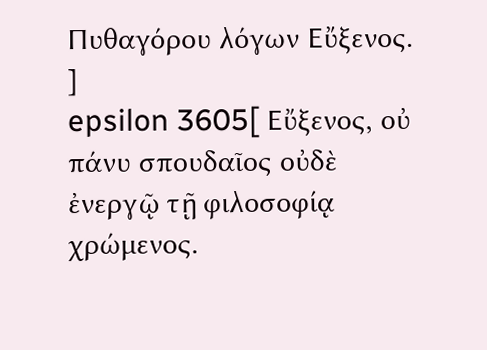Πυθαγόρου λόγων Εὔξενος. ]
epsilon 3605[ Εὔξενος, οὐ πάνυ σπουδαῖος οὐδὲ ἐνεργῷ τῇ φιλοσοφίᾳ χρώμενος.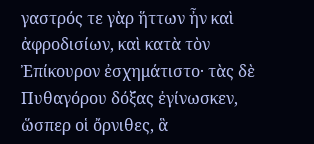γαστρός τε γὰρ ἥττων ἦν καὶ ἀφροδισίων, καὶ κατὰ τὸν Ἐπίκουρον ἐσχημάτιστο· τὰς δὲ Πυθαγόρου δόξας ἐγίνωσκεν, ὥσπερ οἱ ὄρνιθες, ἃ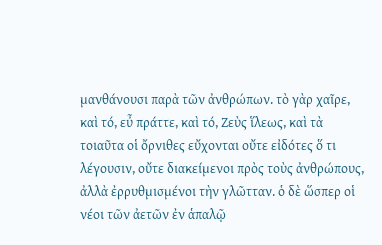μανθάνουσι παρὰ τῶν ἀνθρώπων. τὸ γὰρ χαῖρε, καὶ τό, εὖ πράττε, καὶ τό, Ζεὺς ἵλεως, καὶ τὰ τοιαῦτα οἱ ὄρνιθες εὔχονται οὔτε εἰδότες ὅ τι λέγουσιν, οὔτε διακείμενοι πρὸς τοὺς ἀνθρώπους, ἀλλὰ ἐρρυθμισμένοι τὴν γλῶτταν. ὁ δὲ ὥσπερ οἱ νέοι τῶν ἀετῶν ἐν ἁπαλῷ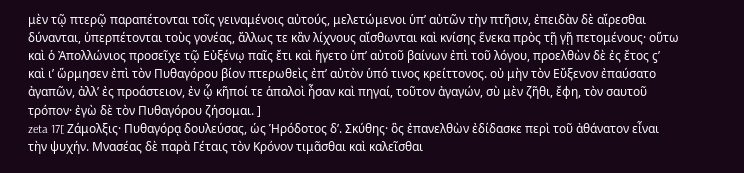μὲν τῷ πτερῷ παραπέτονται τοῖς γειναμένοις αὐτούς, μελετώμενοι ὑπ’ αὐτῶν τὴν πτῆσιν, ἐπειδὰν δὲ αἴρεσθαι δύνανται, ὑπερπέτονται τοὺς γονέας, ἄλλως τε κἂν λίχνους αἴσθωνται καὶ κνίσης ἕνεκα πρὸς τῇ γῇ πετομένους· οὕτω καὶ ὁ Ἀπολλώνιος προσεῖχε τῷ Εὐξένῳ παῖς ἔτι καὶ ἤγετο ὑπ’ αὐτοῦ βαίνων ἐπὶ τοῦ λόγου, προελθὼν δὲ ἐς ἔτος ϛʹ καὶ ιʹ ὥρμησεν ἐπὶ τὸν Πυθαγόρου βίον πτερωθεὶς ἐπ’ αὐτὸν ὑπό τινος κρείττονος. οὐ μὴν τὸν Εὔξενον ἐπαύσατο ἀγαπῶν, ἀλλ’ ἐς προάστειον, ἐν ᾧ κῆποί τε ἁπαλοὶ ἦσαν καὶ πηγαί, τοῦτον ἀγαγών, σὺ μὲν ζῆθι, ἔφη, τὸν σαυτοῦ τρόπον· ἐγὼ δὲ τὸν Πυθαγόρου ζήσομαι. ]
zeta 17[ Ζάμολξις· Πυθαγόρᾳ δουλεύσας, ὡς Ἡρόδοτος δʹ. Σκύθης· ὃς ἐπανελθὼν ἐδίδασκε περὶ τοῦ ἀθάνατον εἶναι τὴν ψυχήν. Μνασέας δὲ παρὰ Γέταις τὸν Κρόνον τιμᾶσθαι καὶ καλεῖσθαι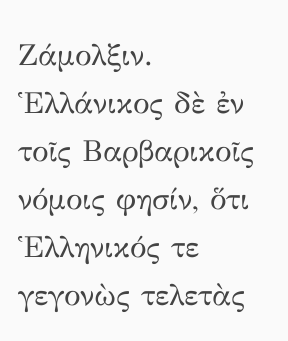Ζάμολξιν. Ἑλλάνικος δὲ ἐν τοῖς Βαρβαρικοῖς νόμοις φησίν, ὅτι Ἑλληνικός τε γεγονὼς τελετὰς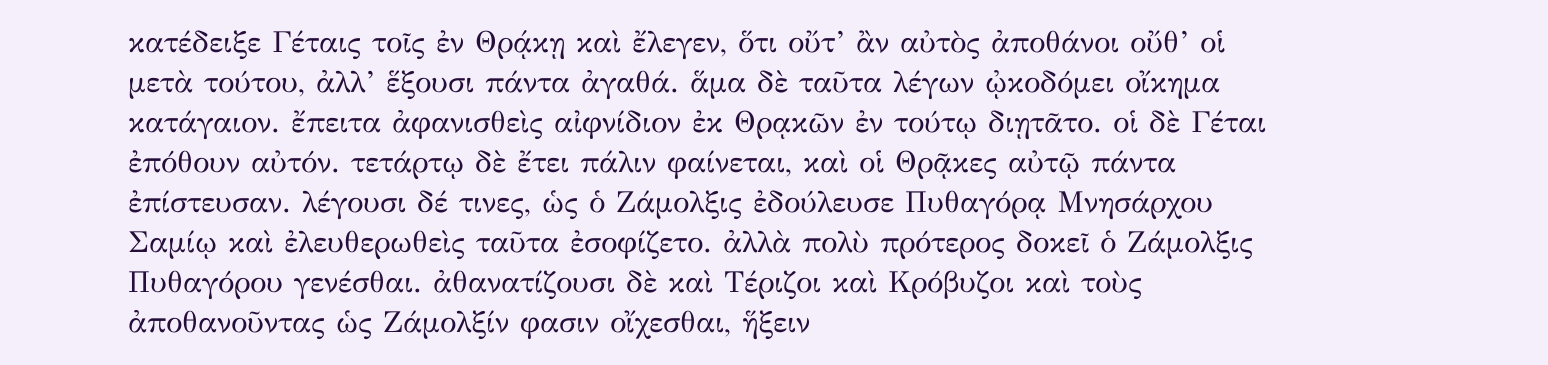κατέδειξε Γέταις τοῖς ἐν Θρᾴκῃ καὶ ἔλεγεν, ὅτι οὔτ’ ἂν αὐτὸς ἀποθάνοι οὔθ’ οἱ μετὰ τούτου, ἀλλ’ ἕξουσι πάντα ἀγαθά. ἅμα δὲ ταῦτα λέγων ᾠκοδόμει οἴκημα κατάγαιον. ἔπειτα ἀφανισθεὶς αἰφνίδιον ἐκ Θρᾳκῶν ἐν τούτῳ διῃτᾶτο. οἱ δὲ Γέται ἐπόθουν αὐτόν. τετάρτῳ δὲ ἔτει πάλιν φαίνεται, καὶ οἱ Θρᾷκες αὐτῷ πάντα ἐπίστευσαν. λέγουσι δέ τινες, ὡς ὁ Ζάμολξις ἐδούλευσε Πυθαγόρᾳ Μνησάρχου Σαμίῳ καὶ ἐλευθερωθεὶς ταῦτα ἐσοφίζετο. ἀλλὰ πολὺ πρότερος δοκεῖ ὁ Ζάμολξις Πυθαγόρου γενέσθαι. ἀθανατίζουσι δὲ καὶ Τέριζοι καὶ Κρόβυζοι καὶ τοὺς ἀποθανοῦντας ὡς Ζάμολξίν φασιν οἴχεσθαι, ἥξειν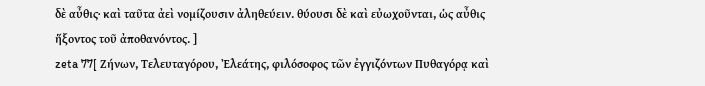δὲ αὖθις· καὶ ταῦτα ἀεὶ νομίζουσιν ἀληθεύειν. θύουσι δὲ καὶ εὐωχοῦνται, ὡς αὖθις ἥξοντος τοῦ ἀποθανόντος. ]
zeta 77[ Ζήνων, Τελευταγόρου, Ἐλεάτης, φιλόσοφος τῶν ἐγγιζόντων Πυθαγόρᾳ καὶ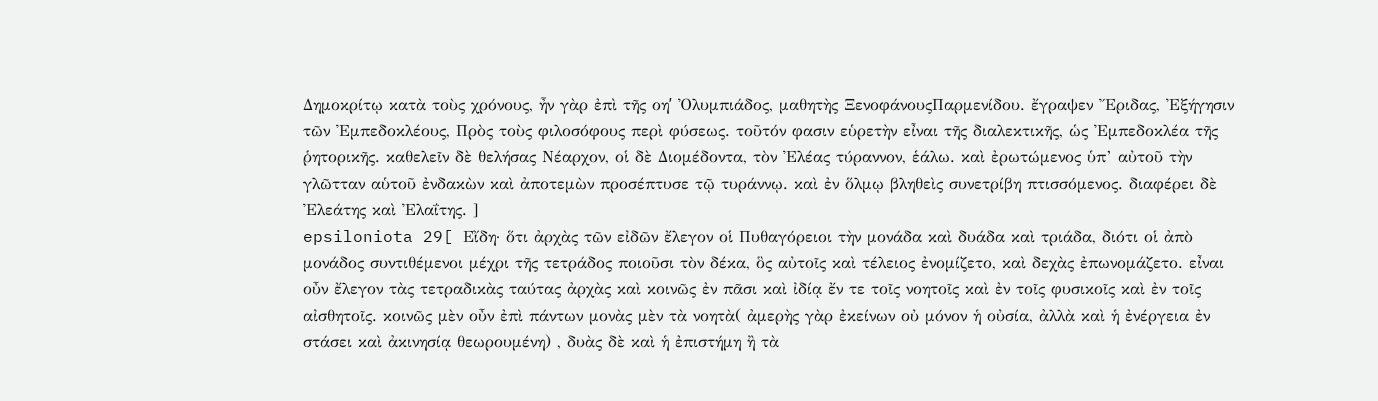Δημοκρίτῳ κατὰ τοὺς χρόνους, ἦν γὰρ ἐπὶ τῆς οηʹ Ὀλυμπιάδος, μαθητὴς ΞενοφάνουςΠαρμενίδου. ἔγραψεν Ἔριδας, Ἐξήγησιν τῶν Ἐμπεδοκλέους, Πρὸς τοὺς φιλοσόφους περὶ φύσεως. τοῦτόν φασιν εὑρετὴν εἶναι τῆς διαλεκτικῆς, ὡς Ἐμπεδοκλέα τῆς ῥητορικῆς. καθελεῖν δὲ θελήσας Νέαρχον, οἱ δὲ Διομέδοντα, τὸν Ἐλέας τύραννον, ἑάλω. καὶ ἐρωτώμενος ὑπ’ αὐτοῦ τὴν γλῶτταν αὑτοῦ ἐνδακὼν καὶ ἀποτεμὼν προσέπτυσε τῷ τυράννῳ. καὶ ἐν ὅλμῳ βληθεὶς συνετρίβη πτισσόμενος. διαφέρει δὲ Ἐλεάτης καὶ Ἐλαΐτης. ]
epsiloniota 29[ Εἴδη· ὅτι ἀρχὰς τῶν εἰδῶν ἔλεγον οἱ Πυθαγόρειοι τὴν μονάδα καὶ δυάδα καὶ τριάδα, διότι οἱ ἀπὸ μονάδος συντιθέμενοι μέχρι τῆς τετράδος ποιοῦσι τὸν δέκα, ὃς αὐτοῖς καὶ τέλειος ἐνομίζετο, καὶ δεχὰς ἐπωνομάζετο. εἶναι οὖν ἔλεγον τὰς τετραδικὰς ταύτας ἀρχὰς καὶ κοινῶς ἐν πᾶσι καὶ ἰδίᾳ ἔν τε τοῖς νοητοῖς καὶ ἐν τοῖς φυσικοῖς καὶ ἐν τοῖς αἰσθητοῖς. κοινῶς μὲν οὖν ἐπὶ πάντων μονὰς μὲν τὰ νοητὰ( ἀμερὴς γὰρ ἐκείνων οὐ μόνον ἡ οὐσία, ἀλλὰ καὶ ἡ ἐνέργεια ἐν στάσει καὶ ἀκινησίᾳ θεωρουμένη) , δυὰς δὲ καὶ ἡ ἐπιστήμη ἢ τὰ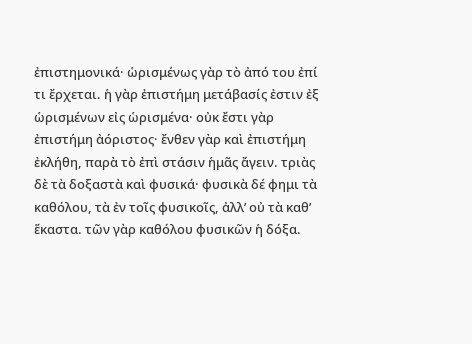ἐπιστημονικά· ὡρισμένως γὰρ τὸ ἀπό του ἐπί τι ἔρχεται. ἡ γὰρ ἐπιστήμη μετάβασίς ἐστιν ἐξ ὡρισμένων εἰς ὡρισμένα· οὐκ ἔστι γὰρ ἐπιστήμη ἀόριστος· ἔνθεν γὰρ καὶ ἐπιστήμη ἐκλήθη, παρὰ τὸ ἐπὶ στάσιν ἡμᾶς ἄγειν. τριὰς δὲ τὰ δοξαστὰ καὶ φυσικά· φυσικὰ δέ φημι τὰ καθόλου, τὰ ἐν τοῖς φυσικοῖς, ἀλλ’ οὐ τὰ καθ’ ἕκαστα. τῶν γὰρ καθόλου φυσικῶν ἡ δόξα.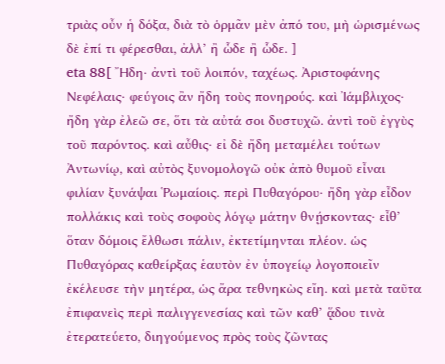τριὰς οὖν ἡ δόξα, διὰ τὸ ὁρμᾶν μὲν ἀπό του, μὴ ὡρισμένως δὲ ἐπί τι φέρεσθαι, ἀλλ’ ἢ ὧδε ἢ ὧδε. ]
eta 88[ Ἤδη· ἀντὶ τοῦ λοιπόν, ταχέως. Ἀριστοφάνης Νεφέλαις· φεύγοις ἂν ἤδη τοὺς πονηρούς. καὶ Ἰάμβλιχος· ἤδη γὰρ ἐλεῶ σε, ὅτι τὰ αὐτά σοι δυστυχῶ. ἀντὶ τοῦ ἐγγὺς τοῦ παρόντος. καὶ αὖθις· εἰ δὲ ἤδη μεταμέλει τούτων Ἀντωνίῳ, καὶ αὐτὸς ξυνομολογῶ οὐκ ἀπὸ θυμοῦ εἶναι φιλίαν ξυνάψαι Ῥωμαίοις. περὶ Πυθαγόρου· ἤδη γὰρ εἶδον πολλάκις καὶ τοὺς σοφοὺς λόγῳ μάτην θνῄσκοντας· εἶθ’ ὅταν δόμοις ἔλθωσι πάλιν, ἐκτετίμηνται πλέον. ὡς Πυθαγόρας καθείρξας ἑαυτὸν ἐν ὑπογείῳ λογοποιεῖν ἐκέλευσε τὴν μητέρα, ὡς ἄρα τεθνηκὼς εἴη. καὶ μετὰ ταῦτα ἐπιφανεὶς περὶ παλιγγενεσίας καὶ τῶν καθ’ ᾅδου τινὰ ἐτερατεύετο, διηγούμενος πρὸς τοὺς ζῶντας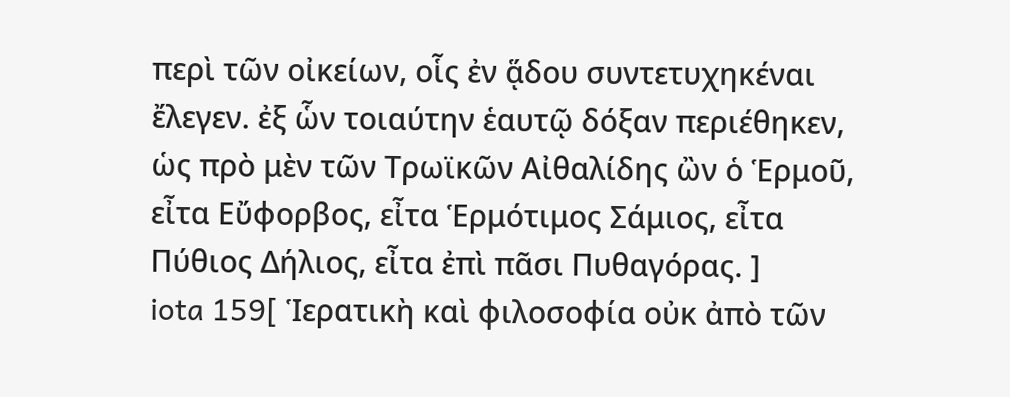περὶ τῶν οἰκείων, οἷς ἐν ᾅδου συντετυχηκέναι ἔλεγεν. ἐξ ὧν τοιαύτην ἑαυτῷ δόξαν περιέθηκεν, ὡς πρὸ μὲν τῶν Τρωϊκῶν Αἰθαλίδης ὢν ὁ Ἑρμοῦ, εἶτα Εὔφορβος, εἶτα Ἑρμότιμος Σάμιος, εἶτα Πύθιος Δήλιος, εἶτα ἐπὶ πᾶσι Πυθαγόρας. ]
iota 159[ Ἱερατικὴ καὶ φιλοσοφία οὐκ ἀπὸ τῶν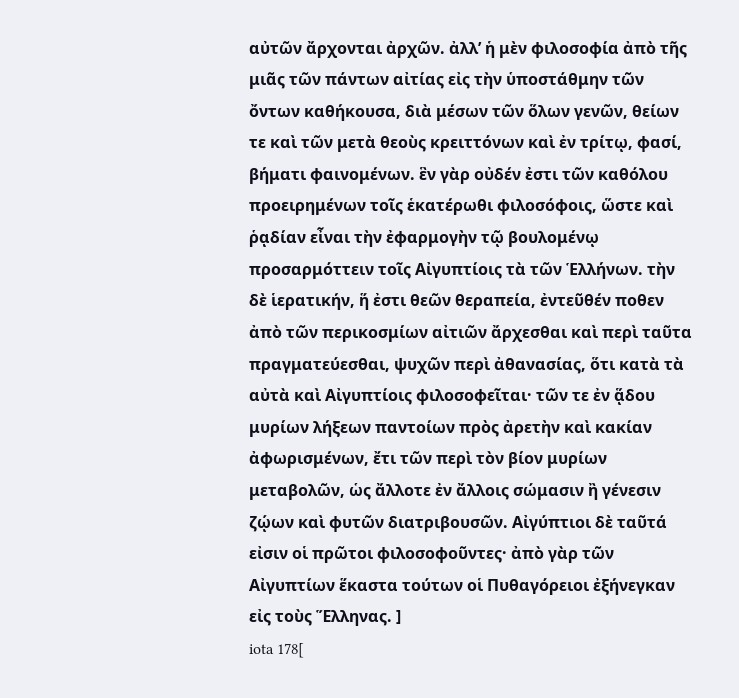αὐτῶν ἄρχονται ἀρχῶν. ἀλλ’ ἡ μὲν φιλοσοφία ἀπὸ τῆς μιᾶς τῶν πάντων αἰτίας εἰς τὴν ὑποστάθμην τῶν ὄντων καθήκουσα, διὰ μέσων τῶν ὅλων γενῶν, θείων τε καὶ τῶν μετὰ θεοὺς κρειττόνων καὶ ἐν τρίτῳ, φασί, βήματι φαινομένων. ἓν γὰρ οὐδέν ἐστι τῶν καθόλου προειρημένων τοῖς ἑκατέρωθι φιλοσόφοις, ὥστε καὶ ῥᾳδίαν εἶναι τὴν ἐφαρμογὴν τῷ βουλομένῳ προσαρμόττειν τοῖς Αἰγυπτίοις τὰ τῶν Ἑλλήνων. τὴν δὲ ἱερατικήν, ἥ ἐστι θεῶν θεραπεία, ἐντεῦθέν ποθεν ἀπὸ τῶν περικοσμίων αἰτιῶν ἄρχεσθαι καὶ περὶ ταῦτα πραγματεύεσθαι, ψυχῶν περὶ ἀθανασίας, ὅτι κατὰ τὰ αὐτὰ καὶ Αἰγυπτίοις φιλοσοφεῖται· τῶν τε ἐν ᾅδου μυρίων λήξεων παντοίων πρὸς ἀρετὴν καὶ κακίαν ἀφωρισμένων, ἔτι τῶν περὶ τὸν βίον μυρίων μεταβολῶν, ὡς ἄλλοτε ἐν ἄλλοις σώμασιν ἢ γένεσιν ζῴων καὶ φυτῶν διατριβουσῶν. Αἰγύπτιοι δὲ ταῦτά εἰσιν οἱ πρῶτοι φιλοσοφοῦντες· ἀπὸ γὰρ τῶν Αἰγυπτίων ἕκαστα τούτων οἱ Πυθαγόρειοι ἐξήνεγκαν εἰς τοὺς Ἕλληνας. ]
iota 178[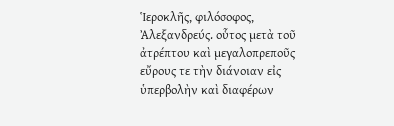Ἱεροκλῆς, φιλόσοφος, Ἀλεξανδρεύς. οὗτος μετὰ τοῦ ἀτρέπτου καὶ μεγαλοπρεποῦς εὔρους τε τὴν διάνοιαν εἰς ὑπερβολὴν καὶ διαφέρων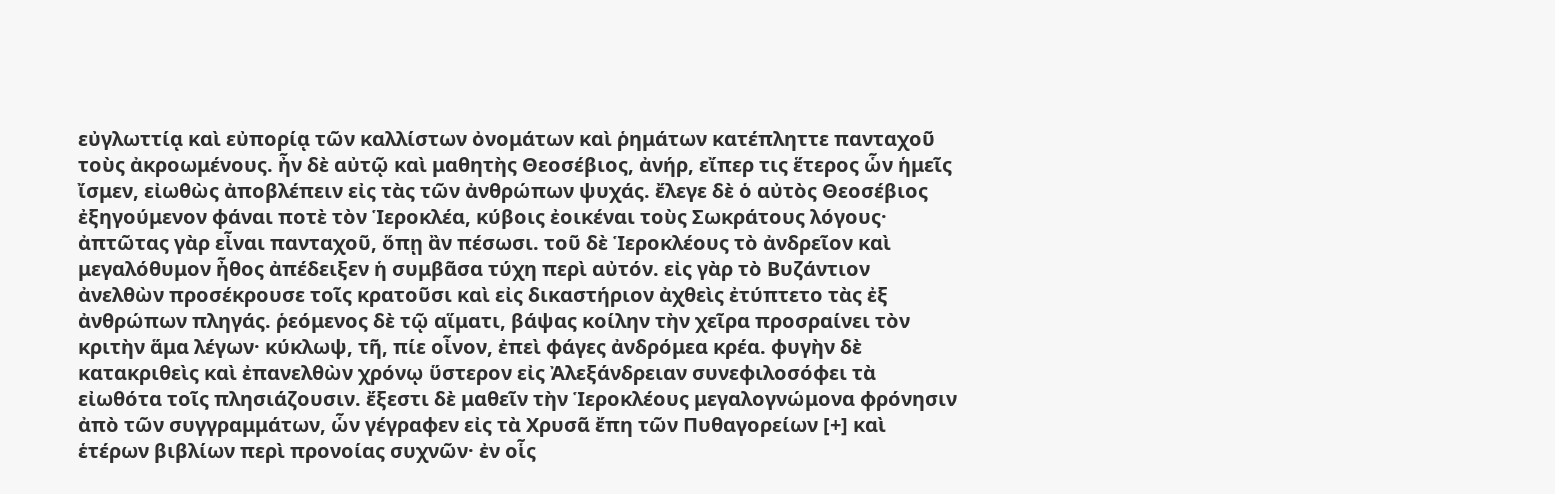εὐγλωττίᾳ καὶ εὐπορίᾳ τῶν καλλίστων ὀνομάτων καὶ ῥημάτων κατέπληττε πανταχοῦ τοὺς ἀκροωμένους. ἦν δὲ αὐτῷ καὶ μαθητὴς Θεοσέβιος, ἀνήρ, εἴπερ τις ἕτερος ὧν ἡμεῖς ἴσμεν, εἰωθὼς ἀποβλέπειν εἰς τὰς τῶν ἀνθρώπων ψυχάς. ἔλεγε δὲ ὁ αὐτὸς Θεοσέβιος ἐξηγούμενον φάναι ποτὲ τὸν Ἱεροκλέα, κύβοις ἐοικέναι τοὺς Σωκράτους λόγους· ἀπτῶτας γὰρ εἶναι πανταχοῦ, ὅπῃ ἂν πέσωσι. τοῦ δὲ Ἱεροκλέους τὸ ἀνδρεῖον καὶ μεγαλόθυμον ἦθος ἀπέδειξεν ἡ συμβᾶσα τύχη περὶ αὐτόν. εἰς γὰρ τὸ Βυζάντιον ἀνελθὼν προσέκρουσε τοῖς κρατοῦσι καὶ εἰς δικαστήριον ἀχθεὶς ἐτύπτετο τὰς ἐξ ἀνθρώπων πληγάς. ῥεόμενος δὲ τῷ αἵματι, βάψας κοίλην τὴν χεῖρα προσραίνει τὸν κριτὴν ἅμα λέγων· κύκλωψ, τῆ, πίε οἶνον, ἐπεὶ φάγες ἀνδρόμεα κρέα. φυγὴν δὲ κατακριθεὶς καὶ ἐπανελθὼν χρόνῳ ὕστερον εἰς Ἀλεξάνδρειαν συνεφιλοσόφει τὰ εἰωθότα τοῖς πλησιάζουσιν. ἔξεστι δὲ μαθεῖν τὴν Ἱεροκλέους μεγαλογνώμονα φρόνησιν ἀπὸ τῶν συγγραμμάτων, ὧν γέγραφεν εἰς τὰ Χρυσᾶ ἔπη τῶν Πυθαγορείων [+] καὶ ἑτέρων βιβλίων περὶ προνοίας συχνῶν· ἐν οἷς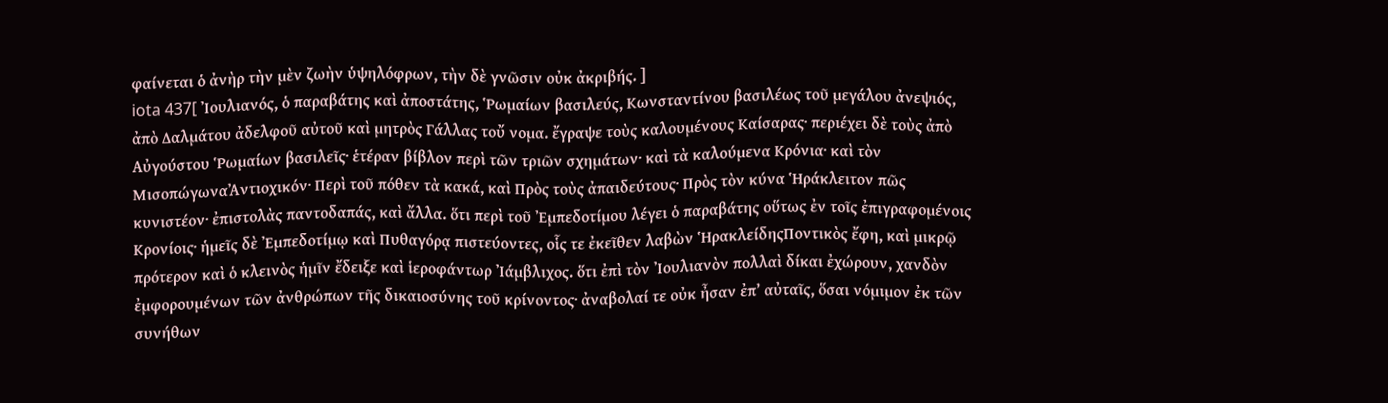φαίνεται ὁ ἀνὴρ τὴν μὲν ζωὴν ὑψηλόφρων, τὴν δὲ γνῶσιν οὐκ ἀκριβής. ]
iota 437[ Ἰουλιανός, ὁ παραβάτης καὶ ἀποστάτης, Ῥωμαίων βασιλεύς, Κωνσταντίνου βασιλέως τοῦ μεγάλου ἀνεψιός, ἀπὸ Δαλμάτου ἀδελφοῦ αὐτοῦ καὶ μητρὸς Γάλλας τοὔ νομα. ἔγραψε τοὺς καλουμένους Καίσαρας· περιέχει δὲ τοὺς ἀπὸ Αὐγούστου Ῥωμαίων βασιλεῖς· ἑτέραν βίβλον περὶ τῶν τριῶν σχημάτων· καὶ τὰ καλούμενα Κρόνια· καὶ τὸν ΜισοπώγωναἈντιοχικόν· Περὶ τοῦ πόθεν τὰ κακά, καὶ Πρὸς τοὺς ἀπαιδεύτους· Πρὸς τὸν κύνα Ἡράκλειτον πῶς κυνιστέον· ἐπιστολὰς παντοδαπάς, καὶ ἄλλα. ὅτι περὶ τοῦ Ἐμπεδοτίμου λέγει ὁ παραβάτης οὕτως ἐν τοῖς ἐπιγραφομένοις Κρονίοις· ἡμεῖς δὲ Ἐμπεδοτίμῳ καὶ Πυθαγόρᾳ πιστεύοντες, οἷς τε ἐκεῖθεν λαβὼν ἩρακλείδηςΠοντικὸς ἔφη, καὶ μικρῷ πρότερον καὶ ὁ κλεινὸς ἡμῖν ἔδειξε καὶ ἱεροφάντωρ Ἰάμβλιχος. ὅτι ἐπὶ τὸν Ἰουλιανὸν πολλαὶ δίκαι ἐχώρουν, χανδὸν ἐμφορουμένων τῶν ἀνθρώπων τῆς δικαιοσύνης τοῦ κρίνοντος· ἀναβολαί τε οὐκ ἦσαν ἐπ’ αὐταῖς, ὅσαι νόμιμον ἐκ τῶν συνήθων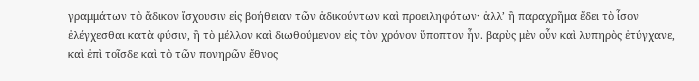γραμμάτων τὸ ἄδικον ἴσχουσιν εἰς βοήθειαν τῶν ἀδικούντων καὶ προειληφότων· ἀλλ’ ἢ παραχρῆμα ἔδει τὸ ἶσον ἐλέγχεσθαι κατὰ φύσιν, ἢ τὸ μέλλον καὶ διωθούμενον εἰς τὸν χρόνον ὕποπτον ἦν. βαρὺς μὲν οὖν καὶ λυπηρὸς ἐτύγχανε, καὶ ἐπὶ τοῖσδε καὶ τὸ τῶν πονηρῶν ἔθνος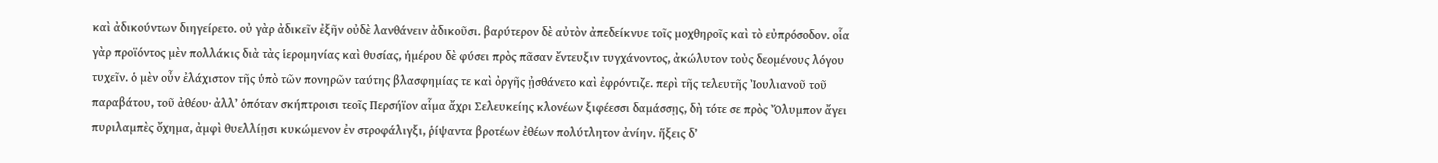καὶ ἀδικούντων διηγείρετο. οὐ γὰρ ἀδικεῖν ἐξῆν οὐδὲ λανθάνειν ἀδικοῦσι. βαρύτερον δὲ αὐτὸν ἀπεδείκνυε τοῖς μοχθηροῖς καὶ τὸ εὐπρόσοδον. οἷα γὰρ προϊόντος μὲν πολλάκις διὰ τὰς ἱερομηνίας καὶ θυσίας, ἡμέρου δὲ φύσει πρὸς πᾶσαν ἔντευξιν τυγχάνοντος, ἀκώλυτον τοὺς δεομένους λόγου τυχεῖν. ὁ μὲν οὖν ἐλάχιστον τῆς ὑπὸ τῶν πονηρῶν ταύτης βλασφημίας τε καὶ ὀργῆς ᾐσθάνετο καὶ ἐφρόντιζε. περὶ τῆς τελευτῆς Ἰουλιανοῦ τοῦ παραβάτου, τοῦ ἀθέου· ἀλλ’ ὁπόταν σκήπτροισι τεοῖς Περσήϊον αἷμα ἄχρι Σελευκείης κλονέων ξιφέεσσι δαμάσσῃς, δὴ τότε σε πρὸς Ὄλυμπον ἄγει πυριλαμπὲς ὄχημα, ἀμφὶ θυελλίῃσι κυκώμενον ἐν στροφάλιγξι, ῥίψαντα βροτέων ἐθέων πολύτλητον ἀνίην. ἥξεις δ’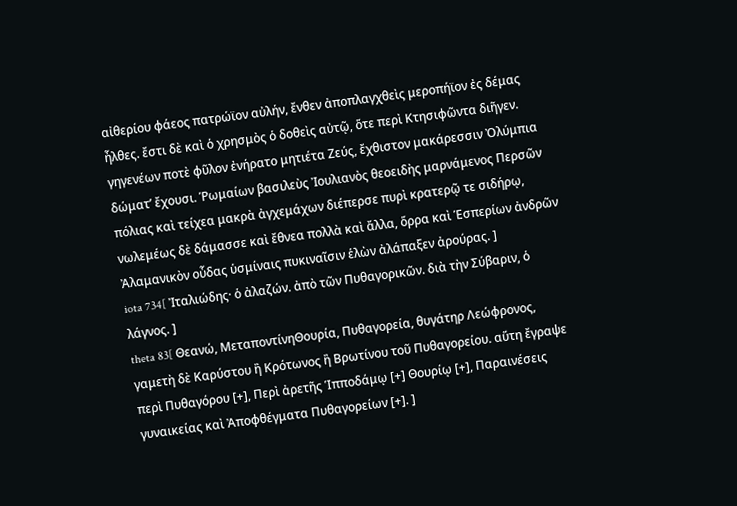αἰθερίου φάεος πατρώϊον αὐλήν, ἔνθεν ἀποπλαγχθεὶς μεροπήϊον ἐς δέμας ἦλθες. ἔστι δὲ καὶ ὁ χρησμὸς ὁ δοθεὶς αὐτῷ, ὅτε περὶ Κτησιφῶντα διῆγεν. γηγενέων ποτὲ φῦλον ἐνήρατο μητιέτα Ζεύς, ἔχθιστον μακάρεσσιν Ὀλύμπια δώματ’ ἔχουσι. Ῥωμαίων βασιλεὺς Ἰουλιανὸς θεοειδὴς μαρνάμενος Περσῶν πόλιας καὶ τείχεα μακρὰ ἀγχεμάχων διέπερσε πυρὶ κρατερῷ τε σιδήρῳ, νωλεμέως δὲ δάμασσε καὶ ἔθνεα πολλὰ καὶ ἄλλα, ὅρρα καὶ Ἑσπερίων ἀνδρῶν Ἀλαμανικὸν οὖδας ὑσμίναις πυκιναῖσιν ἑλὼν ἀλάπαξεν ἀρούρας. ]
iota 734[ Ἰταλιώδης· ὁ ἀλαζών. ἀπὸ τῶν Πυθαγορικῶν. διὰ τὴν Σύβαριν, ὁ λάγνος. ]
theta 83[ Θεανώ, ΜεταποντίνηΘουρία, Πυθαγορεία, θυγάτηρ Λεώφρονος, γαμετὴ δὲ Καρύστου ἢ Κρότωνος ἢ Βρωτίνου τοῦ Πυθαγορείου. αὕτη ἔγραψε περὶ Πυθαγόρου [+], Περὶ ἀρετῆς Ἱπποδάμῳ [+] Θουρίῳ [+], Παραινέσεις γυναικείας καὶ Ἀποφθέγματα Πυθαγορείων [+]. ]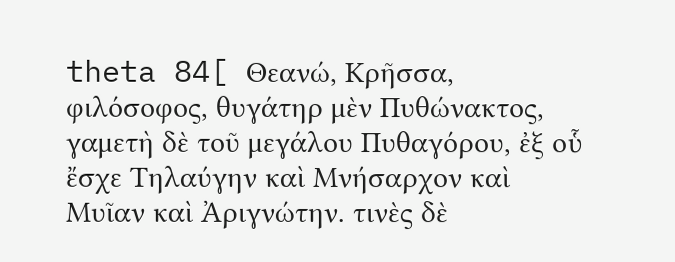theta 84[ Θεανώ, Κρῆσσα, φιλόσοφος, θυγάτηρ μὲν Πυθώνακτος, γαμετὴ δὲ τοῦ μεγάλου Πυθαγόρου, ἐξ οὗ ἔσχε Τηλαύγην καὶ Μνήσαρχον καὶ Μυῖαν καὶ Ἀριγνώτην. τινὲς δὲ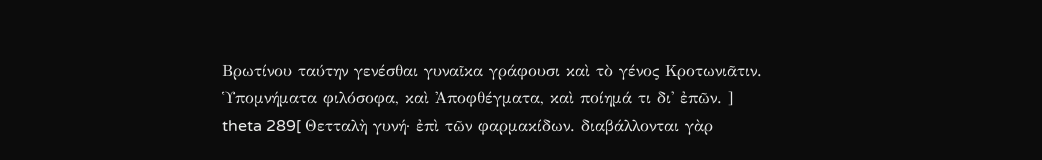Βρωτίνου ταύτην γενέσθαι γυναῖκα γράφουσι καὶ τὸ γένος Κροτωνιᾶτιν. Ὑπομνήματα φιλόσοφα, καὶ Ἀποφθέγματα, καὶ ποίημά τι δι' ἐπῶν. ]
theta 289[ Θετταλὴ γυνή· ἐπὶ τῶν φαρμακίδων. διαβάλλονται γὰρ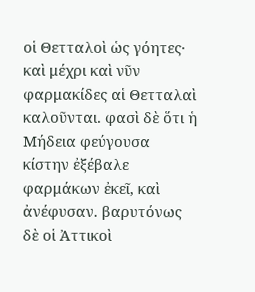οἱ Θετταλοὶ ὡς γόητες· καὶ μέχρι καὶ νῦν φαρμακίδες αἱ Θετταλαὶ καλοῦνται. φασὶ δὲ ὅτι ἡ Μήδεια φεύγουσα κίστην ἐξέβαλε φαρμάκων ἐκεῖ, καὶ ἀνέφυσαν. βαρυτόνως δὲ οἱ Ἀττικοὶ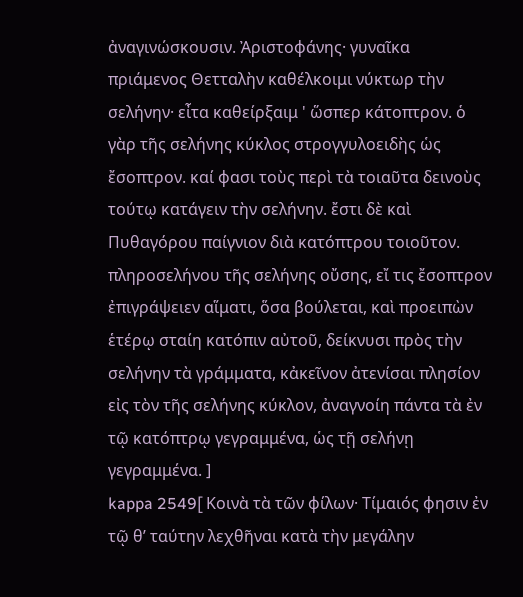ἀναγινώσκουσιν. Ἀριστοφάνης· γυναῖκα πριάμενος Θετταλὴν καθέλκοιμι νύκτωρ τὴν σελήνην· εἶτα καθείρξαιμ ' ὥσπερ κάτοπτρον. ὁ γὰρ τῆς σελήνης κύκλος στρογγυλοειδὴς ὡς ἔσοπτρον. καί φασι τοὺς περὶ τὰ τοιαῦτα δεινοὺς τούτῳ κατάγειν τὴν σελήνην. ἔστι δὲ καὶ Πυθαγόρου παίγνιον διὰ κατόπτρου τοιοῦτον. πληροσελήνου τῆς σελήνης οὔσης, εἴ τις ἔσοπτρον ἐπιγράψειεν αἵματι, ὅσα βούλεται, καὶ προειπὼν ἑτέρῳ σταίη κατόπιν αὐτοῦ, δείκνυσι πρὸς τὴν σελήνην τὰ γράμματα, κἀκεῖνον ἀτενίσαι πλησίον εἰς τὸν τῆς σελήνης κύκλον, ἀναγνοίη πάντα τὰ ἐν τῷ κατόπτρῳ γεγραμμένα, ὡς τῇ σελήνῃ γεγραμμένα. ]
kappa 2549[ Κοινὰ τὰ τῶν φίλων· Τίμαιός φησιν ἐν τῷ θʹ ταύτην λεχθῆναι κατὰ τὴν μεγάλην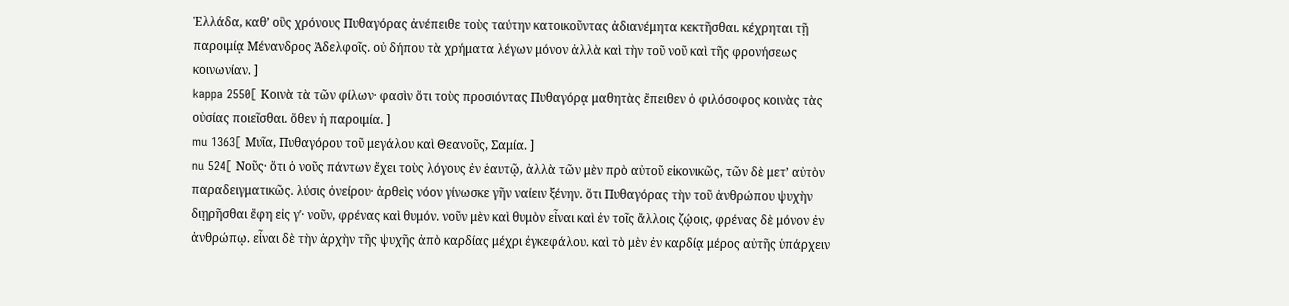Ἑλλάδα, καθ’ οὓς χρόνους Πυθαγόρας ἀνέπειθε τοὺς ταύτην κατοικοῦντας ἀδιανέμητα κεκτῆσθαι. κέχρηται τῇ παροιμίᾳ Μένανδρος Ἀδελφοῖς. οὐ δήπου τὰ χρήματα λέγων μόνον ἀλλὰ καὶ τὴν τοῦ νοῦ καὶ τῆς φρονήσεως κοινωνίαν. ]
kappa 2550[ Κοινὰ τὰ τῶν φίλων· φασὶν ὅτι τοὺς προσιόντας Πυθαγόρᾳ μαθητὰς ἔπειθεν ὁ φιλόσοφος κοινὰς τὰς οὐσίας ποιεῖσθαι. ὅθεν ἡ παροιμία. ]
mu 1363[ Μυῖα, Πυθαγόρου τοῦ μεγάλου καὶ Θεανοῦς, Σαμία. ]
nu 524[ Νοῦς· ὅτι ὁ νοῦς πάντων ἔχει τοὺς λόγους ἐν ἑαυτῷ, ἀλλὰ τῶν μὲν πρὸ αὐτοῦ εἰκονικῶς, τῶν δὲ μετ’ αὐτὸν παραδειγματικῶς. λύσις ὀνείρου· ἀρθεὶς νόον γίνωσκε γῆν ναίειν ξένην. ὅτι Πυθαγόρας τὴν τοῦ ἀνθρώπου ψυχὴν διῃρῆσθαι ἔφη εἰς γʹ· νοῦν, φρένας καὶ θυμόν. νοῦν μὲν καὶ θυμὸν εἶναι καὶ ἐν τοῖς ἄλλοις ζῴοις, φρένας δὲ μόνον ἐν ἀνθρώπῳ. εἶναι δὲ τὴν ἀρχὴν τῆς ψυχῆς ἀπὸ καρδίας μέχρι ἐγκεφάλου. καὶ τὸ μὲν ἐν καρδίᾳ μέρος αὐτῆς ὑπάρχειν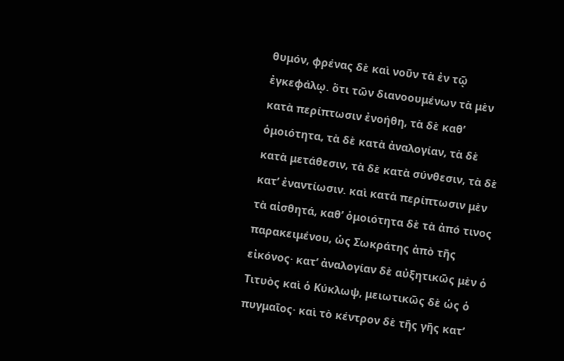θυμόν, φρένας δὲ καὶ νοῦν τὰ ἐν τῷ ἐγκεφάλῳ. ὅτι τῶν διανοουμένων τὰ μὲν κατὰ περίπτωσιν ἐνοήθη, τὰ δὲ καθ’ ὁμοιότητα, τὰ δὲ κατὰ ἀναλογίαν, τὰ δὲ κατὰ μετάθεσιν, τὰ δὲ κατὰ σύνθεσιν, τὰ δὲ κατ’ ἐναντίωσιν. καὶ κατὰ περίπτωσιν μὲν τὰ αἰσθητά, καθ’ ὁμοιότητα δὲ τὰ ἀπό τινος παρακειμένου, ὡς Σωκράτης ἀπὸ τῆς εἰκόνος· κατ’ ἀναλογίαν δὲ αὐξητικῶς μὲν ὁ Τιτυὸς καὶ ὁ Κύκλωψ, μειωτικῶς δὲ ὡς ὁ πυγμαῖος· καὶ τὸ κέντρον δὲ τῆς γῆς κατ’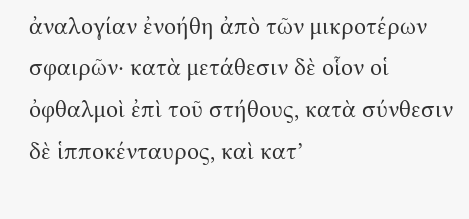ἀναλογίαν ἐνοήθη ἀπὸ τῶν μικροτέρων σφαιρῶν· κατὰ μετάθεσιν δὲ οἷον οἱ ὀφθαλμοὶ ἐπὶ τοῦ στήθους, κατὰ σύνθεσιν δὲ ἱπποκένταυρος, καὶ κατ’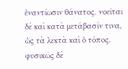ἐναντίωσιν θάνατος. νοεῖται δὲ καὶ κατὰ μετάβασίν τινα, ὡς τὰ λεκτὰ καὶ ὁ τόπος. φυσικῶς δὲ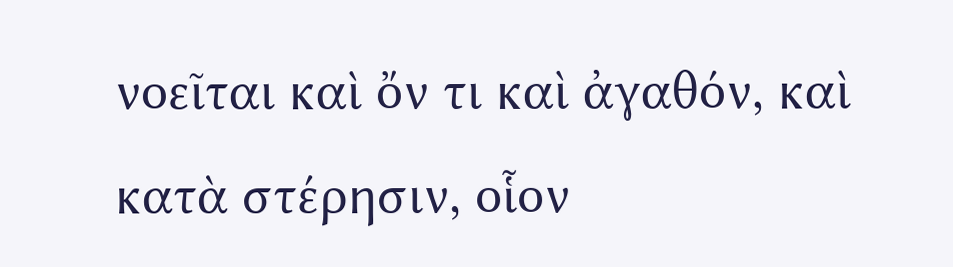νοεῖται καὶ ὄν τι καὶ ἀγαθόν, καὶ κατὰ στέρησιν, οἷον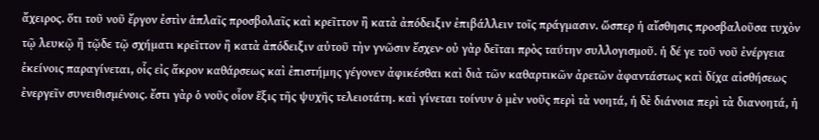ἄχειρος. ὅτι τοῦ νοῦ ἔργον ἐστὶν ἁπλαῖς προσβολαῖς καὶ κρεῖττον ἢ κατὰ ἀπόδειξιν ἐπιβάλλειν τοῖς πράγμασιν. ὥσπερ ἡ αἴσθησις προσβαλοῦσα τυχὸν τῷ λευκῷ ἢ τῷδε τῷ σχήματι κρεῖττον ἢ κατὰ ἀπόδειξιν αὐτοῦ τὴν γνῶσιν ἔσχεν· οὐ γὰρ δεῖται πρὸς ταύτην συλλογισμοῦ. ἡ δέ γε τοῦ νοῦ ἐνέργεια ἐκείνοις παραγίνεται, οἷς εἰς ἄκρον καθάρσεως καὶ ἐπιστήμης γέγονεν ἀφικέσθαι καὶ διὰ τῶν καθαρτικῶν ἀρετῶν ἀφαντάστως καὶ δίχα αἰσθήσεως ἐνεργεῖν συνειθισμένοις. ἔστι γὰρ ὁ νοῦς οἷον ἕξις τῆς ψυχῆς τελειοτάτη. καὶ γίνεται τοίνυν ὁ μὲν νοῦς περὶ τὰ νοητά, ἡ δὲ διάνοια περὶ τὰ διανοητά, ἡ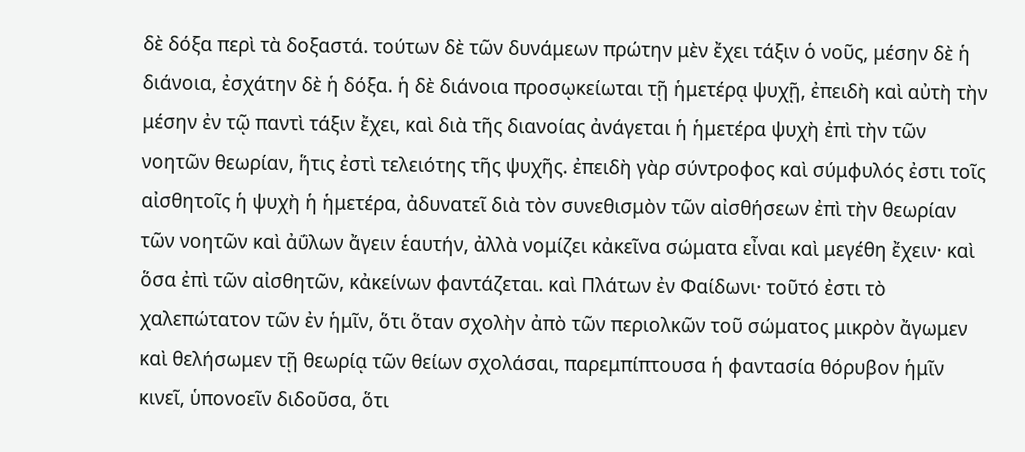δὲ δόξα περὶ τὰ δοξαστά. τούτων δὲ τῶν δυνάμεων πρώτην μὲν ἔχει τάξιν ὁ νοῦς, μέσην δὲ ἡ διάνοια, ἐσχάτην δὲ ἡ δόξα. ἡ δὲ διάνοια προσῳκείωται τῇ ἡμετέρᾳ ψυχῇ, ἐπειδὴ καὶ αὐτὴ τὴν μέσην ἐν τῷ παντὶ τάξιν ἔχει, καὶ διὰ τῆς διανοίας ἀνάγεται ἡ ἡμετέρα ψυχὴ ἐπὶ τὴν τῶν νοητῶν θεωρίαν, ἥτις ἐστὶ τελειότης τῆς ψυχῆς. ἐπειδὴ γὰρ σύντροφος καὶ σύμφυλός ἐστι τοῖς αἰσθητοῖς ἡ ψυχὴ ἡ ἡμετέρα, ἀδυνατεῖ διὰ τὸν συνεθισμὸν τῶν αἰσθήσεων ἐπὶ τὴν θεωρίαν τῶν νοητῶν καὶ ἀΰλων ἄγειν ἑαυτήν, ἀλλὰ νομίζει κἀκεῖνα σώματα εἶναι καὶ μεγέθη ἔχειν· καὶ ὅσα ἐπὶ τῶν αἰσθητῶν, κἀκείνων φαντάζεται. καὶ Πλάτων ἐν Φαίδωνι· τοῦτό ἐστι τὸ χαλεπώτατον τῶν ἐν ἡμῖν, ὅτι ὅταν σχολὴν ἀπὸ τῶν περιολκῶν τοῦ σώματος μικρὸν ἄγωμεν καὶ θελήσωμεν τῇ θεωρίᾳ τῶν θείων σχολάσαι, παρεμπίπτουσα ἡ φαντασία θόρυβον ἡμῖν κινεῖ, ὑπονοεῖν διδοῦσα, ὅτι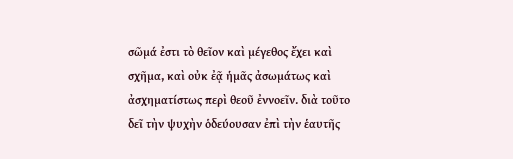σῶμά ἐστι τὸ θεῖον καὶ μέγεθος ἔχει καὶ σχῆμα, καὶ οὐκ ἐᾷ ἡμᾶς ἀσωμάτως καὶ ἀσχηματίστως περὶ θεοῦ ἐννοεῖν. διὰ τοῦτο δεῖ τὴν ψυχὴν ὁδεύουσαν ἐπὶ τὴν ἑαυτῆς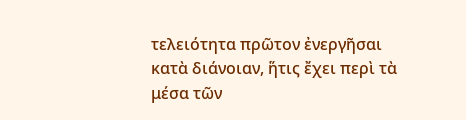τελειότητα πρῶτον ἐνεργῆσαι κατὰ διάνοιαν, ἥτις ἔχει περὶ τὰ μέσα τῶν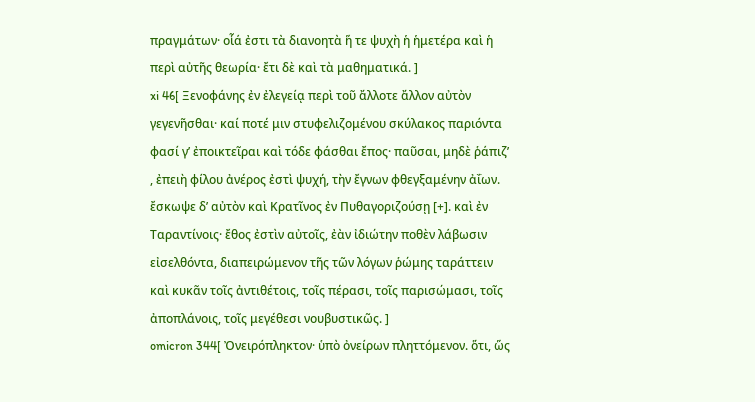πραγμάτων· οἷά ἐστι τὰ διανοητὰ ἥ τε ψυχὴ ἡ ἡμετέρα καὶ ἡ περὶ αὐτῆς θεωρία· ἔτι δὲ καὶ τὰ μαθηματικά. ]
xi 46[ Ξενοφάνης ἐν ἐλεγείᾳ περὶ τοῦ ἄλλοτε ἄλλον αὐτὸν γεγενῆσθαι· καί ποτέ μιν στυφελιζομένου σκύλακος παριόντα φασί γ’ ἐποικτεῖραι καὶ τόδε φάσθαι ἔπος· παῦσαι, μηδὲ ῥάπιζ’ , ἐπειὴ φίλου ἀνέρος ἐστὶ ψυχή, τὴν ἔγνων φθεγξαμένην ἀΐων. ἔσκωψε δ’ αὐτὸν καὶ Κρατῖνος ἐν Πυθαγοριζούσῃ [+]. καὶ ἐν Ταραντίνοις· ἔθος ἐστὶν αὐτοῖς, ἐὰν ἰδιώτην ποθὲν λάβωσιν εἰσελθόντα, διαπειρώμενον τῆς τῶν λόγων ῥώμης ταράττειν καὶ κυκᾶν τοῖς ἀντιθέτοις, τοῖς πέρασι, τοῖς παρισώμασι, τοῖς ἀποπλάνοις, τοῖς μεγέθεσι νουβυστικῶς. ]
omicron 344[ Ὀνειρόπληκτον· ὑπὸ ὀνείρων πληττόμενον. ὅτι, ὥς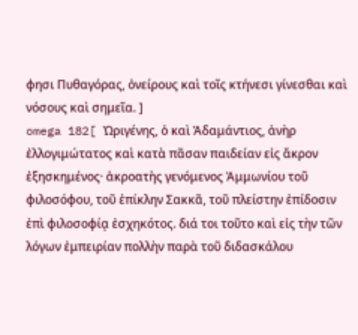φησι Πυθαγόρας, ὀνείρους καὶ τοῖς κτήνεσι γίνεσθαι καὶ νόσους καὶ σημεῖα. ]
omega 182[ Ὠριγένης, ὁ καὶ Ἀδαμάντιος, ἀνὴρ ἐλλογιμώτατος καὶ κατὰ πᾶσαν παιδείαν εἰς ἄκρον ἐξησκημένος· ἀκροατὴς γενόμενος Ἀμμωνίου τοῦ φιλοσόφου, τοῦ ἐπίκλην Σακκᾶ, τοῦ πλείστην ἐπίδοσιν ἐπὶ φιλοσοφίᾳ ἐσχηκότος. διά τοι τοῦτο καὶ εἰς τὴν τῶν λόγων ἐμπειρίαν πολλὴν παρὰ τοῦ διδασκάλου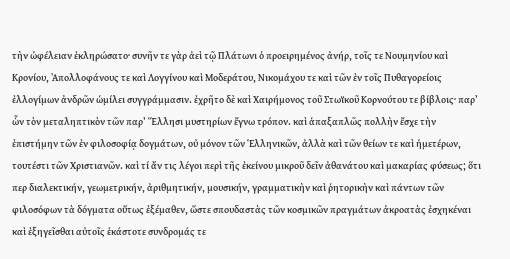τὴν ὠφέλειαν ἐκληρώσατο· συνῆν τε γὰρ ἀεὶ τῷ Πλάτωνι ὁ προειρημένος ἀνήρ, τοῖς τε Νουμηνίου καὶ Κρονίου, Ἀπολλοφάνους τε καὶ Λογγίνου καὶ Μοδεράτου, Νικομάχου τε καὶ τῶν ἐν τοῖς Πυθαγορείοις ἐλλογίμων ἀνδρῶν ὡμίλει συγγράμμασιν. ἐχρῆτο δὲ καὶ Χαιρήμονος τοῦ Στωϊκοῦ Κορνούτου τε βίβλοις· παρ’ ὧν τὸν μεταληπτικὸν τῶν παρ’ Ἕλλησι μυστηρίων ἔγνω τρόπον. καὶ ἁπαξαπλῶς πολλὴν ἔσχε τὴν ἐπιστήμην τῶν ἐν φιλοσοφίᾳ δογμάτων, οὐ μόνον τῶν Ἑλληνικῶν, ἀλλὰ καὶ τῶν θείων τε καὶ ἡμετέρων, τουτέστι τῶν Χριστιανῶν. καὶ τί ἄν τις λέγοι περὶ τῆς ἐκείνου μικροῦ δεῖν ἀθανάτου καὶ μακαρίας φύσεως; ὅτι περ διαλεκτικήν, γεωμετρικήν, ἀριθμητικήν, μουσικήν, γραμματικὴν καὶ ῥητορικὴν καὶ πάντων τῶν φιλοσόφων τὰ δόγματα οὕτως ἐξέμαθεν, ὥστε σπουδαστὰς τῶν κοσμικῶν πραγμάτων ἀκροατὰς ἐσχηκέναι καὶ ἐξηγεῖσθαι αὐτοῖς ἑκάστοτε συνδρομάς τε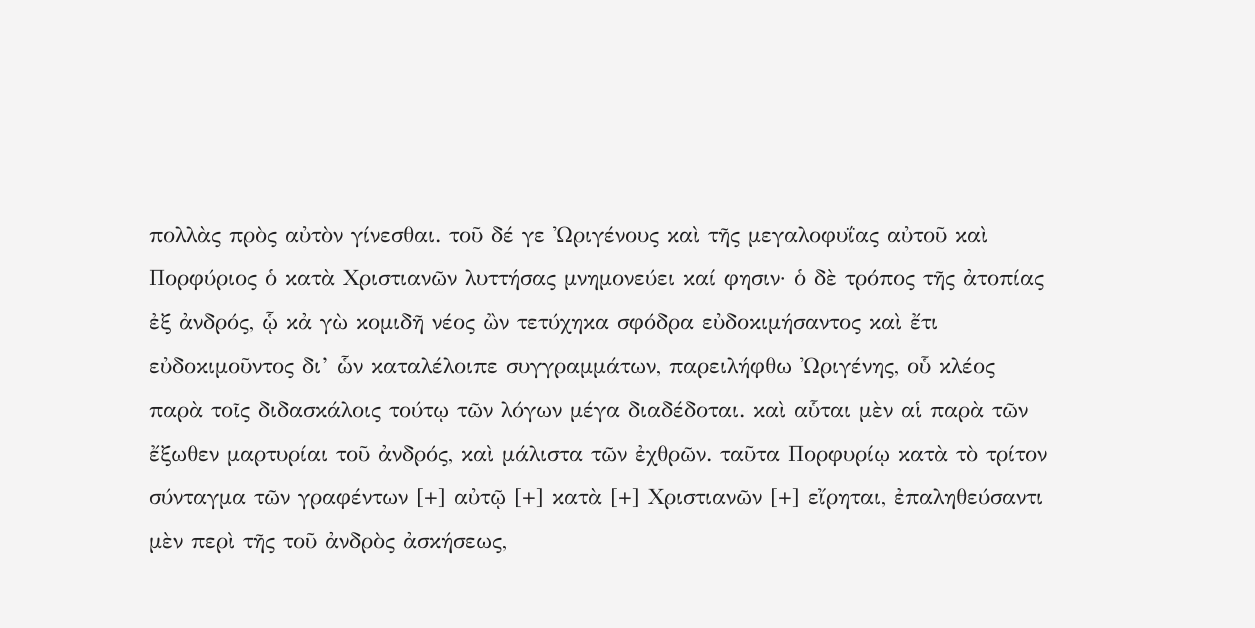πολλὰς πρὸς αὐτὸν γίνεσθαι. τοῦ δέ γε Ὠριγένους καὶ τῆς μεγαλοφυΐας αὐτοῦ καὶ Πορφύριος ὁ κατὰ Χριστιανῶν λυττήσας μνημονεύει καί φησιν· ὁ δὲ τρόπος τῆς ἀτοπίας ἐξ ἀνδρός, ᾧ κἀ γὼ κομιδῆ νέος ὢν τετύχηκα σφόδρα εὐδοκιμήσαντος καὶ ἔτι εὐδοκιμοῦντος δι’ ὧν καταλέλοιπε συγγραμμάτων, παρειλήφθω Ὠριγένης, οὗ κλέος παρὰ τοῖς διδασκάλοις τούτῳ τῶν λόγων μέγα διαδέδοται. καὶ αὗται μὲν αἱ παρὰ τῶν ἔξωθεν μαρτυρίαι τοῦ ἀνδρός, καὶ μάλιστα τῶν ἐχθρῶν. ταῦτα Πορφυρίῳ κατὰ τὸ τρίτον σύνταγμα τῶν γραφέντων [+] αὐτῷ [+] κατὰ [+] Χριστιανῶν [+] εἴρηται, ἐπαληθεύσαντι μὲν περὶ τῆς τοῦ ἀνδρὸς ἀσκήσεως,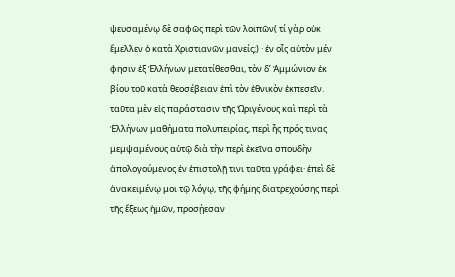ψευσαμένῳ δὲ σαφῶς περὶ τῶν λοιπῶν( τί γὰρ οὐκ ἔμελλεν ὁ κατὰ Χριστιανῶν μανείς;) · ἐν οἷς αὐτὸν μέν φησιν ἐξ Ἑλλήνων μετατίθεσθαι, τὸν δ’ Ἀμμώνιον ἐκ βίου τοῦ κατὰ θεοσέβειαν ἐπὶ τὸν ἐθνικὸν ἐκπεσεῖν. ταῦτα μὲν εἰς παράστασιν τῆς Ὠριγένους καὶ περὶ τὰ Ἑλλήνων μαθήματα πολυπειρίας, περὶ ἧς πρός τινας μεμψαμένους αὐτῷ διὰ τὴν περὶ ἐκεῖνα σπουδὴν ἀπολογούμενος ἐν ἐπιστολῇ τινι ταῦτα γράφει· ἐπεὶ δὲ ἀνακειμένῳ μοι τῷ λόγῳ, τῆς φήμης διατρεχούσης περὶ τῆς ἕξεως ἡμῶν, προσῄεσαν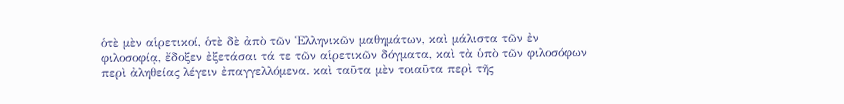ὁτὲ μὲν αἱρετικοί, ὁτὲ δὲ ἀπὸ τῶν Ἑλληνικῶν μαθημάτων, καὶ μάλιστα τῶν ἐν φιλοσοφίᾳ, ἔδοξεν ἐξετάσαι τά τε τῶν αἱρετικῶν δόγματα, καὶ τὰ ὑπὸ τῶν φιλοσόφων περὶ ἀληθείας λέγειν ἐπαγγελλόμενα. καὶ ταῦτα μὲν τοιαῦτα περὶ τῆς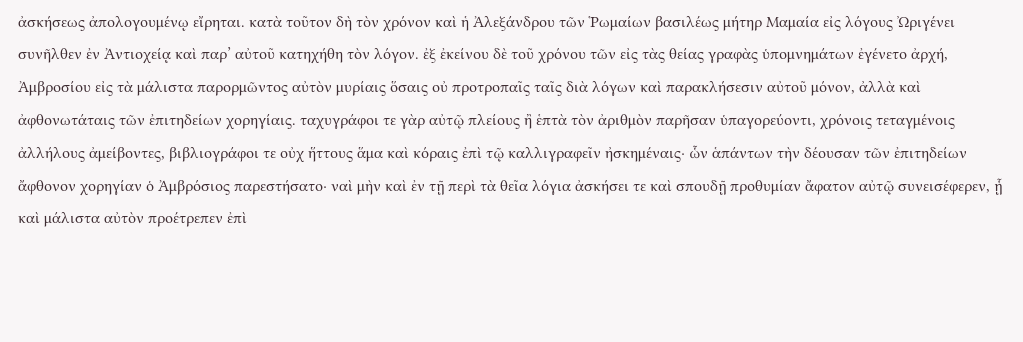ἀσκήσεως ἀπολογουμένῳ εἴρηται. κατὰ τοῦτον δὴ τὸν χρόνον καὶ ἡ Ἀλεξάνδρου τῶν Ῥωμαίων βασιλέως μήτηρ Μαμαία εἰς λόγους Ὠριγένει συνῆλθεν ἐν Ἀντιοχείᾳ καὶ παρ’ αὐτοῦ κατηχήθη τὸν λόγον. ἐξ ἐκείνου δὲ τοῦ χρόνου τῶν εἰς τὰς θείας γραφὰς ὑπομνημάτων ἐγένετο ἀρχή, Ἀμβροσίου εἰς τὰ μάλιστα παρορμῶντος αὐτὸν μυρίαις ὅσαις οὐ προτροπαῖς ταῖς διὰ λόγων καὶ παρακλήσεσιν αὐτοῦ μόνον, ἀλλὰ καὶ ἀφθονωτάταις τῶν ἐπιτηδείων χορηγίαις. ταχυγράφοι τε γὰρ αὐτῷ πλείους ἢ ἑπτὰ τὸν ἀριθμὸν παρῆσαν ὑπαγορεύοντι, χρόνοις τεταγμένοις ἀλλήλους ἀμείβοντες, βιβλιογράφοι τε οὐχ ἥττους ἅμα καὶ κόραις ἐπὶ τῷ καλλιγραφεῖν ἠσκημέναις· ὧν ἁπάντων τὴν δέουσαν τῶν ἐπιτηδείων ἄφθονον χορηγίαν ὁ Ἀμβρόσιος παρεστήσατο· ναὶ μὴν καὶ ἐν τῇ περὶ τὰ θεῖα λόγια ἀσκήσει τε καὶ σπουδῇ προθυμίαν ἄφατον αὐτῷ συνεισέφερεν, ᾗ καὶ μάλιστα αὐτὸν προέτρεπεν ἐπὶ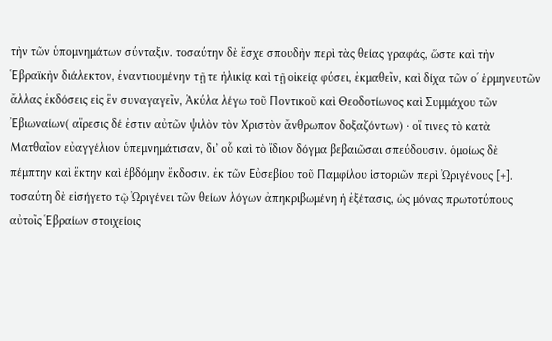τὴν τῶν ὑπομνημάτων σύνταξιν. τοσαύτην δὲ ἔσχε σπουδὴν περὶ τὰς θείας γραφάς, ὥστε καὶ τὴν Ἑβραϊκὴν διάλεκτον, ἐναντιουμένην τῇ τε ἡλικίᾳ καὶ τῇ οἰκείᾳ φύσει, ἐκμαθεῖν, καὶ δίχα τῶν οʹ ἑρμηνευτῶν ἄλλας ἐκδόσεις εἰς ἓν συναγαγεῖν, Ἀκύλα λέγω τοῦ Ποντικοῦ καὶ Θεοδοτίωνος καὶ Συμμάχου τῶν Ἐβιωναίων( αἵρεσις δέ ἐστιν αὐτῶν ψιλὸν τὸν Χριστὸν ἄνθρωπον δοξαζόντων) · οἵ τινες τὸ κατὰ Ματθαῖον εὐαγγέλιον ὑπεμνημάτισαν, δι’ οὗ καὶ τὸ ἴδιον δόγμα βεβαιῶσαι σπεύδουσιν. ὁμοίως δὲ πέμπτην καὶ ἕκτην καὶ ἑβδόμην ἔκδοσιν. ἐκ τῶν Εὐσεβίου τοῦ Παμφίλου ἱστοριῶν περὶ Ὠριγένους [+]. τοσαύτη δὲ εἰσήγετο τῷ Ὠριγένει τῶν θείων λόγων ἀπηκριβωμένη ἡ ἐξέτασις, ὡς μόνας πρωτοτύπους αὐτοῖς Ἑβραίων στοιχείοις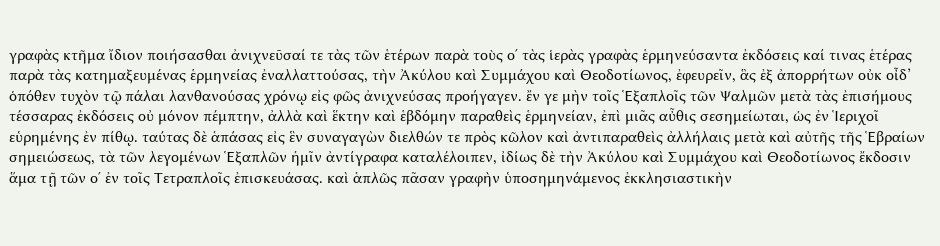γραφὰς κτῆμα ἴδιον ποιήσασθαι ἀνιχνεῦσαί τε τὰς τῶν ἑτέρων παρὰ τοὺς οʹ τὰς ἱερὰς γραφὰς ἑρμηνεύσαντα ἐκδόσεις καί τινας ἑτέρας παρὰ τὰς κατημαξευμένας ἑρμηνείας ἐναλλαττούσας, τὴν Ἀκύλου καὶ Συμμάχου καὶ Θεοδοτίωνος, ἐφευρεῖν, ἃς ἐξ ἀπορρήτων οὐκ οἶδ’ ὁπόθεν τυχὸν τῷ πάλαι λανθανούσας χρόνῳ εἰς φῶς ἀνιχνεύσας προήγαγεν. ἔν γε μὴν τοῖς Ἑξαπλοῖς τῶν Ψαλμῶν μετὰ τὰς ἐπισήμους τέσσαρας ἐκδόσεις οὐ μόνον πέμπτην, ἀλλὰ καὶ ἕκτην καὶ ἑβδόμην παραθεὶς ἑρμηνείαν, ἐπὶ μιᾶς αὖθις σεσημείωται, ὡς ἐν Ἱεριχοῖ εὑρημένης ἐν πίθῳ. ταύτας δὲ ἁπάσας εἰς ἓν συναγαγὼν διελθών τε πρὸς κῶλον καὶ ἀντιπαραθεὶς ἀλλήλαις μετὰ καὶ αὐτῆς τῆς Ἑβραίων σημειώσεως, τὰ τῶν λεγομένων Ἑξαπλῶν ἡμῖν ἀντίγραφα καταλέλοιπεν, ἰδίως δὲ τὴν Ἀκύλου καὶ Συμμάχου καὶ Θεοδοτίωνος ἔκδοσιν ἅμα τῇ τῶν οʹ ἐν τοῖς Τετραπλοῖς ἐπισκευάσας. καὶ ἁπλῶς πᾶσαν γραφὴν ὑποσημηνάμενος ἐκκλησιαστικὴν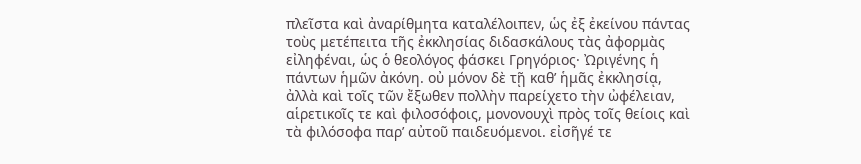πλεῖστα καὶ ἀναρίθμητα καταλέλοιπεν, ὡς ἐξ ἐκείνου πάντας τοὺς μετέπειτα τῆς ἐκκλησίας διδασκάλους τὰς ἀφορμὰς εἰληφέναι, ὡς ὁ θεολόγος φάσκει Γρηγόριος· Ὠριγένης ἡ πάντων ἡμῶν ἀκόνη. οὐ μόνον δὲ τῇ καθ’ ἡμᾶς ἐκκλησίᾳ, ἀλλὰ καὶ τοῖς τῶν ἔξωθεν πολλὴν παρείχετο τὴν ὠφέλειαν, αἱρετικοῖς τε καὶ φιλοσόφοις, μονονουχὶ πρὸς τοῖς θείοις καὶ τὰ φιλόσοφα παρ’ αὐτοῦ παιδευόμενοι. εἰσῆγέ τε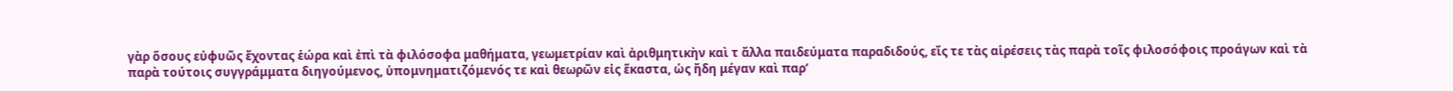γὰρ ὅσους εὐφυῶς ἔχοντας ἑώρα καὶ ἐπὶ τὰ φιλόσοφα μαθήματα, γεωμετρίαν καὶ ἀριθμητικὴν καὶ τ ἄλλα παιδεύματα παραδιδούς, εἴς τε τὰς αἱρέσεις τὰς παρὰ τοῖς φιλοσόφοις προάγων καὶ τὰ παρὰ τούτοις συγγράμματα διηγούμενος, ὑπομνηματιζόμενός τε καὶ θεωρῶν εἰς ἕκαστα, ὡς ἤδη μέγαν καὶ παρ’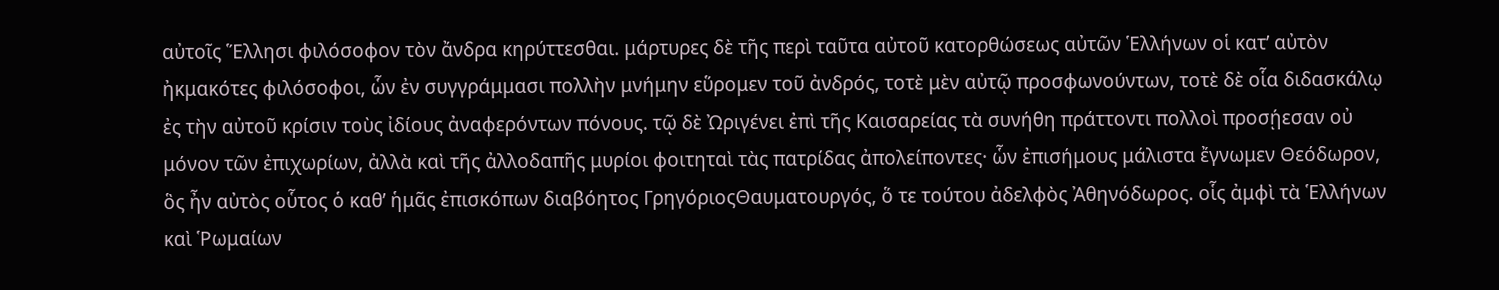αὐτοῖς Ἕλλησι φιλόσοφον τὸν ἄνδρα κηρύττεσθαι. μάρτυρες δὲ τῆς περὶ ταῦτα αὐτοῦ κατορθώσεως αὐτῶν Ἑλλήνων οἱ κατ’ αὐτὸν ἠκμακότες φιλόσοφοι, ὧν ἐν συγγράμμασι πολλὴν μνήμην εὕρομεν τοῦ ἀνδρός, τοτὲ μὲν αὐτῷ προσφωνούντων, τοτὲ δὲ οἷα διδασκάλῳ ἐς τὴν αὐτοῦ κρίσιν τοὺς ἰδίους ἀναφερόντων πόνους. τῷ δὲ Ὠριγένει ἐπὶ τῆς Καισαρείας τὰ συνήθη πράττοντι πολλοὶ προσῄεσαν οὐ μόνον τῶν ἐπιχωρίων, ἀλλὰ καὶ τῆς ἀλλοδαπῆς μυρίοι φοιτηταὶ τὰς πατρίδας ἀπολείποντες· ὧν ἐπισήμους μάλιστα ἔγνωμεν Θεόδωρον, ὃς ἦν αὐτὸς οὗτος ὁ καθ’ ἡμᾶς ἐπισκόπων διαβόητος ΓρηγόριοςΘαυματουργός, ὅ τε τούτου ἀδελφὸς Ἀθηνόδωρος. οἷς ἀμφὶ τὰ Ἑλλήνων καὶ Ῥωμαίων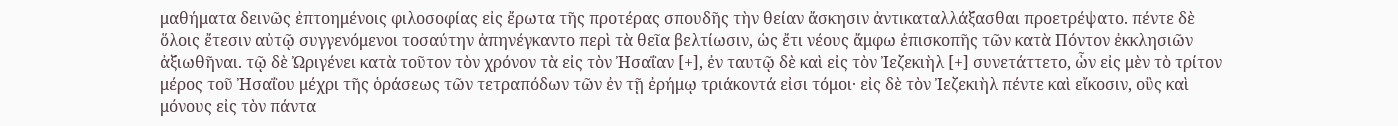μαθήματα δεινῶς ἐπτοημένοις φιλοσοφίας εἰς ἔρωτα τῆς προτέρας σπουδῆς τὴν θείαν ἄσκησιν ἀντικαταλλάξασθαι προετρέψατο. πέντε δὲ ὅλοις ἔτεσιν αὐτῷ συγγενόμενοι τοσαύτην ἀπηνέγκαντο περὶ τὰ θεῖα βελτίωσιν, ὡς ἔτι νέους ἄμφω ἐπισκοπῆς τῶν κατὰ Πόντον ἐκκλησιῶν ἀξιωθῆναι. τῷ δὲ Ὠριγένει κατὰ τοῦτον τὸν χρόνον τὰ εἰς τὸν Ἠσαΐαν [+], ἐν ταυτῷ δὲ καὶ εἰς τὸν Ἰεζεκιὴλ [+] συνετάττετο, ὧν εἰς μὲν τὸ τρίτον μέρος τοῦ Ἠσαΐου μέχρι τῆς ὁράσεως τῶν τετραπόδων τῶν ἐν τῇ ἐρήμῳ τριάκοντά εἰσι τόμοι· εἰς δὲ τὸν Ἰεζεκιὴλ πέντε καὶ εἴκοσιν, οὓς καὶ μόνους εἰς τὸν πάντα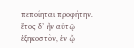πεποίηται προφήτην. ἔτος δ’ ἦν αὐτῷ ἑξηκοστὸν, ἐν ᾧ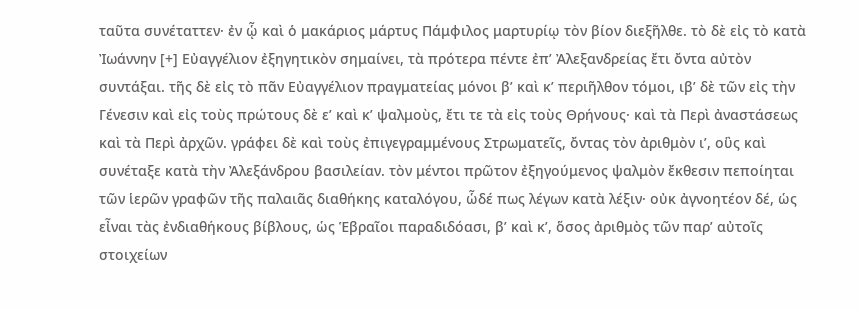ταῦτα συνέταττεν· ἐν ᾧ καὶ ὁ μακάριος μάρτυς Πάμφιλος μαρτυρίῳ τὸν βίον διεξῆλθε. τὸ δὲ εἰς τὸ κατὰ Ἰωάννην [+] Εὐαγγέλιον ἐξηγητικὸν σημαίνει, τὰ πρότερα πέντε ἐπ’ Ἀλεξανδρείας ἔτι ὄντα αὐτὸν συντάξαι. τῆς δὲ εἰς τὸ πᾶν Εὐαγγέλιον πραγματείας μόνοι βʹ καὶ κʹ περιῆλθον τόμοι, ιβʹ δὲ τῶν εἰς τὴν Γένεσιν καὶ εἰς τοὺς πρώτους δὲ εʹ καὶ κʹ ψαλμοὺς, ἔτι τε τὰ εἰς τοὺς Θρήνους· καὶ τὰ Περὶ ἀναστάσεως καὶ τὰ Περὶ ἀρχῶν. γράφει δὲ καὶ τοὺς ἐπιγεγραμμένους Στρωματεῖς, ὄντας τὸν ἀριθμὸν ιʹ, οὓς καὶ συνέταξε κατὰ τὴν Ἀλεξάνδρου βασιλείαν. τὸν μέντοι πρῶτον ἐξηγούμενος ψαλμὸν ἔκθεσιν πεποίηται τῶν ἱερῶν γραφῶν τῆς παλαιᾶς διαθήκης καταλόγου, ὧδέ πως λέγων κατὰ λέξιν· οὐκ ἀγνοητέον δέ, ὡς εἶναι τὰς ἐνδιαθήκους βίβλους, ὡς Ἑβραῖοι παραδιδόασι, βʹ καὶ κʹ, ὅσος ἀριθμὸς τῶν παρ’ αὐτοῖς στοιχείων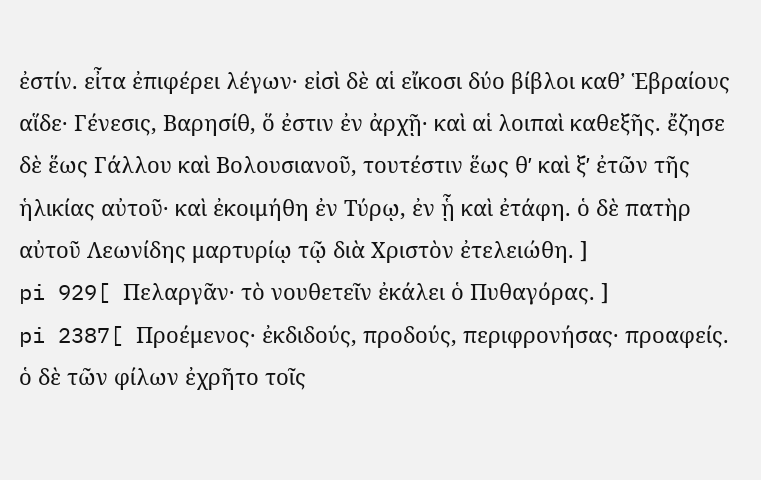ἐστίν. εἶτα ἐπιφέρει λέγων· εἰσὶ δὲ αἱ εἴκοσι δύο βίβλοι καθ’ Ἑβραίους αἵδε· Γένεσις, Βαρησίθ, ὅ ἐστιν ἐν ἀρχῇ· καὶ αἱ λοιπαὶ καθεξῆς. ἔζησε δὲ ἕως Γάλλου καὶ Βολουσιανοῦ, τουτέστιν ἕως θʹ καὶ ξʹ ἐτῶν τῆς ἡλικίας αὐτοῦ· καὶ ἐκοιμήθη ἐν Τύρῳ, ἐν ᾗ καὶ ἐτάφη. ὁ δὲ πατὴρ αὐτοῦ Λεωνίδης μαρτυρίῳ τῷ διὰ Χριστὸν ἐτελειώθη. ]
pi 929[ Πελαργᾶν· τὸ νουθετεῖν ἐκάλει ὁ Πυθαγόρας. ]
pi 2387[ Προέμενος· ἐκδιδούς, προδούς, περιφρονήσας· προαφείς. ὁ δὲ τῶν φίλων ἐχρῆτο τοῖς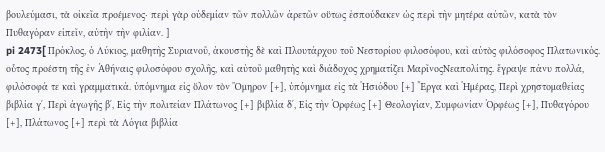βουλεύμασι, τὰ οἰκεῖα προέμενος· περὶ γὰρ οὐδεμίαν τῶν πολλῶν ἀρετῶν οὕτως ἐσπούδακεν ὡς περὶ τὴν μητέρα αὐτῶν, κατὰ τὸν Πυθαγόραν εἰπεῖν, αὐτὴν τὴν φιλίαν. ]
pi 2473[ Πρόκλος, ὁ Λύκιος, μαθητὴς Συριανοῦ, ἀκουστὴς δὲ καὶ Πλουτάρχου τοῦ Νεστορίου φιλοσόφου, καὶ αὐτὸς φιλόσοφος Πλατωνικός. οὗτος προέστη τῆς ἐν Ἀθήναις φιλοσόφου σχολῆς, καὶ αὐτοῦ μαθητὴς καὶ διάδοχος χρηματίζει ΜαρῖνοςΝεαπολίτης. ἔγραψε πάνυ πολλά, φιλόσοφά τε καὶ γραμματικά. ὑπόμνημα εἰς ὅλον τὸν Ὅμηρον [+], ὑπόμνημα εἰς τὰ Ἡσιόδου [+] Ἔργα καὶ Ἡμέρας, Περὶ χρηστομαθείας βιβλία γʹ, Περὶ ἀγωγῆς βʹ, Εἰς τὴν πολιτείαν Πλάτωνος [+] βιβλία δʹ, Εἰς τὴν Ὀρφέως [+] Θεολογίαν, Συμφωνίαν Ὀρφέως [+], Πυθαγόρου [+], Πλάτωνος [+] περὶ τὰ Λόγια βιβλία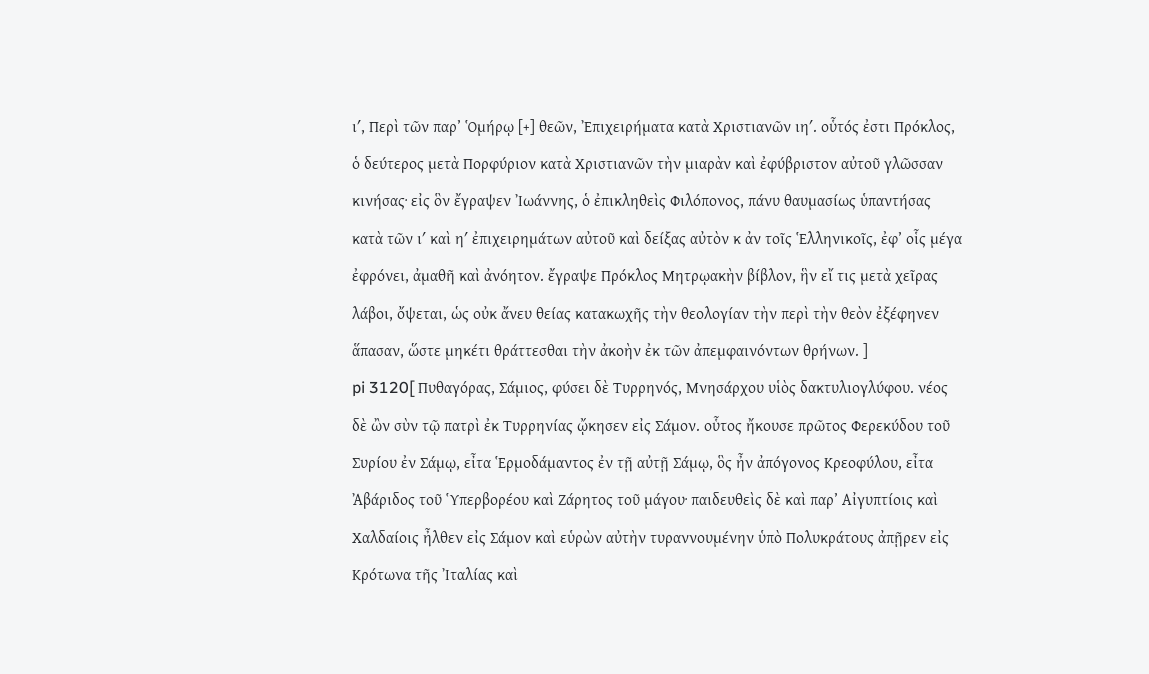ιʹ, Περὶ τῶν παρ’ Ὁμήρῳ [+] θεῶν, Ἐπιχειρήματα κατὰ Χριστιανῶν ιηʹ. οὗτός ἐστι Πρόκλος, ὁ δεύτερος μετὰ Πορφύριον κατὰ Χριστιανῶν τὴν μιαρὰν καὶ ἐφύβριστον αὐτοῦ γλῶσσαν κινήσας· εἰς ὃν ἔγραψεν Ἰωάννης, ὁ ἐπικληθεὶς Φιλόπονος, πάνυ θαυμασίως ὑπαντήσας κατὰ τῶν ιʹ καὶ ηʹ ἐπιχειρημάτων αὐτοῦ καὶ δείξας αὐτὸν κ ἀν τοῖς Ἑλληνικοῖς, ἐφ’ οἷς μέγα ἐφρόνει, ἀμαθῆ καὶ ἀνόητον. ἔγραψε Πρόκλος Μητρῳακὴν βίβλον, ἣν εἴ τις μετὰ χεῖρας λάβοι, ὄψεται, ὡς οὐκ ἄνευ θείας κατακωχῆς τὴν θεολογίαν τὴν περὶ τὴν θεὸν ἐξέφηνεν ἅπασαν, ὥστε μηκέτι θράττεσθαι τὴν ἀκοὴν ἐκ τῶν ἀπεμφαινόντων θρήνων. ]
pi 3120[ Πυθαγόρας, Σάμιος, φύσει δὲ Τυρρηνός, Μνησάρχου υἱὸς δακτυλιογλύφου. νέος δὲ ὢν σὺν τῷ πατρὶ ἐκ Τυρρηνίας ᾤκησεν εἰς Σάμον. οὗτος ἤκουσε πρῶτος Φερεκύδου τοῦ Συρίου ἐν Σάμῳ, εἶτα Ἑρμοδάμαντος ἐν τῇ αὐτῇ Σάμῳ, ὃς ἦν ἀπόγονος Κρεοφύλου, εἶτα Ἀβάριδος τοῦ Ὑπερβορέου καὶ Ζάρητος τοῦ μάγου· παιδευθεὶς δὲ καὶ παρ’ Αἰγυπτίοις καὶ Χαλδαίοις ἦλθεν εἰς Σάμον καὶ εὑρὼν αὐτὴν τυραννουμένην ὑπὸ Πολυκράτους ἀπῇρεν εἰς Κρότωνα τῆς Ἰταλίας καὶ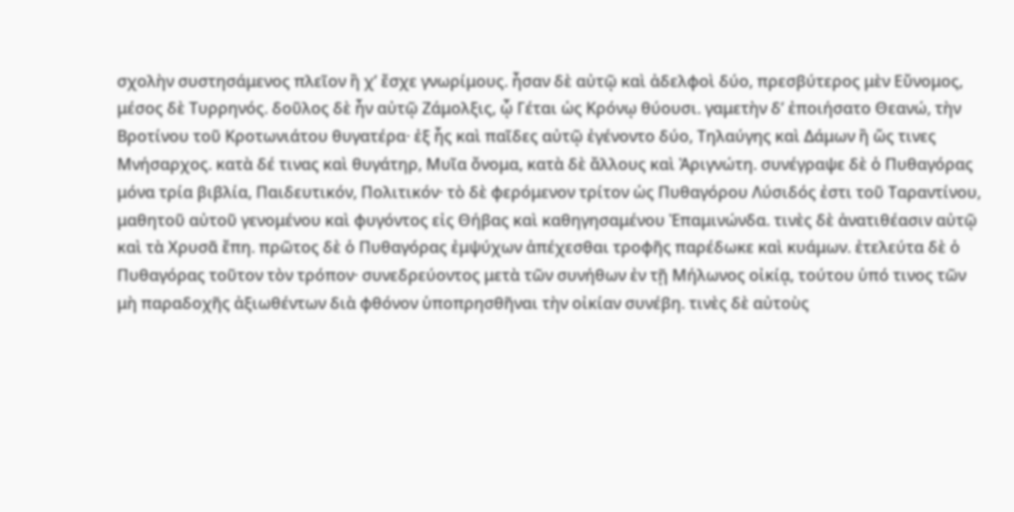σχολὴν συστησάμενος πλεῖον ἢ χʹ ἔσχε γνωρίμους. ἦσαν δὲ αὐτῷ καὶ ἀδελφοὶ δύο, πρεσβύτερος μὲν Εὔνομος, μέσος δὲ Τυρρηνός. δοῦλος δὲ ἦν αὐτῷ Ζάμολξις, ᾧ Γέται ὡς Κρόνῳ θύουσι. γαμετὴν δ’ ἐποιήσατο Θεανώ, τὴν Βροτίνου τοῦ Κροτωνιάτου θυγατέρα· ἐξ ἧς καὶ παῖδες αὐτῷ ἐγένοντο δύο, Τηλαύγης καὶ Δάμων ἢ ὥς τινες Μνήσαρχος. κατὰ δέ τινας καὶ θυγάτηρ, Μυῖα ὄνομα, κατὰ δὲ ἄλλους καὶ Ἀριγνώτη. συνέγραψε δὲ ὁ Πυθαγόρας μόνα τρία βιβλία, Παιδευτικόν, Πολιτικόν· τὸ δὲ φερόμενον τρίτον ὡς Πυθαγόρου Λύσιδός ἐστι τοῦ Ταραντίνου, μαθητοῦ αὐτοῦ γενομένου καὶ φυγόντος εἰς Θήβας καὶ καθηγησαμένου Ἐπαμινώνδα. τινὲς δὲ ἀνατιθέασιν αὐτῷ καὶ τὰ Χρυσᾶ ἔπη. πρῶτος δὲ ὁ Πυθαγόρας ἐμψύχων ἀπέχεσθαι τροφῆς παρέδωκε καὶ κυάμων. ἐτελεύτα δὲ ὁ Πυθαγόρας τοῦτον τὸν τρόπον· συνεδρεύοντος μετὰ τῶν συνήθων ἐν τῇ Μήλωνος οἰκίᾳ, τούτου ὑπό τινος τῶν μὴ παραδοχῆς ἀξιωθέντων διὰ φθόνον ὑποπρησθῆναι τὴν οἰκίαν συνέβη. τινὲς δὲ αὐτοὺς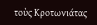τοὺς Κροτωνιάτας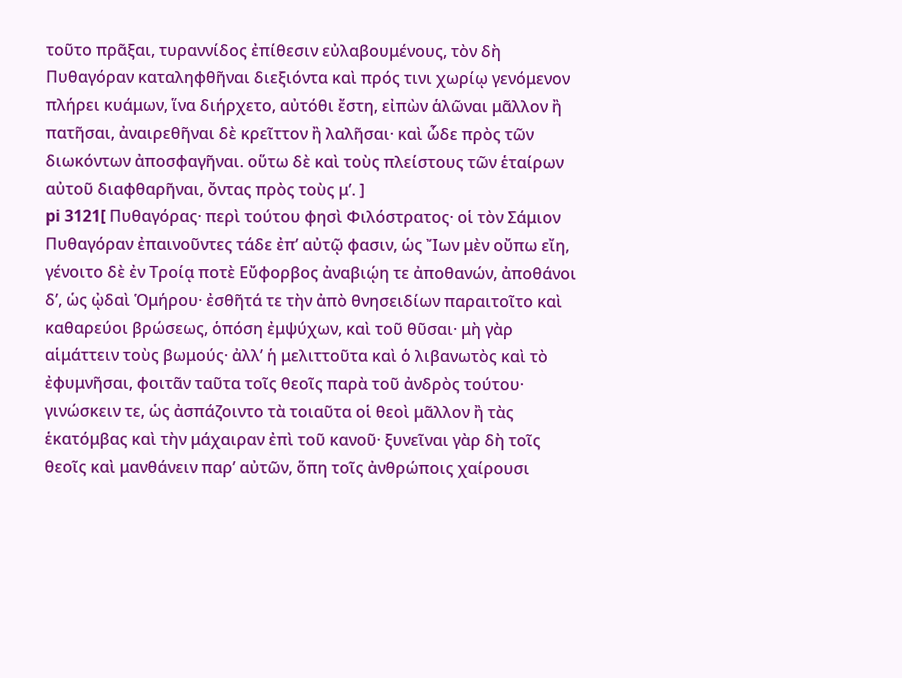τοῦτο πρᾶξαι, τυραννίδος ἐπίθεσιν εὐλαβουμένους, τὸν δὴ Πυθαγόραν καταληφθῆναι διεξιόντα καὶ πρός τινι χωρίῳ γενόμενον πλήρει κυάμων, ἵνα διήρχετο, αὐτόθι ἔστη, εἰπὼν ἁλῶναι μᾶλλον ἢ πατῆσαι, ἀναιρεθῆναι δὲ κρεῖττον ἢ λαλῆσαι· καὶ ὧδε πρὸς τῶν διωκόντων ἀποσφαγῆναι. οὕτω δὲ καὶ τοὺς πλείστους τῶν ἑταίρων αὐτοῦ διαφθαρῆναι, ὄντας πρὸς τοὺς μʹ. ]
pi 3121[ Πυθαγόρας· περὶ τούτου φησὶ Φιλόστρατος· οἱ τὸν Σάμιον Πυθαγόραν ἐπαινοῦντες τάδε ἐπ’ αὐτῷ φασιν, ὡς Ἴων μὲν οὔπω εἴη, γένοιτο δὲ ἐν Τροίᾳ ποτὲ Εὔφορβος ἀναβιῴη τε ἀποθανών, ἀποθάνοι δ’, ὡς ᾠδαὶ Ὁμήρου· ἐσθῆτά τε τὴν ἀπὸ θνησειδίων παραιτοῖτο καὶ καθαρεύοι βρώσεως, ὁπόση ἐμψύχων, καὶ τοῦ θῦσαι· μὴ γὰρ αἱμάττειν τοὺς βωμούς· ἀλλ’ ἡ μελιττοῦτα καὶ ὁ λιβανωτὸς καὶ τὸ ἐφυμνῆσαι, φοιτᾶν ταῦτα τοῖς θεοῖς παρὰ τοῦ ἀνδρὸς τούτου· γινώσκειν τε, ὡς ἀσπάζοιντο τὰ τοιαῦτα οἱ θεοὶ μᾶλλον ἢ τὰς ἑκατόμβας καὶ τὴν μάχαιραν ἐπὶ τοῦ κανοῦ· ξυνεῖναι γὰρ δὴ τοῖς θεοῖς καὶ μανθάνειν παρ’ αὐτῶν, ὅπη τοῖς ἀνθρώποις χαίρουσι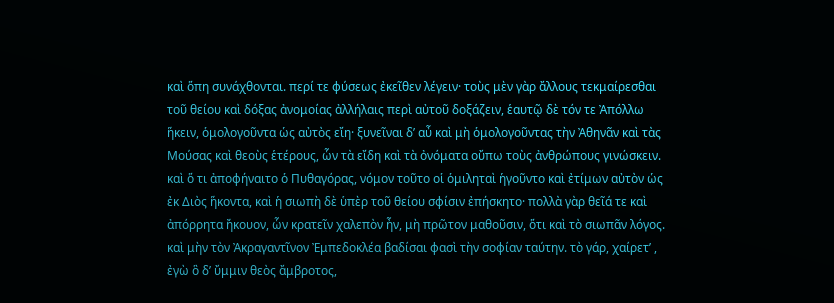καὶ ὅπη συνάχθονται. περί τε φύσεως ἐκεῖθεν λέγειν· τοὺς μὲν γὰρ ἄλλους τεκμαίρεσθαι τοῦ θείου καὶ δόξας ἀνομοίας ἀλλήλαις περὶ αὐτοῦ δοξάζειν, ἑαυτῷ δὲ τόν τε Ἀπόλλω ἥκειν, ὁμολογοῦντα ὡς αὐτὸς εἴη· ξυνεῖναι δ’ αὖ καὶ μὴ ὁμολογοῦντας τὴν Ἀθηνᾶν καὶ τὰς Μούσας καὶ θεοὺς ἑτέρους, ὧν τὰ εἴδη καὶ τὰ ὀνόματα οὔπω τοὺς ἀνθρώπους γινώσκειν. καὶ ὅ τι ἀποφήναιτο ὁ Πυθαγόρας, νόμον τοῦτο οἱ ὁμιληταὶ ἡγοῦντο καὶ ἐτίμων αὐτὸν ὡς ἐκ Διὸς ἥκοντα, καὶ ἡ σιωπὴ δὲ ὑπὲρ τοῦ θείου σφίσιν ἐπήσκητο· πολλὰ γὰρ θεῖά τε καὶ ἀπόρρητα ἤκουον, ὧν κρατεῖν χαλεπὸν ἦν, μὴ πρῶτον μαθοῦσιν, ὅτι καὶ τὸ σιωπᾶν λόγος. καὶ μὴν τὸν Ἀκραγαντῖνον Ἐμπεδοκλέα βαδίσαι φασὶ τὴν σοφίαν ταύτην. τὸ γάρ, χαίρετ’ , ἐγὼ ὃ δ’ ὔμμιν θεὸς ἄμβροτος,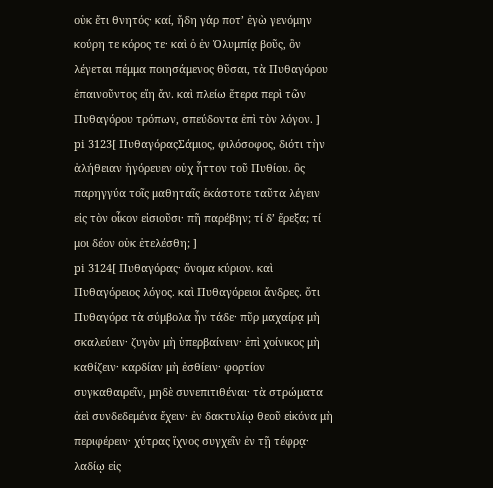οὐκ ἔτι θνητός· καί, ἤδη γάρ ποτ’ ἐγὼ γενόμην κούρη τε κόρος τε· καὶ ὁ ἐν Ὀλυμπίᾳ βοῦς, ὃν λέγεται πέμμα ποιησάμενος θῦσαι, τὰ Πυθαγόρου ἐπαινοῦντος εἴη ἄν. καὶ πλείω ἕτερα περὶ τῶν Πυθαγόρου τρόπων, σπεύδοντα ἐπὶ τὸν λόγον. ]
pi 3123[ ΠυθαγόραςΣάμιος, φιλόσοφος, διότι τὴν ἀλήθειαν ἠγόρευεν οὐχ ἧττον τοῦ Πυθίου. ὃς παρηγγύα τοῖς μαθηταῖς ἑκάστοτε ταῦτα λέγειν εἰς τὸν οἶκον εἰσιοῦσι· πῆ παρέβην; τί δ’ ἔρεξα; τί μοι δέον οὐκ ἐτελέσθη; ]
pi 3124[ Πυθαγόρας· ὄνομα κύριον. καὶ Πυθαγόρειος λόγος. καὶ Πυθαγόρειοι ἄνδρες. ὅτι Πυθαγόρα τὰ σύμβολα ἦν τάδε· πῦρ μαχαίρᾳ μὴ σκαλεύειν· ζυγὸν μὴ ὑπερβαίνειν· ἐπὶ χοίνικος μὴ καθίζειν· καρδίαν μὴ ἐσθίειν· φορτίον συγκαθαιρεῖν, μηδὲ συνεπιτιθέναι· τὰ στρώματα ἀεὶ συνδεδεμένα ἔχειν· ἐν δακτυλίῳ θεοῦ εἰκόνα μὴ περιφέρειν· χύτρας ἴχνος συγχεῖν ἐν τῇ τέφρᾳ· λαδίῳ εἰς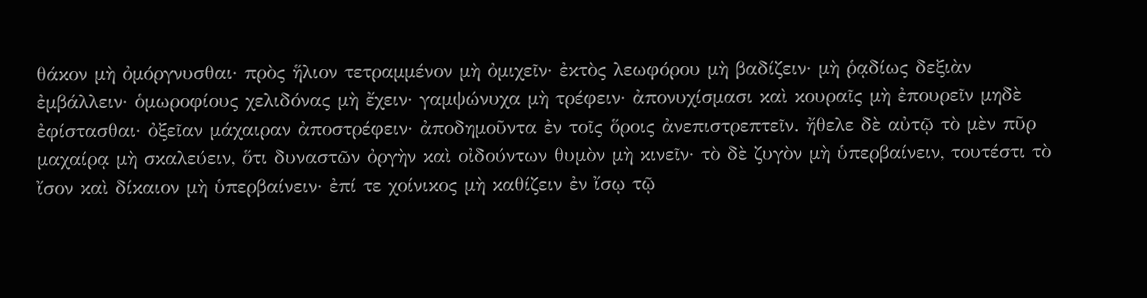θάκον μὴ ὀμόργνυσθαι· πρὸς ἥλιον τετραμμένον μὴ ὀμιχεῖν· ἐκτὸς λεωφόρου μὴ βαδίζειν· μὴ ῥᾳδίως δεξιὰν ἐμβάλλειν· ὁμωροφίους χελιδόνας μὴ ἔχειν· γαμψώνυχα μὴ τρέφειν· ἀπονυχίσμασι καὶ κουραῖς μὴ ἐπουρεῖν μηδὲ ἐφίστασθαι· ὀξεῖαν μάχαιραν ἀποστρέφειν· ἀποδημοῦντα ἐν τοῖς ὅροις ἀνεπιστρεπτεῖν. ἤθελε δὲ αὐτῷ τὸ μὲν πῦρ μαχαίρᾳ μὴ σκαλεύειν, ὅτι δυναστῶν ὀργὴν καὶ οἰδούντων θυμὸν μὴ κινεῖν· τὸ δὲ ζυγὸν μὴ ὑπερβαίνειν, τουτέστι τὸ ἴσον καὶ δίκαιον μὴ ὑπερβαίνειν· ἐπί τε χοίνικος μὴ καθίζειν ἐν ἴσῳ τῷ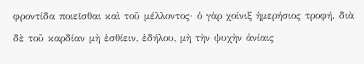φροντίδα ποιεῖσθαι καὶ τοῦ μέλλοντος· ὁ γὰρ χοίνιξ ἡμερήσιος τροφή. διὰ δὲ τοῦ καρδίαν μὴ ἐσθίειν, ἐδήλου, μὴ τὴν ψυχὴν ἀνίαις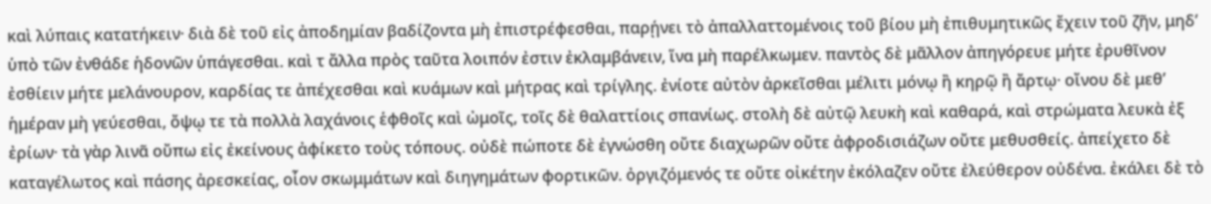καὶ λύπαις κατατήκειν· διὰ δὲ τοῦ εἰς ἀποδημίαν βαδίζοντα μὴ ἐπιστρέφεσθαι, παρῄνει τὸ ἀπαλλαττομένοις τοῦ βίου μὴ ἐπιθυμητικῶς ἔχειν τοῦ ζῆν, μηδ’ ὑπὸ τῶν ἐνθάδε ἡδονῶν ὑπάγεσθαι. καὶ τ ἄλλα πρὸς ταῦτα λοιπόν ἐστιν ἐκλαμβάνειν, ἵνα μὴ παρέλκωμεν. παντὸς δὲ μᾶλλον ἀπηγόρευε μήτε ἐρυθῖνον ἐσθίειν μήτε μελάνουρον, καρδίας τε ἀπέχεσθαι καὶ κυάμων καὶ μήτρας καὶ τρίγλης. ἐνίοτε αὐτὸν ἀρκεῖσθαι μέλιτι μόνῳ ἢ κηρῷ ἢ ἄρτῳ· οἴνου δὲ μεθ’ ἡμέραν μὴ γεύεσθαι, ὄψῳ τε τὰ πολλὰ λαχάνοις ἑφθοῖς καὶ ὠμοῖς, τοῖς δὲ θαλαττίοις σπανίως. στολὴ δὲ αὐτῷ λευκὴ καὶ καθαρά, καὶ στρώματα λευκὰ ἐξ ἐρίων· τὰ γὰρ λινᾶ οὔπω εἰς ἐκείνους ἀφίκετο τοὺς τόπους. οὐδὲ πώποτε δὲ ἐγνώσθη οὔτε διαχωρῶν οὔτε ἀφροδισιάζων οὔτε μεθυσθείς. ἀπείχετο δὲ καταγέλωτος καὶ πάσης ἀρεσκείας, οἷον σκωμμάτων καὶ διηγημάτων φορτικῶν. ὀργιζόμενός τε οὔτε οἰκέτην ἐκόλαζεν οὔτε ἐλεύθερον οὐδένα. ἐκάλει δὲ τὸ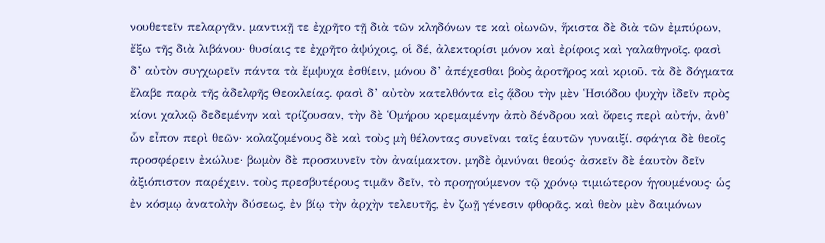νουθετεῖν πελαργᾶν. μαντικῇ τε ἐχρῆτο τῇ διὰ τῶν κληδόνων τε καὶ οἰωνῶν, ἥκιστα δὲ διὰ τῶν ἐμπύρων, ἔξω τῆς διὰ λιβάνου· θυσίαις τε ἐχρῆτο ἀψύχοις, οἱ δέ, ἀλεκτορίσι μόνον καὶ ἐρίφοις καὶ γαλαθηνοῖς. φασὶ δ’ αὐτὸν συγχωρεῖν πάντα τὰ ἔμψυχα ἐσθίειν, μόνου δ’ ἀπέχεσθαι βοὸς ἀροτῆρος καὶ κριοῦ. τὰ δὲ δόγματα ἔλαβε παρὰ τῆς ἀδελφῆς Θεοκλείας. φασὶ δ’ αὐτὸν κατελθόντα εἰς ᾅδου τὴν μὲν Ἡσιόδου ψυχὴν ἰδεῖν πρὸς κίονι χαλκῷ δεδεμένην καὶ τρίζουσαν, τὴν δὲ Ὁμήρου κρεμαμένην ἀπὸ δένδρου καὶ ὄφεις περὶ αὐτήν, ἀνθ’ ὧν εἶπον περὶ θεῶν· κολαζομένους δὲ καὶ τοὺς μὴ θέλοντας συνεῖναι ταῖς ἑαυτῶν γυναιξί. σφάγια δὲ θεοῖς προσφέρειν ἐκώλυε· βωμὸν δὲ προσκυνεῖν τὸν ἀναίμακτον. μηδὲ ὀμνύναι θεούς· ἀσκεῖν δὲ ἑαυτὸν δεῖν ἀξιόπιστον παρέχειν. τοὺς πρεσβυτέρους τιμᾶν δεῖν, τὸ προηγούμενον τῷ χρόνῳ τιμιώτερον ἡγουμένους· ὡς ἐν κόσμῳ ἀνατολὴν δύσεως, ἐν βίῳ τὴν ἀρχὴν τελευτῆς, ἐν ζωῇ γένεσιν φθορᾶς. καὶ θεὸν μὲν δαιμόνων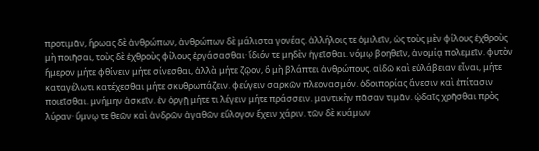προτιμᾶν, ἥρωας δὲ ἀνθρώπων, ἀνθρώπων δὲ μάλιστα γονέας. ἀλλήλοις τε ὁμιλεῖν, ὡς τοὺς μὲν φίλους ἐχθροὺς μὴ ποιῆσαι, τοὺς δὲ ἐχθροὺς φίλους ἐργάσασθαι· ἴδιόν τε μηδὲν ἡγεῖσθαι. νόμῳ βοηθεῖν, ἀνομίᾳ πολεμεῖν. φυτὸν ἥμερον μήτε φθίνειν μήτε σίνεσθαι, ἀλλὰ μήτε ζῷον, ὃ μὴ βλάπτει ἀνθρώπους. αἰδῶ καὶ εὐλάβειαν εἶναι, μήτε καταγέλωτι κατέχεσθαι μήτε σκυθρωπάζειν. φεύγειν σαρκῶν πλεονασμόν. ὁδοιπορίας ἄνεσιν καὶ ἐπίτασιν ποιεῖσθαι. μνήμην ἀσκεῖν. ἐν ὀργῇ μήτε τι λέγειν μήτε πράσσειν. μαντικὴν πᾶσαν τιμᾶν. ᾠδαῖς χρῆσθαι πρὸς λύραν· ὕμνῳ τε θεῶν καὶ ἀνδρῶν ἀγαθῶν εὔλογον ἔχειν χάριν. τῶν δὲ κυάμων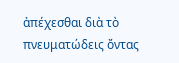ἀπέχεσθαι διὰ τὸ πνευματώδεις ὄντας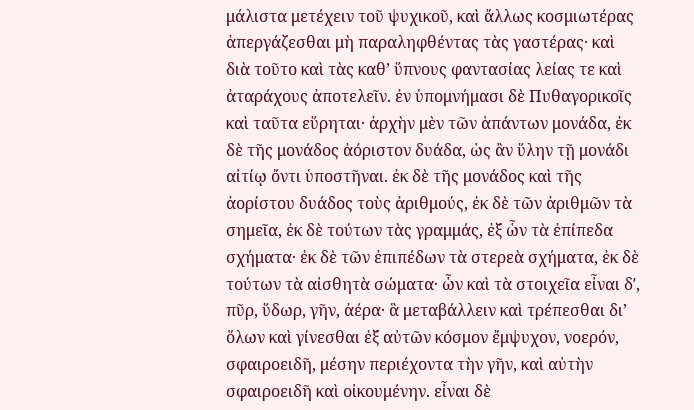μάλιστα μετέχειν τοῦ ψυχικοῦ, καὶ ἄλλως κοσμιωτέρας ἀπεργάζεσθαι μὴ παραληφθέντας τὰς γαστέρας· καὶ διὰ τοῦτο καὶ τὰς καθ’ ὕπνους φαντασίας λείας τε καὶ ἀταράχους ἀποτελεῖν. ἐν ὑπομνήμασι δὲ Πυθαγορικοῖς καὶ ταῦτα εὕρηται· ἀρχὴν μὲν τῶν ἁπάντων μονάδα, ἐκ δὲ τῆς μονάδος ἀόριστον δυάδα, ὡς ἂν ὕλην τῇ μονάδι αἰτίῳ ὄντι ὑποστῆναι. ἐκ δὲ τῆς μονάδος καὶ τῆς ἀορίστου δυάδος τοὺς ἀριθμούς, ἐκ δὲ τῶν ἀριθμῶν τὰ σημεῖα, ἐκ δὲ τούτων τὰς γραμμάς, ἐξ ὧν τὰ ἐπίπεδα σχήματα· ἐκ δὲ τῶν ἐπιπέδων τὰ στερεὰ σχήματα, ἐκ δὲ τούτων τὰ αἰσθητὰ σώματα· ὧν καὶ τὰ στοιχεῖα εἶναι δʹ, πῦρ, ὕδωρ, γῆν, ἀέρα· ἃ μεταβάλλειν καὶ τρέπεσθαι δι’ ὅλων καὶ γίνεσθαι ἐξ αὐτῶν κόσμον ἔμψυχον, νοερόν, σφαιροειδῆ, μέσην περιέχοντα τὴν γῆν, καὶ αὐτὴν σφαιροειδῆ καὶ οἰκουμένην. εἶναι δὲ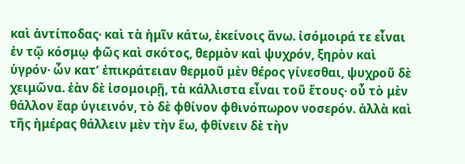καὶ ἀντίποδας· καὶ τὰ ἡμῖν κάτω, ἐκείνοις ἄνω. ἰσόμοιρά τε εἶναι ἐν τῷ κόσμῳ φῶς καὶ σκότος, θερμὸν καὶ ψυχρόν, ξηρὸν καὶ ὑγρόν· ὧν κατ’ ἐπικράτειαν θερμοῦ μὲν θέρος γίνεσθαι, ψυχροῦ δὲ χειμῶνα. ἐὰν δὲ ἰσομοιρῇ, τὰ κάλλιστα εἶναι τοῦ ἔτους· οὗ τὸ μὲν θάλλον ἔαρ ὑγιεινόν, τὸ δὲ φθίνον φθινόπωρον νοσερόν. ἀλλὰ καὶ τῆς ἡμέρας θάλλειν μὲν τὴν ἕω, φθίνειν δὲ τὴν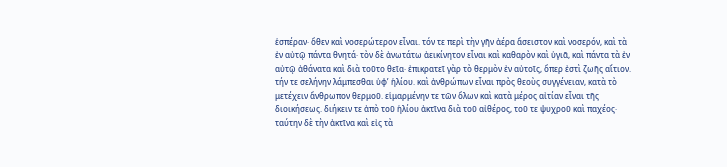ἑσπέραν· ὅθεν καὶ νοσερώτερον εἶναι. τόν τε περὶ τὴν γῆν ἀέρα ἄσειστον καὶ νοσερόν, καὶ τὰ ἐν αὐτῷ πάντα θνητά· τὸν δὲ ἀνωτάτω ἀεικίνητον εἶναι καὶ καθαρὸν καὶ ὑγιᾶ, καὶ πάντα τὰ ἐν αὐτῷ ἀθάνατα καὶ διὰ τοῦτο θεῖα· ἐπικρατεῖ γὰρ τὸ θερμὸν ἐν αὐτοῖς, ὅπερ ἐστὶ ζωῆς αἴτιον. τήν τε σελήνην λάμπεσθαι ὑφ’ ἡλίου. καὶ ἀνθρώπων εἶναι πρὸς θεοὺς συγγένειαν, κατὰ τὸ μετέχειν ἄνθρωπον θερμοῦ. εἱμαρμένην τε τῶν ὅλων καὶ κατὰ μέρος αἰτίαν εἶναι τῆς διοικήσεως. διήκειν τε ἀπὸ τοῦ ἡλίου ἀκτῖνα διὰ τοῦ αἰθέρος, τοῦ τε ψυχροῦ καὶ παχέος· ταύτην δὲ τὴν ἀκτῖνα καὶ εἰς τὰ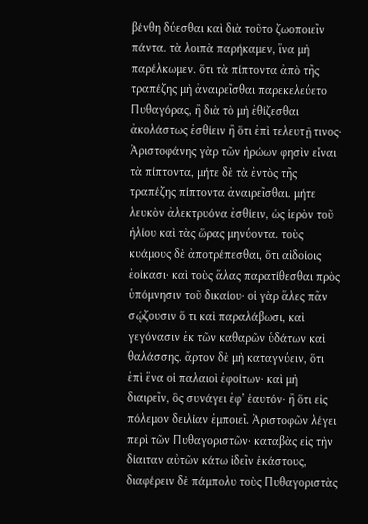βένθη δύεσθαι καὶ διὰ τοῦτο ζωοποιεῖν πάντα. τὰ λοιπὰ παρήκαμεν, ἵνα μὴ παρέλκωμεν. ὅτι τὰ πίπτοντα ἀπὸ τῆς τραπέζης μὴ ἀναιρεῖσθαι παρεκελεύετο Πυθαγόρας, ἢ διὰ τὸ μὴ ἐθίζεσθαι ἀκολάστως ἐσθίειν ἢ ὅτι ἐπὶ τελευτῇ τινος· Ἀριστοφάνης γὰρ τῶν ἡρώων φησὶν εἶναι τὰ πίπτοντα, μήτε δὲ τὰ ἐντὸς τῆς τραπέζης πίπτοντα ἀναιρεῖσθαι. μήτε λευκὸν ἀλεκτρυόνα ἐσθίειν, ὡς ἱερὸν τοῦ ἡλίου καὶ τὰς ὥρας μηνύοντα. τοὺς κυάμους δὲ ἀποτρέπεσθαι, ὅτι αἰδοίοις ἐοίκασι· καὶ τοὺς ἅλας παρατίθεσθαι πρὸς ὑπόμνησιν τοῦ δικαίου· οἱ γὰρ ἅλες πᾶν σῴζουσιν ὅ τι καὶ παραλάβωσι, καὶ γεγόνασιν ἐκ τῶν καθαρῶν ὑδάτων καὶ θαλάσσης. ἄρτον δὲ μὴ καταγνύειν, ὅτι ἐπὶ ἕνα οἱ παλαιοὶ ἐφοίτων· καὶ μὴ διαιρεῖν, ὃς συνάγει ἐφ’ ἑαυτόν· ἢ ὅτι εἰς πόλεμον δειλίαν ἐμποιεῖ. Ἀριστοφῶν λέγει περὶ τῶν Πυθαγοριστῶν· καταβὰς εἰς τὴν δίαιταν αὐτῶν κάτω ἰδεῖν ἑκάστους, διαφέρειν δὲ πάμπολυ τοὺς Πυθαγοριστὰς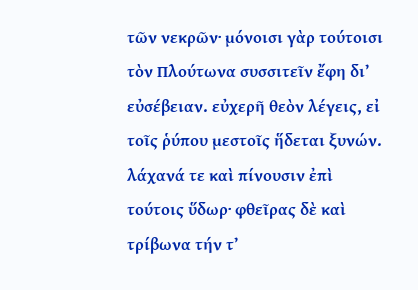τῶν νεκρῶν· μόνοισι γὰρ τούτοισι τὸν Πλούτωνα συσσιτεῖν ἔφη δι’ εὐσέβειαν. εὐχερῆ θεὸν λέγεις, εἰ τοῖς ῥύπου μεστοῖς ἥδεται ξυνών. λάχανά τε καὶ πίνουσιν ἐπὶ τούτοις ὕδωρ· φθεῖρας δὲ καὶ τρίβωνα τήν τ’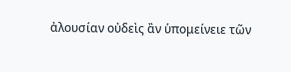ἀλουσίαν οὐδεὶς ἂν ὑπομείνειε τῶν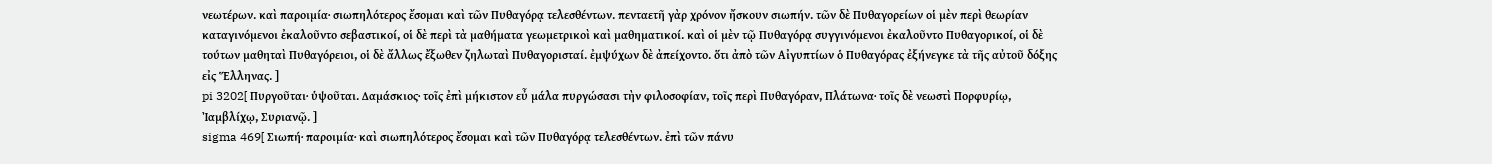νεωτέρων. καὶ παροιμία· σιωπηλότερος ἔσομαι καὶ τῶν Πυθαγόρᾳ τελεσθέντων. πενταετῆ γὰρ χρόνον ἤσκουν σιωπήν. τῶν δὲ Πυθαγορείων οἱ μὲν περὶ θεωρίαν καταγινόμενοι ἐκαλοῦντο σεβαστικοί, οἱ δὲ περὶ τὰ μαθήματα γεωμετρικοὶ καὶ μαθηματικοί. καὶ οἱ μὲν τῷ Πυθαγόρᾳ συγγινόμενοι ἐκαλοῦντο Πυθαγορικοί, οἱ δὲ τούτων μαθηταὶ Πυθαγόρειοι, οἱ δὲ ἄλλως ἔξωθεν ζηλωταὶ Πυθαγορισταί. ἐμψύχων δὲ ἀπείχοντο. ὅτι ἀπὸ τῶν Αἰγυπτίων ὁ Πυθαγόρας ἐξήνεγκε τὰ τῆς αὐτοῦ δόξης εἰς Ἕλληνας. ]
pi 3202[ Πυργοῦται· ὑψοῦται. Δαμάσκιος· τοῖς ἐπὶ μήκιστον εὖ μάλα πυργώσασι τὴν φιλοσοφίαν, τοῖς περὶ Πυθαγόραν, Πλάτωνα· τοῖς δὲ νεωστὶ Πορφυρίῳ, Ἰαμβλίχῳ, Συριανῷ. ]
sigma 469[ Σιωπή· παροιμία· καὶ σιωπηλότερος ἔσομαι καὶ τῶν Πυθαγόρᾳ τελεσθέντων. ἐπὶ τῶν πάνυ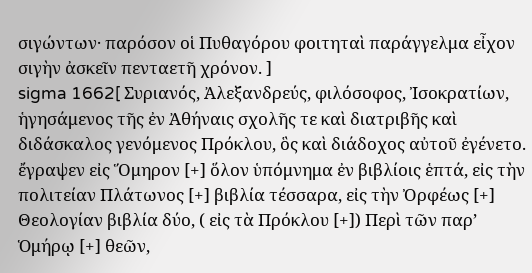σιγώντων· παρόσον οἱ Πυθαγόρου φοιτηταὶ παράγγελμα εἶχον σιγὴν ἀσκεῖν πενταετῆ χρόνον. ]
sigma 1662[ Συριανός, Ἀλεξανδρεύς, φιλόσοφος, Ἰσοκρατίων, ἡγησάμενος τῆς ἐν Ἀθήναις σχολῆς τε καὶ διατριβῆς καὶ διδάσκαλος γενόμενος Πρόκλου, ὃς καὶ διάδοχος αὐτοῦ ἐγένετο. ἔγραψεν εἰς Ὅμηρον [+] ὅλον ὑπόμνημα ἐν βιβλίοις ἑπτά, εἰς τὴν πολιτείαν Πλάτωνος [+] βιβλία τέσσαρα, εἰς τὴν Ὀρφέως [+] Θεολογίαν βιβλία δύο, ( εἰς τὰ Πρόκλου [+]) Περὶ τῶν παρ’ Ὁμήρῳ [+] θεῶν,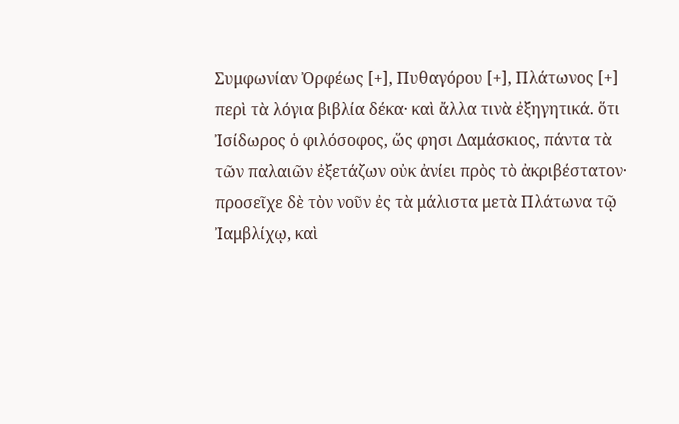Συμφωνίαν Ὀρφέως [+], Πυθαγόρου [+], Πλάτωνος [+] περὶ τὰ λόγια βιβλία δέκα· καὶ ἄλλα τινὰ ἐξηγητικά. ὅτι Ἰσίδωρος ὁ φιλόσοφος, ὥς φησι Δαμάσκιος, πάντα τὰ τῶν παλαιῶν ἐξετάζων οὐκ ἀνίει πρὸς τὸ ἀκριβέστατον· προσεῖχε δὲ τὸν νοῦν ἐς τὰ μάλιστα μετὰ Πλάτωνα τῷ Ἰαμβλίχῳ, καὶ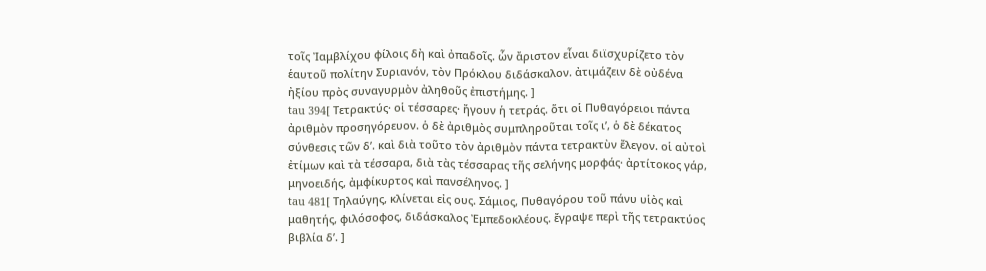τοῖς Ἰαμβλίχου φίλοις δὴ καὶ ὀπαδοῖς. ὧν ἄριστον εἶναι διϊσχυρίζετο τὸν ἑαυτοῦ πολίτην Συριανόν, τὸν Πρόκλου διδάσκαλον. ἀτιμάζειν δὲ οὐδένα ἠξίου πρὸς συναγυρμὸν ἀληθοῦς ἐπιστήμης. ]
tau 394[ Τετρακτύς· οἱ τέσσαρες· ἤγουν ἡ τετράς. ὅτι οἱ Πυθαγόρειοι πάντα ἀριθμὸν προσηγόρευον. ὁ δὲ ἀριθμὸς συμπληροῦται τοῖς ιʹ, ὁ δὲ δέκατος σύνθεσις τῶν δʹ. καὶ διὰ τοῦτο τὸν ἀριθμὸν πάντα τετρακτὺν ἔλεγον. οἱ αὐτοὶ ἐτίμων καὶ τὰ τέσσαρα, διὰ τὰς τέσσαρας τῆς σελήνης μορφάς· ἀρτίτοκος γάρ, μηνοειδής, ἀμφίκυρτος καὶ πανσέληνος. ]
tau 481[ Τηλαύγης, κλίνεται εἰς ους. Σάμιος, Πυθαγόρου τοῦ πάνυ υἱὸς καὶ μαθητής, φιλόσοφος, διδάσκαλος Ἐμπεδοκλέους. ἔγραψε περὶ τῆς τετρακτύος βιβλία δʹ. ]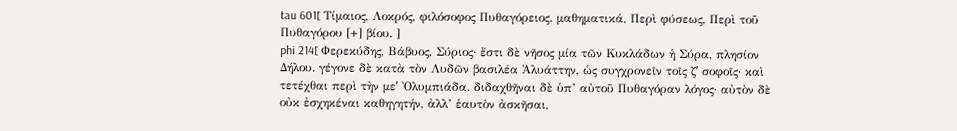tau 601[ Τίμαιος, Λοκρός, φιλόσοφος Πυθαγόρειος. μαθηματικά, Περὶ φύσεως, Περὶ τοῦ Πυθαγόρου [+] βίου. ]
phi 214[ Φερεκύδης, Βάβυος, Σύριος· ἔστι δὲ νῆσος μία τῶν Κυκλάδων ἡ Σύρα, πλησίον Δήλου. γέγονε δὲ κατὰ τὸν Λυδῶν βασιλέα Ἀλυάττην, ὡς συγχρονεῖν τοῖς ζʹ σοφοῖς· καὶ τετέχθαι περὶ τὴν μεʹ Ὀλυμπιάδα. διδαχθῆναι δὲ ὑπ’ αὐτοῦ Πυθαγόραν λόγος· αὐτὸν δὲ οὐκ ἐσχηκέναι καθηγητήν, ἀλλ’ ἑαυτὸν ἀσκῆσαι,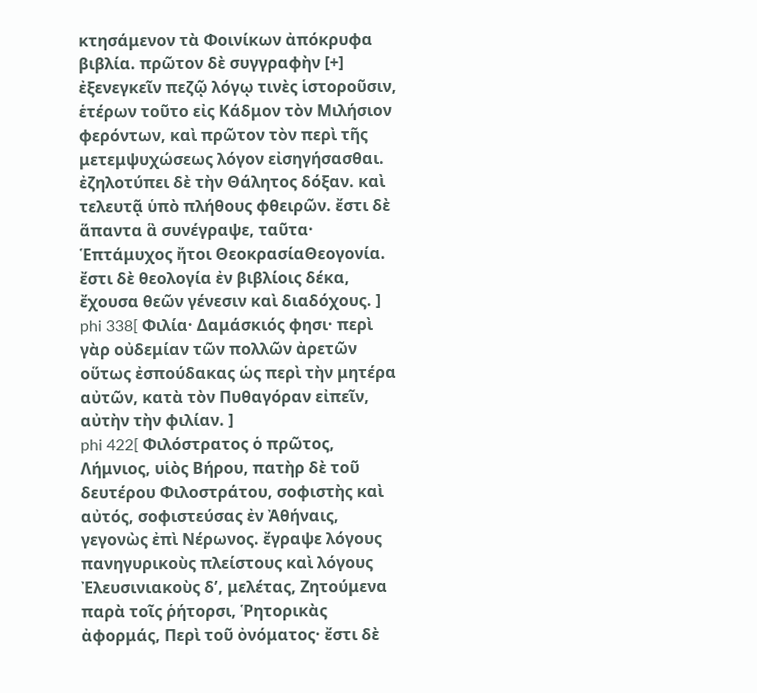κτησάμενον τὰ Φοινίκων ἀπόκρυφα βιβλία. πρῶτον δὲ συγγραφὴν [+] ἐξενεγκεῖν πεζῷ λόγῳ τινὲς ἱστοροῦσιν, ἑτέρων τοῦτο εἰς Κάδμον τὸν Μιλήσιον φερόντων, καὶ πρῶτον τὸν περὶ τῆς μετεμψυχώσεως λόγον εἰσηγήσασθαι. ἐζηλοτύπει δὲ τὴν Θάλητος δόξαν. καὶ τελευτᾷ ὑπὸ πλήθους φθειρῶν. ἔστι δὲ ἅπαντα ἃ συνέγραψε, ταῦτα· Ἑπτάμυχος ἤτοι ΘεοκρασίαΘεογονία. ἔστι δὲ θεολογία ἐν βιβλίοις δέκα, ἔχουσα θεῶν γένεσιν καὶ διαδόχους. ]
phi 338[ Φιλία· Δαμάσκιός φησι· περὶ γὰρ οὐδεμίαν τῶν πολλῶν ἀρετῶν οὕτως ἐσπούδακας ὡς περὶ τὴν μητέρα αὐτῶν, κατὰ τὸν Πυθαγόραν εἰπεῖν, αὐτὴν τὴν φιλίαν. ]
phi 422[ Φιλόστρατος ὁ πρῶτος, Λήμνιος, υἱὸς Βήρου, πατὴρ δὲ τοῦ δευτέρου Φιλοστράτου, σοφιστὴς καὶ αὐτός, σοφιστεύσας ἐν Ἀθήναις, γεγονὼς ἐπὶ Νέρωνος. ἔγραψε λόγους πανηγυρικοὺς πλείστους καὶ λόγους Ἐλευσινιακοὺς δʹ, μελέτας, Ζητούμενα παρὰ τοῖς ῥήτορσι, Ῥητορικὰς ἀφορμάς, Περὶ τοῦ ὀνόματος· ἔστι δὲ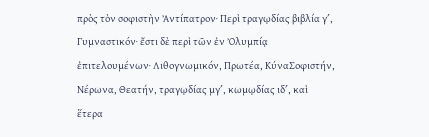πρὸς τὸν σοφιστὴν Ἀντίπατρον· Περὶ τραγῳδίας βιβλία γʹ, Γυμναστικόν· ἔστι δὲ περὶ τῶν ἐν Ὀλυμπίᾳ ἐπιτελουμένων· Λιθογνωμικόν, Πρωτέα, ΚύναΣοφιστήν, Νέρωνα, Θεατήν, τραγῳδίας μγʹ, κωμῳδίας ιδʹ, καὶ ἕτερα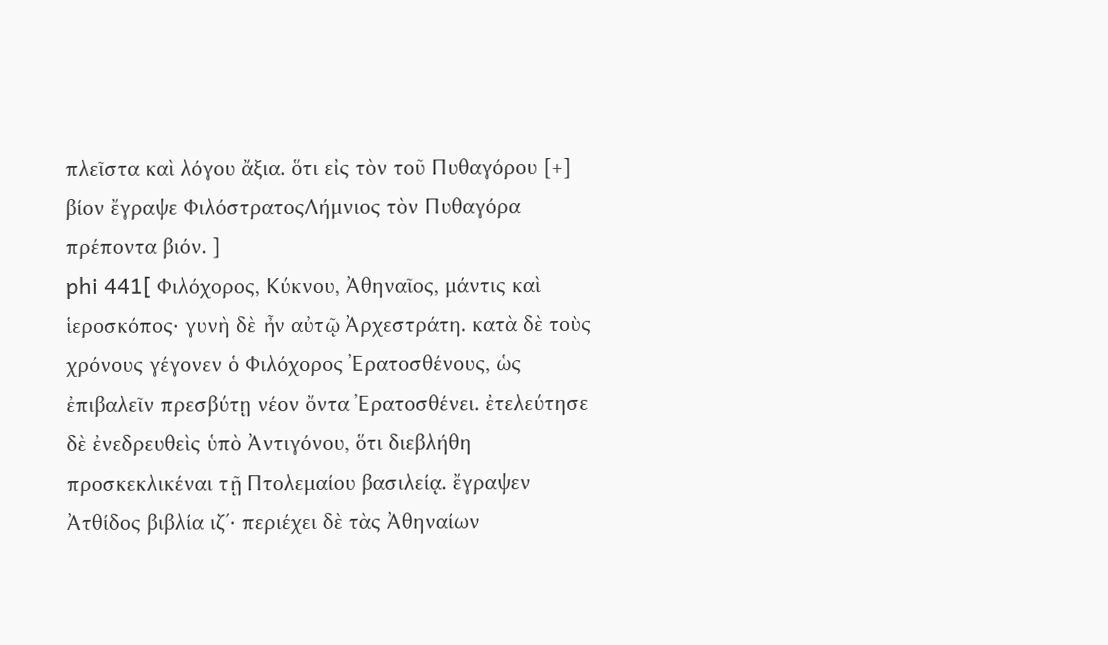πλεῖστα καὶ λόγου ἄξια. ὅτι εἰς τὸν τοῦ Πυθαγόρου [+] βίον ἔγραψε ΦιλόστρατοςΛήμνιος τὸν Πυθαγόρα πρέποντα βιόν. ]
phi 441[ Φιλόχορος, Κύκνου, Ἀθηναῖος, μάντις καὶ ἱεροσκόπος· γυνὴ δὲ ἦν αὐτῷ Ἀρχεστράτη. κατὰ δὲ τοὺς χρόνους γέγονεν ὁ Φιλόχορος Ἐρατοσθένους, ὡς ἐπιβαλεῖν πρεσβύτῃ νέον ὄντα Ἐρατοσθένει. ἐτελεύτησε δὲ ἐνεδρευθεὶς ὑπὸ Ἀντιγόνου, ὅτι διεβλήθη προσκεκλικέναι τῇ Πτολεμαίου βασιλείᾳ. ἔγραψεν Ἀτθίδος βιβλία ιζʹ· περιέχει δὲ τὰς Ἀθηναίων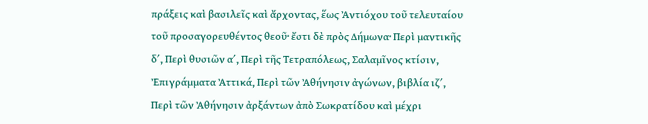πράξεις καὶ βασιλεῖς καὶ ἄρχοντας, ἕως Ἀντιόχου τοῦ τελευταίου τοῦ προσαγορευθέντος θεοῦ· ἔστι δὲ πρὸς Δήμωνα· Περὶ μαντικῆς δʹ, Περὶ θυσιῶν αʹ, Περὶ τῆς Τετραπόλεως, Σαλαμῖνος κτίσιν, Ἐπιγράμματα Ἀττικά, Περὶ τῶν Ἀθήνησιν ἀγώνων, βιβλία ιζʹ, Περὶ τῶν Ἀθήνησιν ἀρξάντων ἀπὸ Σωκρατίδου καὶ μέχρι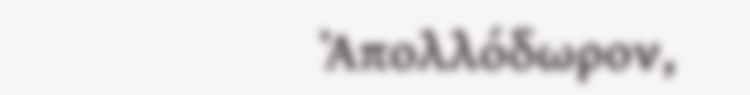Ἀπολλόδωρον,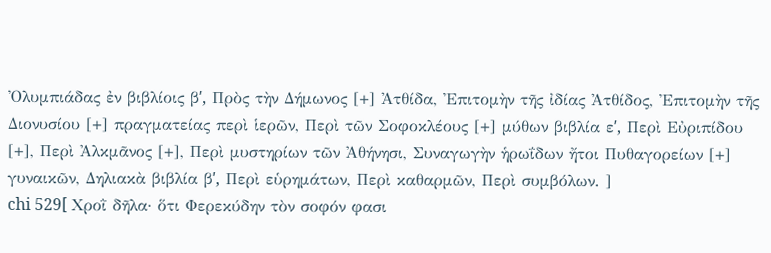Ὀλυμπιάδας ἐν βιβλίοις βʹ, Πρὸς τὴν Δήμωνος [+] Ἀτθίδα, Ἐπιτομὴν τῆς ἰδίας Ἀτθίδος, Ἐπιτομὴν τῆς Διονυσίου [+] πραγματείας περὶ ἱερῶν, Περὶ τῶν Σοφοκλέους [+] μύθων βιβλία εʹ, Περὶ Εὐριπίδου [+], Περὶ Ἀλκμᾶνος [+], Περὶ μυστηρίων τῶν Ἀθήνησι, Συναγωγὴν ἡρωΐδων ἤτοι Πυθαγορείων [+] γυναικῶν, Δηλιακὰ βιβλία βʹ, Περὶ εὑρημάτων, Περὶ καθαρμῶν, Περὶ συμβόλων. ]
chi 529[ Χροῒ δῆλα· ὅτι Φερεκύδην τὸν σοφόν φασι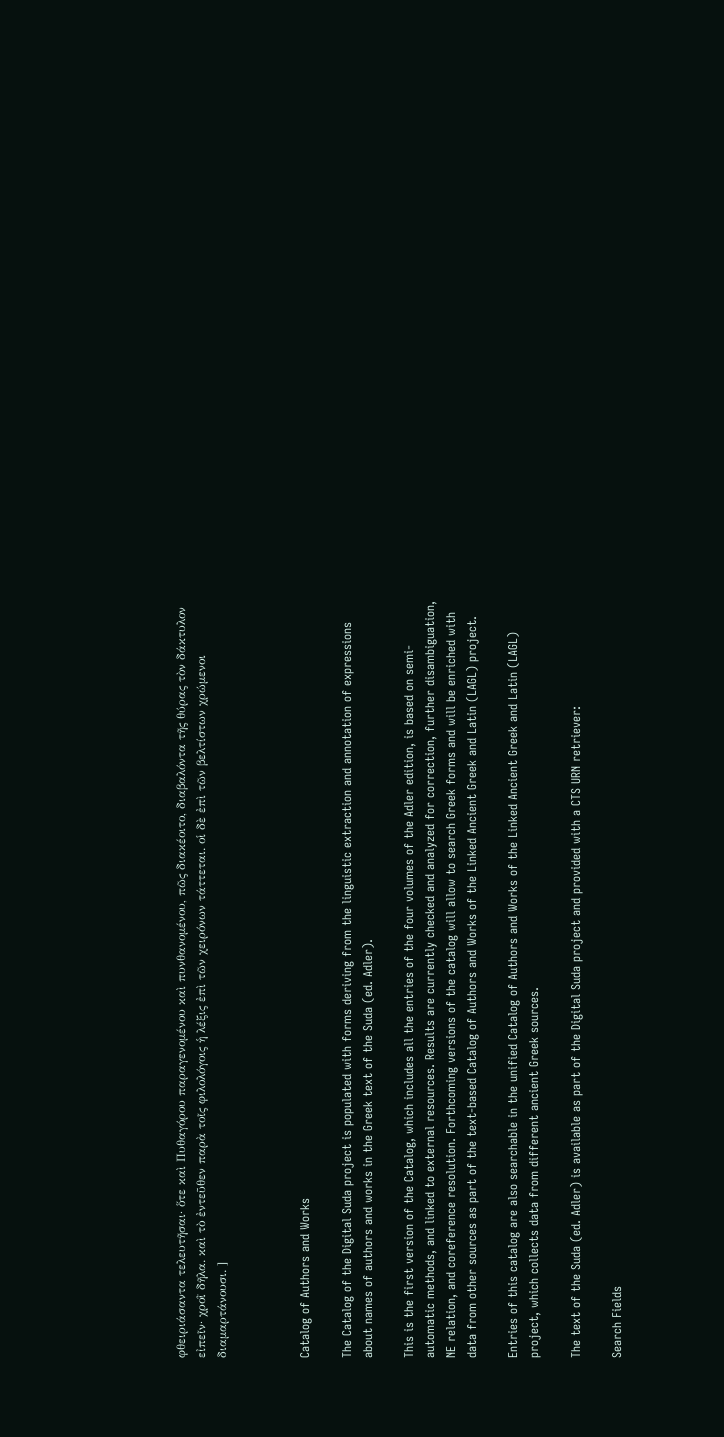φθειριάσαντα τελευτῆσαι· ὅτε καὶ Πυθαγόρου παραγενομένου καὶ πυνθανομένου, πῶς διακέοιτο, διαβαλόντα τῆς θύρας τὸν δάκτυλον εἰπεῖν· χροῒ δῆλα. καὶ τὸ ἐντεῦθεν παρὰ τοῖς φιλολόγοις ἡ λέξις ἐπὶ τῶν χειρόνων τάττεται. οἱ δὲ ἐπὶ τῶν βελτίστων χρώμενοι διαμαρτάνουσι. ]



Catalog of Authors and Works

The Catalog of the Digital Suda project is populated with forms deriving from the linguistic extraction and annotation of expressions about names of authors and works in the Greek text of the Suda (ed. Adler).

This is the first version of the Catalog, which includes all the entries of the four volumes of the Adler edition, is based on semi-automatic methods, and linked to external resources. Results are currently checked and analyzed for correction, further disambiguation, NE relation, and coreference resolution. Forthcoming versions of the catalog will allow to search Greek forms and will be enriched with data from other sources as part of the text-based Catalog of Authors and Works of the Linked Ancient Greek and Latin (LAGL) project.

Entries of this catalog are also searchable in the unified Catalog of Authors and Works of the Linked Ancient Greek and Latin (LAGL) project, which collects data from different ancient Greek sources.

The text of the Suda (ed. Adler) is available as part of the Digital Suda project and provided with a CTS URN retriever:

Search Fields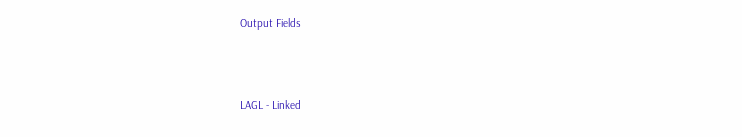Output Fields



LAGL - Linked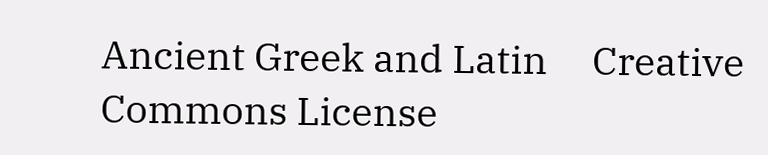Ancient Greek and Latin     Creative Commons License